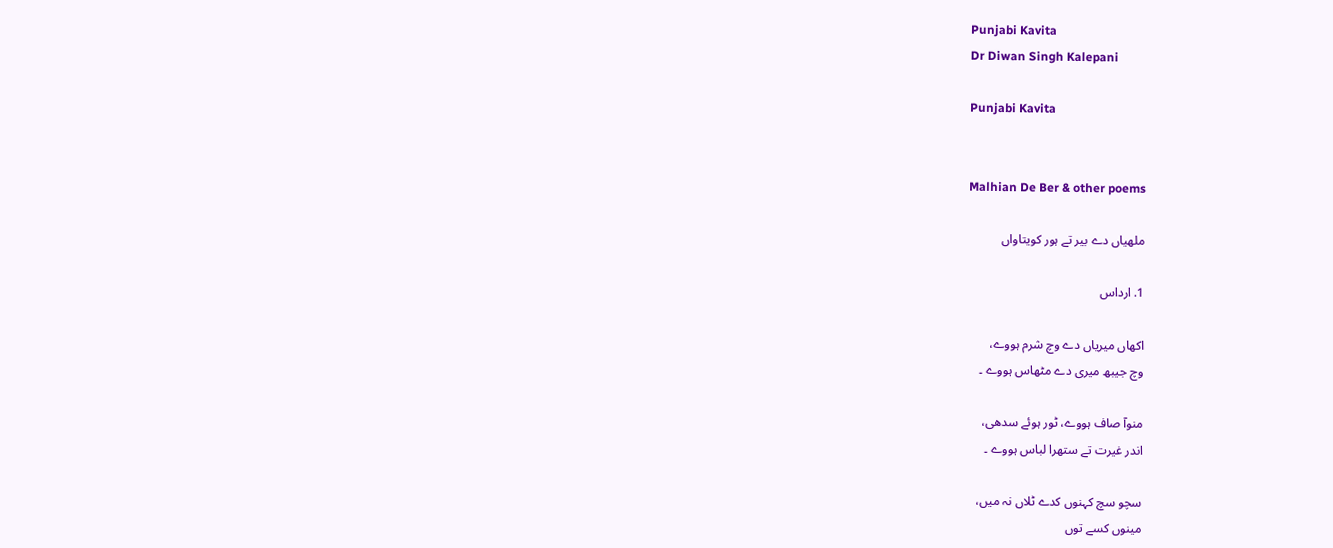Punjabi Kavita
Dr Diwan Singh Kalepani

Punjabi Kavita


Malhian De Ber & other poems

ملھیاں دے بیر تے ہور کویتاواں

1. ارداس

اکھاں میریاں دے وچ شرم ہووے،
وچ جیبھ میری دے مٹھاس ہووے ۔

منوآ صاف ہووے، ٹور ہوئے سدھی،
اندر غیرت تے ستھرا لباس ہووے ۔

سچو سچ کہنوں کدے ٹلاں نہ میں،
مینوں کسے توں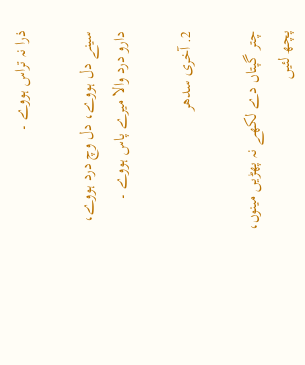ذرا نہ تراس ہووے ۔

سینے دل ہووے، دل وچ درد ہووے،
دارو درد والا میرے پاس ہووے ۔

2. آخری سدھر

چتر گپتاں دے لکھے نہ پھڑیں مینوں،
پچھ لئیں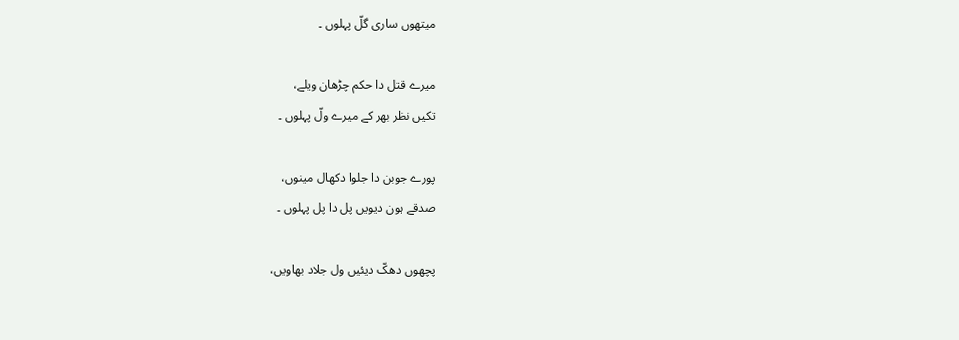میتھوں ساری گلّ پہلوں ۔

میرے قتل دا حکم چڑھان ویلے،
تکیں نظر بھر کے میرے ولّ پہلوں ۔

پورے جوبن دا جلوا دکھال مینوں،
صدقے ہون دیویں پل دا پل پہلوں ۔

پچھوں دھکّ دیئیں ول جلاد بھاویں،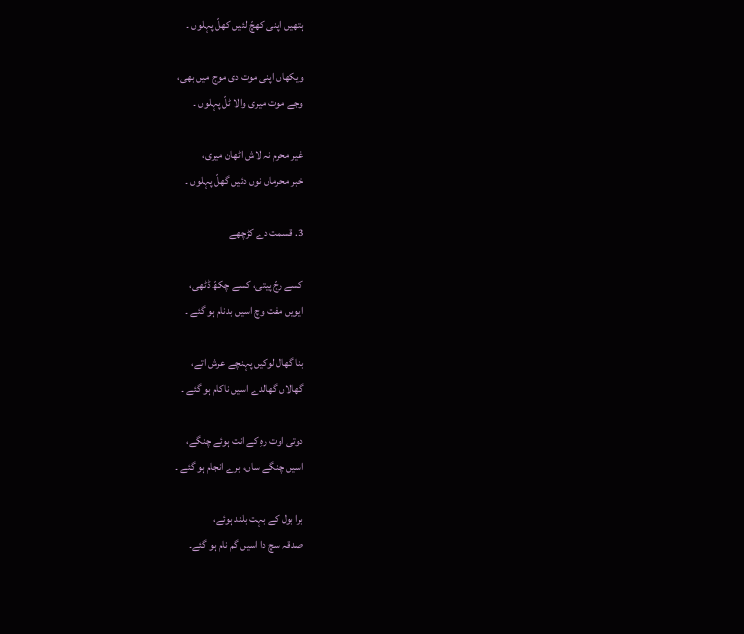ہتھیں اپنی کھچّ لئیں کھلّ پہلوں ۔

ویکھاں اپنی موت دی موج میں بھی،
وجے موت میری والا ٹلّ پہلوں ۔

غیر محرم نہ لاش اٹھان میری،
خبر محرماں نوں دئیں گھلّ پہلوں ۔

3. قسمت دے کڑچھے

کسے رجّ پیتی، کسے چکھّ ڈٹھی،
ایویں مفت وچ اسیں بدنام ہو گئے ۔

بنا گھال لوکیں پہنچے عرش اتے،
گھالاں گھالدے اسیں ناکام ہو گئے ۔

دوتی اوت رہِ کے انت ہوئے چنگے،
اسیں چنگے ساں، برے انجام ہو گئے ۔

برا بول کے بہت بلند ہوئے،
صدقہ سچ دا اسیں گم نام ہو گئے۔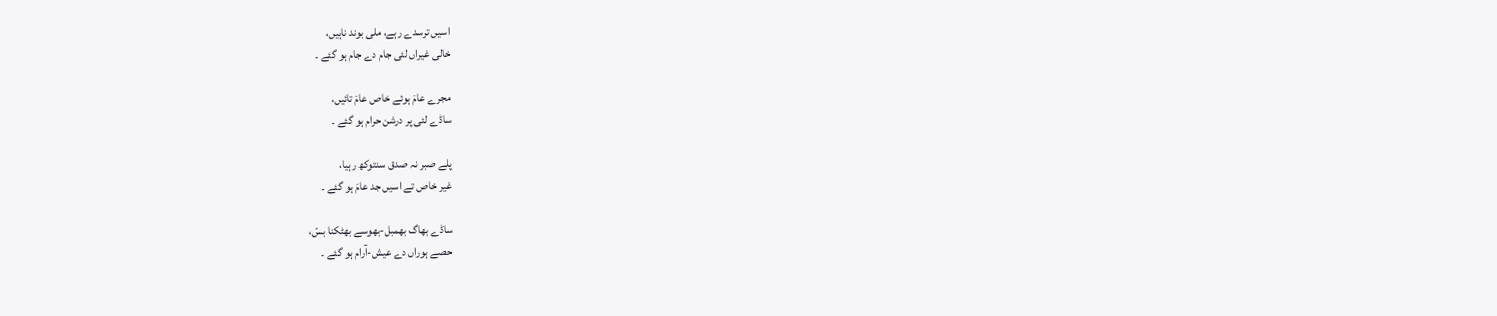اسیں ترسدے رہے، ملی بوند ناہیں،
خالی غیراں لئی جام دے جام ہو گئے ۔

مجرے عامَ ہوئے خاص عامَ تائیں،
ساڈے لئی پر درشن حرام ہو گئے ۔

پلے صبر نہ صدق سنتوکھ رہیا،
غیر خاص تے اسیں جد عامَ ہو گئے ۔

ساڈے بھاگ بھمبل-بھوسے بھٹکنا بسّ،
حصے ہوراں دے عیش-آرام ہو گئے ۔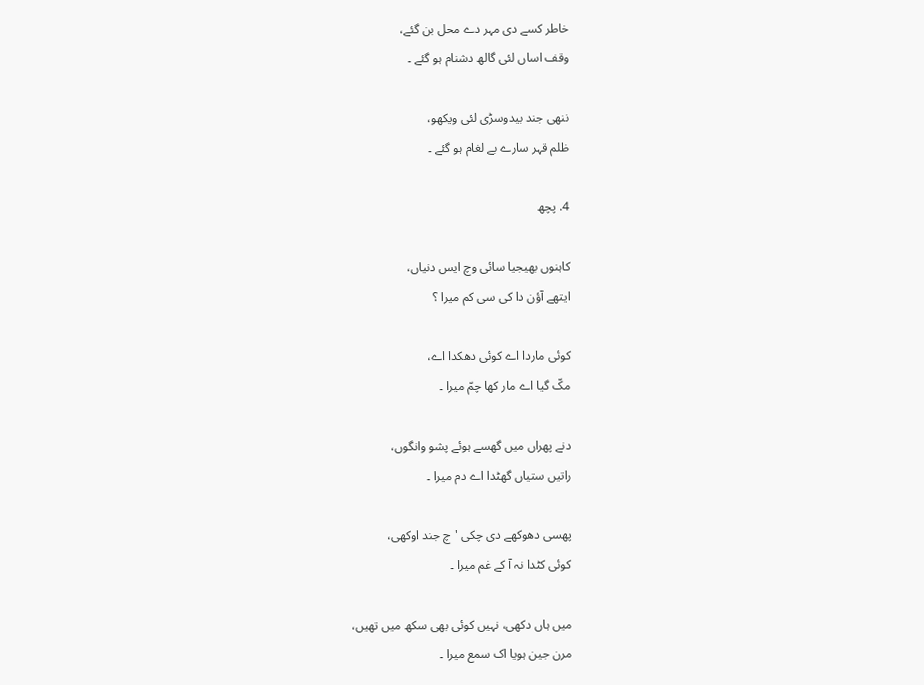خاطر کسے دی مہر دے محل بن گئے،
وقف اساں لئی گالھ دشنام ہو گئے ۔

ننھی جند بیدوسڑی لئی ویکھو،
ظلم قہر سارے بے لغام ہو گئے ۔

4. پچھ

کاہنوں بھیجیا سائی وچ ایس دنیاں،
ایتھے آؤن دا کی سی کم میرا ؟

کوئی ماردا اے کوئی دھکدا اے،
مکّ گیا اے مار کھا چمّ میرا ۔

دنے پھراں میں گھسے ہوئے پشو وانگوں،
راتیں ستیاں گھٹدا اے دم میرا ۔

پھسی دھوکھے دی چکی 'چ جند اوکھی،
کوئی کٹدا نہ آ کے غم میرا ۔

میں ہاں دکھی، نہیں کوئی بھی سکھ میں تھیں،
مرن جین ہویا اک سمع میرا ۔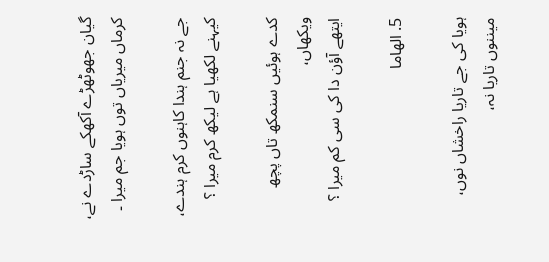گیان جھوٹھڑے آکھکے ساڑدے نے،
کرماں میریاں توں ہویا جم میرا ۔

جے نہ جنم ہندا کاہنوں کرم ہندے،
کیہنے لکھیا ہے لیکھ کرم میرا ؟

کدے ہوئیں سنمکھ تاں پچھ ویکھاں،
ایتھے آؤن دا کی سی کم میرا ؟

5. الھاما

ہویا کی جے تاریا راخشاں نوں،
میننوں تاریا نہ،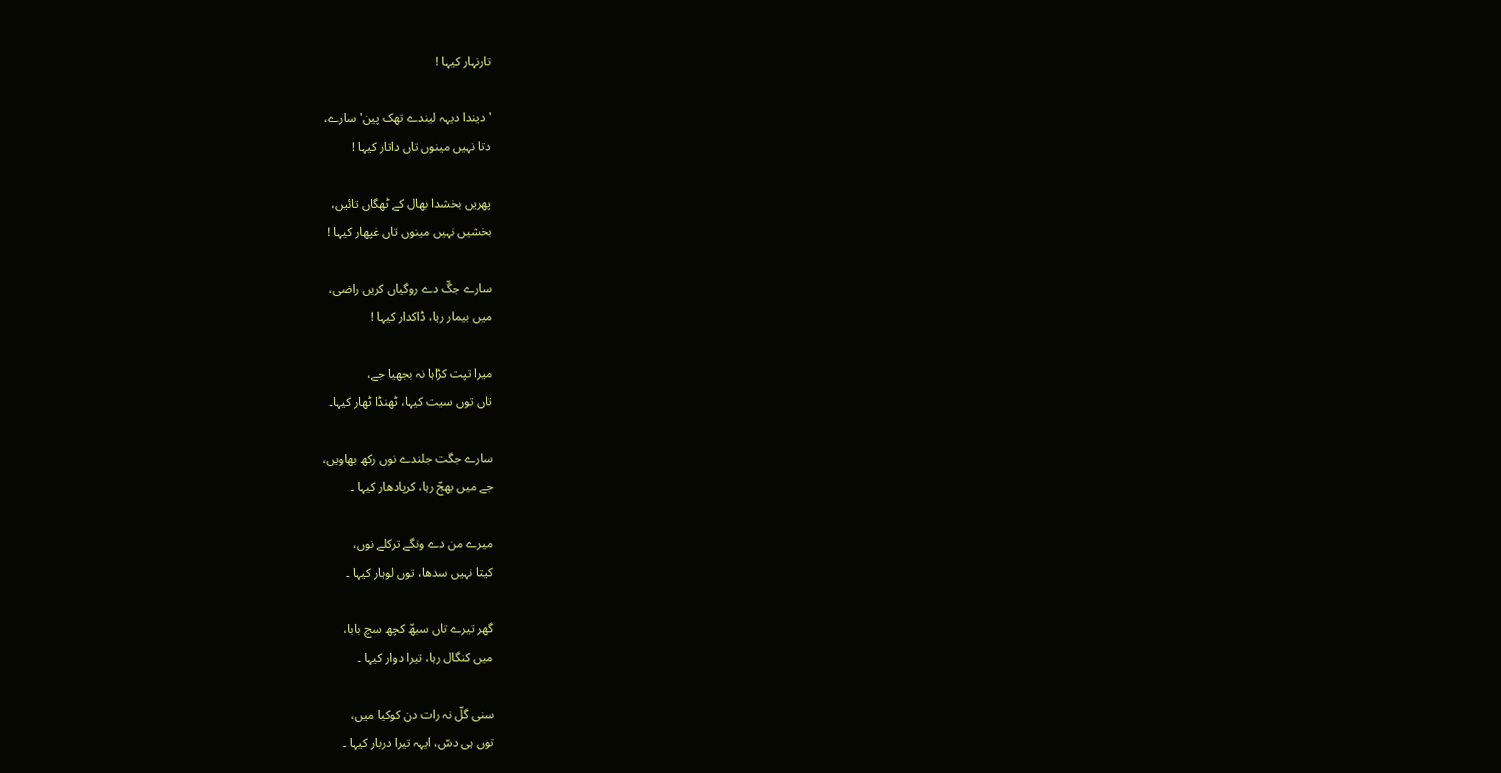تارنہار کیہا !

'دیندا دیہہ لیندے تھک پین' سارے،
دتا نہیں مینوں تاں داتار کیہا !

پھریں بخشدا بھال کے ٹھگاں تائیں،
بخشیں نہیں مینوں تاں غپھار کیہا !

سارے جگّ دے روگیاں کریں راضی،
میں بیمار رہا، ڈاکدار کیہا !

میرا تپت کڑاہا نہ بجھیا جے،
تاں توں سیت کیہا، ٹھنڈا ٹھار کیہا۔

سارے جگت جلندے نوں رکھ بھاویں،
جے میں بھجّ رہا، کرپادھار کیہا ۔

میرے من دے ونگے ترکلے نوں،
کیتا نہیں سدھا، توں لوہار کیہا ۔

گھر تیرے تاں سبھّ کچھ سچ بابا،
میں کنگال رہا، تیرا دوار کیہا ۔

سنی گلّ نہ رات دن کوکیا میں،
توں ہی دسّ، ایہہ تیرا دربار کیہا ۔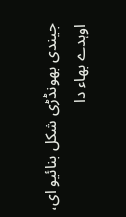جیندی بھونڈڑی شکل بنائیو ای،
اوہدے بھاء دا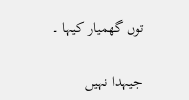توں گھمیار کیہا ۔

جیہدا نہیں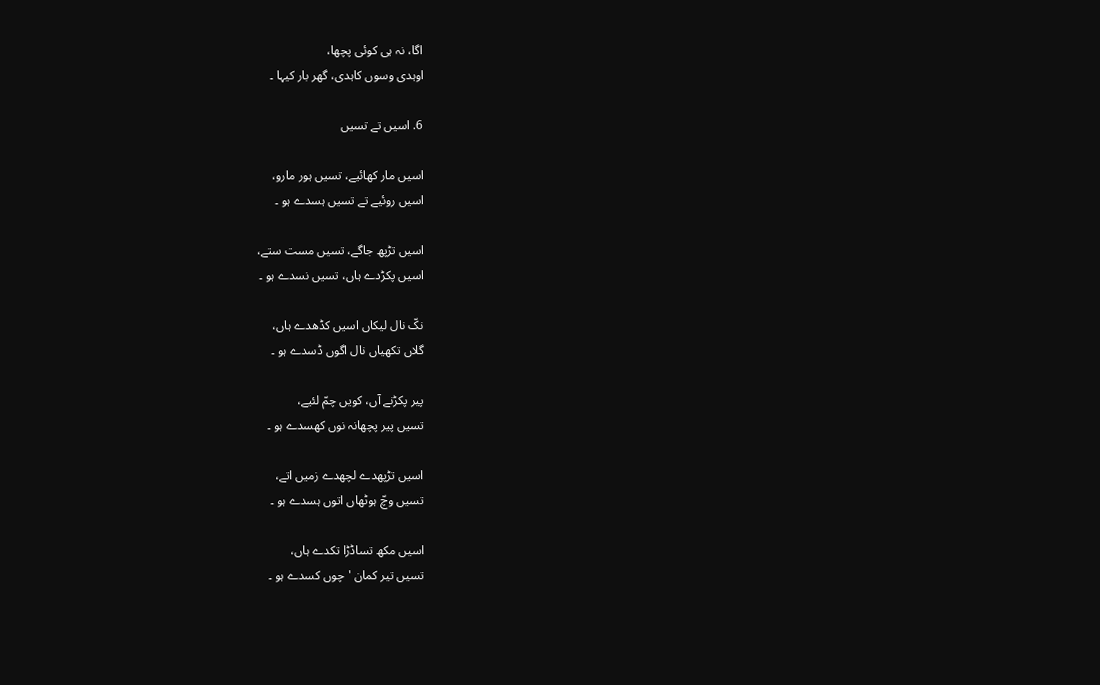اگا، نہ ہی کوئی پچھا،
اوہدی وسوں کاہدی، گھر بار کیہا ۔

6. اسیں تے تسیں

اسیں مار کھائیے، تسیں ہور مارو،
اسیں روئیے تے تسیں ہسدے ہو ۔

اسیں تڑپھ جاگے، تسیں مست ستے،
اسیں پکڑدے ہاں، تسیں نسدے ہو ۔

نکّ نال لیکاں اسیں کڈھدے ہاں،
گلاں تکھیاں نال اگوں ڈسدے ہو ۔

پیر پکڑنے آں، کویں چمّ لئیے،
تسیں پیر پچھانہ نوں کھسدے ہو ۔

اسیں تڑپھدے لچھدے زمیں اتے،
تسیں وچّ ہوٹھاں اتوں ہسدے ہو ۔

اسیں مکھ تساڈڑا تکدے ہاں،
تسیں تیر کمان 'چوں کسدے ہو ۔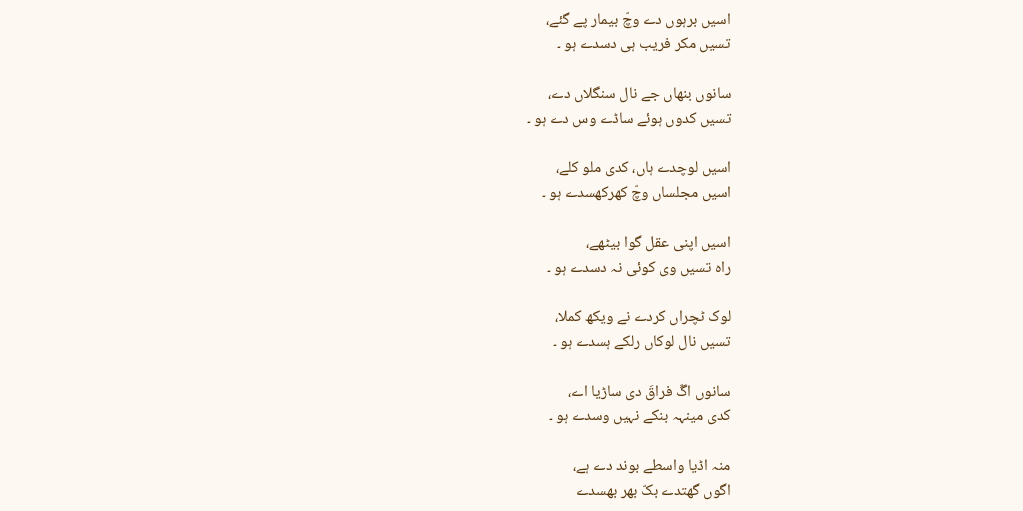اسیں برہوں دے وچّ بیمار پے گئے،
تسیں مکر فریب ہی دسدے ہو ۔

سانوں بنھاں جے نال سنگلاں دے،
تسیں کدوں ہوئے ساڈے وس دے ہو ۔

اسیں لوچدے ہاں، کدی ملو کلے،
اسیں مجلساں وچّ کھرکھسدے ہو ۔

اسیں اپنی عقل گوا بیٹھے،
راہ تسیں وی کوئی نہ دسدے ہو ۔

لوک ٹچراں کردے نے ویکھ کملا،
تسیں نال لوکاں رلکے ہسدے ہو ۔

سانوں اگّ فراقَ دی ساڑیا اے،
کدی مینہہ بنکے نہیں وسدے ہو ۔

منہ اڈیا واسطے بوند دے ہے،
اگوں گھتدے بکّ بھر بھسدے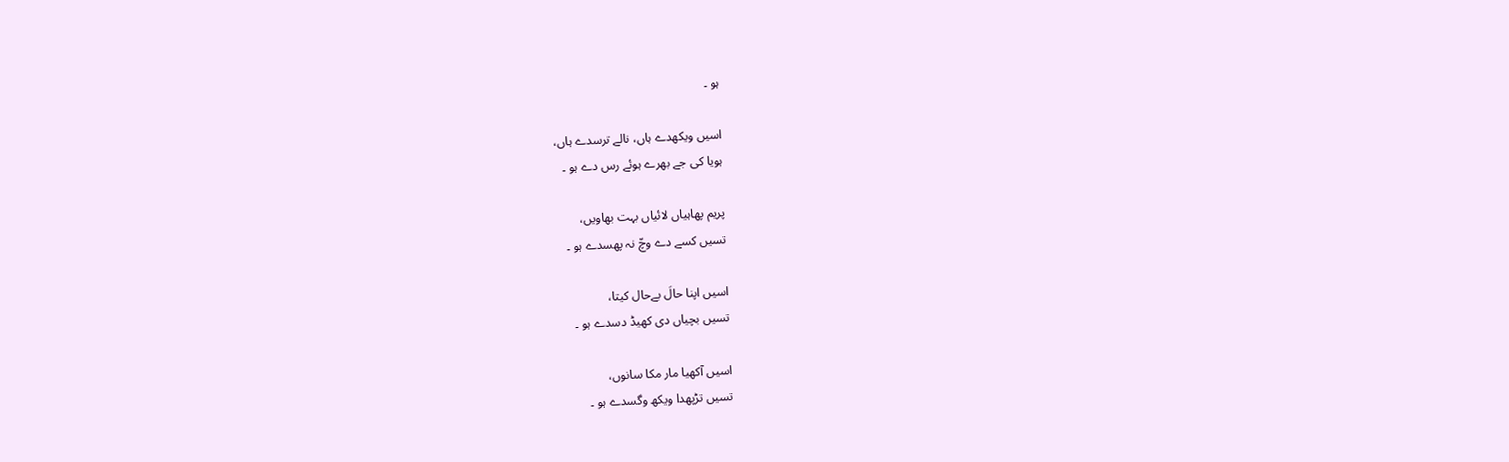ہو ۔

اسیں ویکھدے ہاں، نالے ترسدے ہاں،
ہویا کی جے بھرے ہوئے رس دے ہو ۔

پریم پھاہیاں لائیاں بہت بھاویں،
تسیں کسے دے وچّ نہ پھسدے ہو ۔

اسیں اپنا حالَ بےحال کیتا،
تسیں بچیاں دی کھیڈ دسدے ہو ۔

اسیں آکھیا مار مکا سانوں،
تسیں تڑپھدا ویکھ وگسدے ہو ۔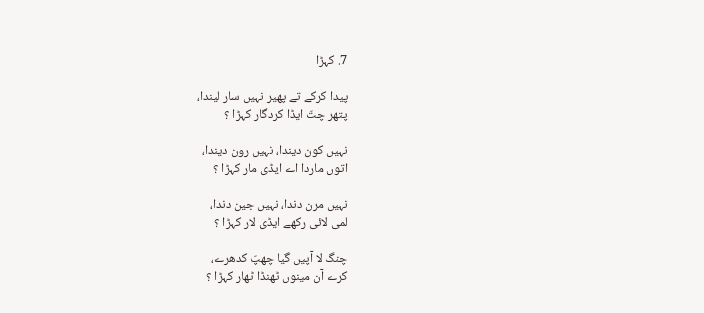7. کہڑا

پیدا کرکے تے پھیر نہیں سار لیندا،
پتھر چتّ ایڈا کردگار کہڑا ؟

نہیں کون دیندا، نہیں رون دیندا،
اتوں ماردا اے ایڈی مار کہڑا ؟

نہیں مرن دندا، نہیں جین دندا،
لمی لائی رکھے ایڈی لار کہڑا ؟

چنگ لا آپیں گیا چھپّ کدھرے،
کرے آن مینوں ٹھنڈا ٹھار کہڑا ؟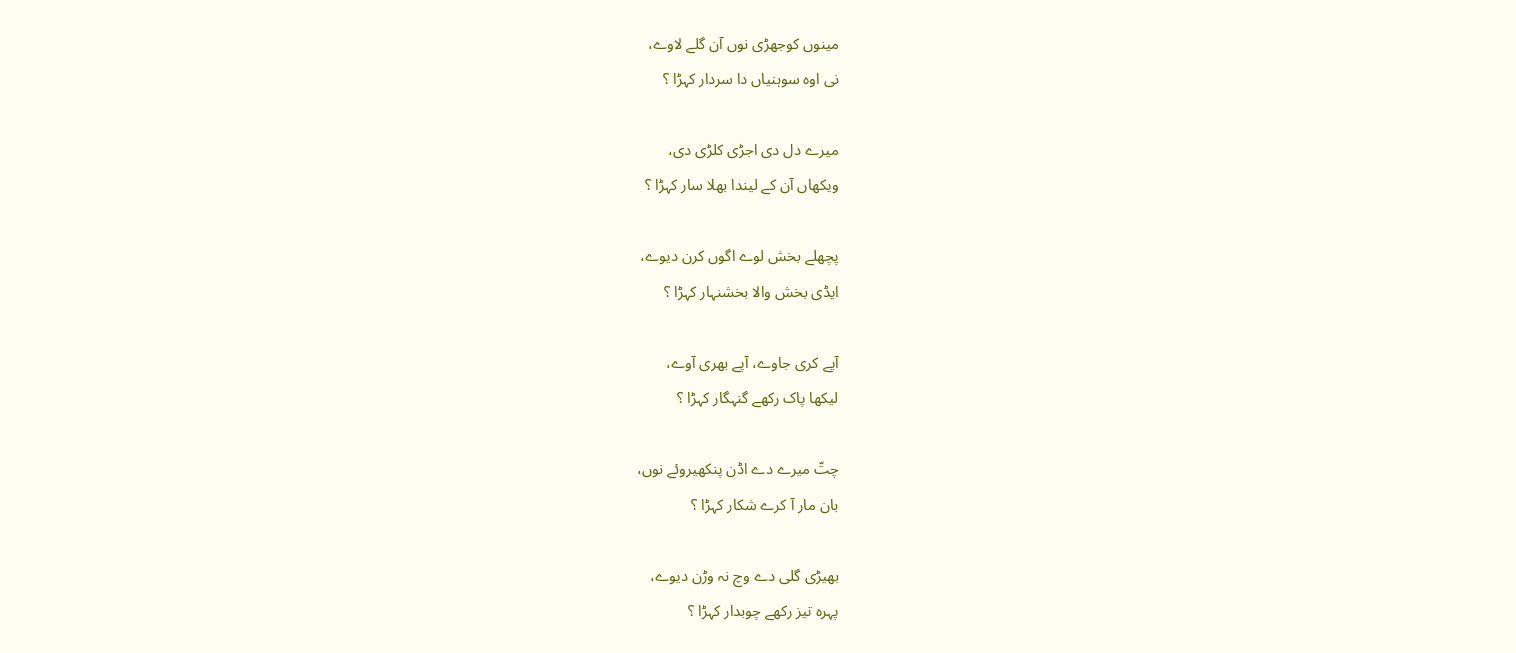مینوں کوجھڑی نوں آن گلے لاوے،
نی اوہ سوہنیاں دا سردار کہڑا ؟

میرے دل دی اجڑی کلڑی دی،
ویکھاں آن کے لیندا بھلا سار کہڑا ؟

پچھلے بخش لوے اگوں کرن دیوے،
ایڈی بخش والا بخشنہار کہڑا ؟

آپے کری جاوے، آپے بھری آوے،
لیکھا پاک رکھے گنہگار کہڑا ؟

چتّ میرے دے اڈن پنکھیروئے نوں،
بان مار آ کرے شکار کہڑا ؟

بھیڑی گلی دے وچ نہ وڑن دیوے،
پہرہ تیز رکھے چوبدار کہڑا ؟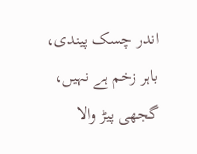اندر چسک پیندی، باہر زخم ہے نہیں،
گجھی پیڑ والا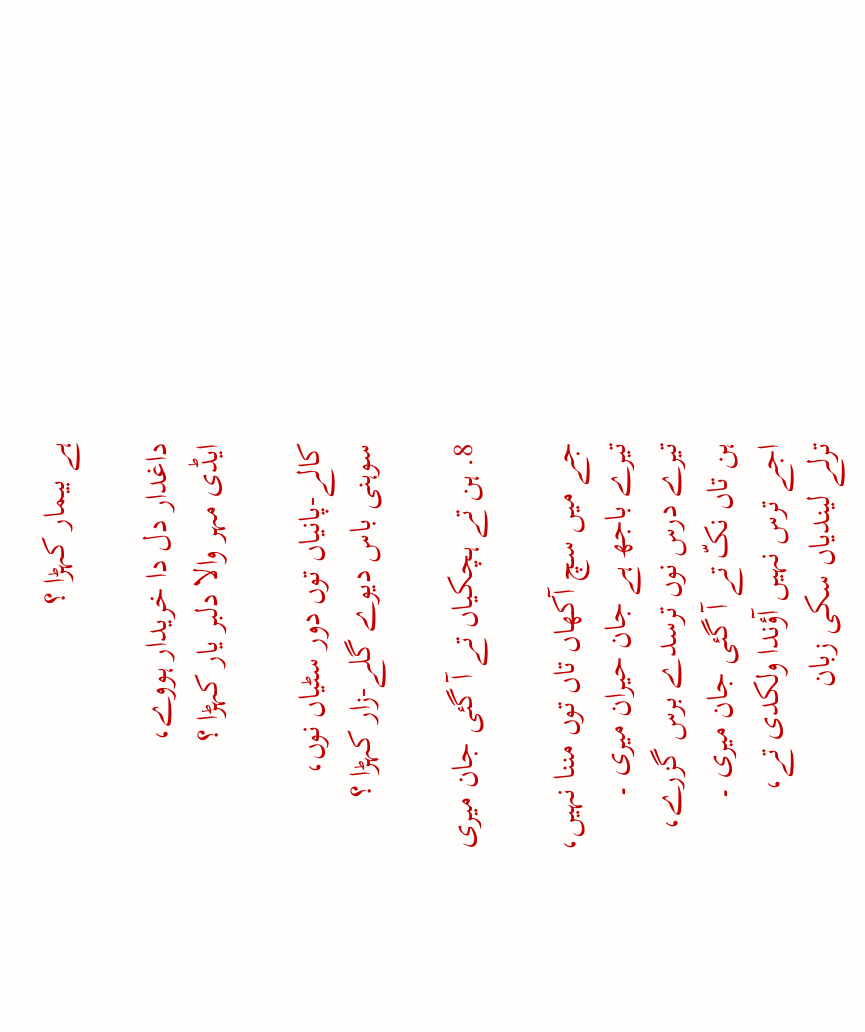ہے بیمار کہڑا ؟

داغدار دل دا خریدار ہووے،
ایڈی مہر والا دلبر یار کہڑا ؟

کالے-پانیاں توں دور سٹیاں نوں،
سوہنی باس دیوے گلے-زار کہڑا ؟

8. ہن تے ہچکیاں تے آ گئی جان میری

جے میں سچ آکھاں تاں توں مننا نہیں،
تیرے باجھ ہے جان حیران میری ۔
تیرے درس نوں ترسدے برس گزرے،
ہن تاں نکّ تے آ گئی جان میری ۔
اجے ترس نہیں آؤندا ولکدی تے،
ترلے لیندیاں سکی زبان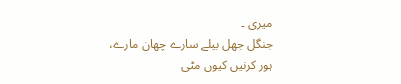میری ۔
جنگل جھل بیلے سارے چھان مارے،
ہور کرنیں کیوں مٹی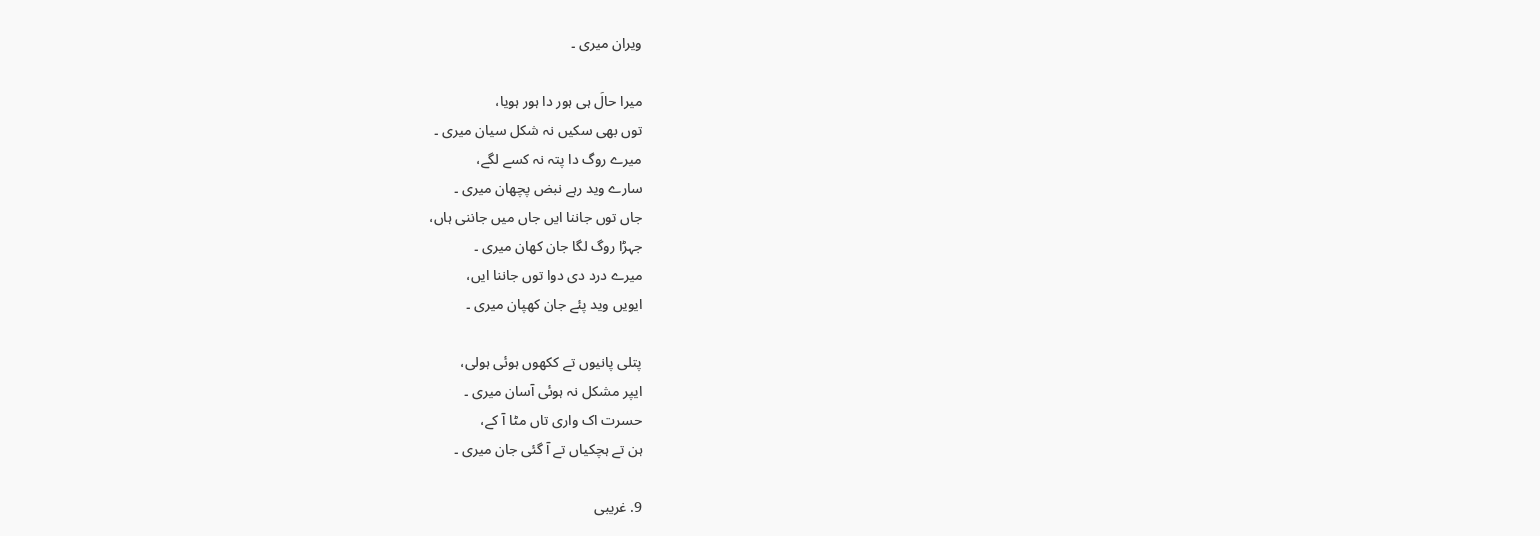ویران میری ۔

میرا حالَ ہی ہور دا ہور ہویا،
توں بھی سکیں نہ شکل سیان میری ۔
میرے روگ دا پتہ نہ کسے لگے،
سارے وید رہے نبض پچھان میری ۔
جاں توں جاننا ایں جاں میں جاننی ہاں،
جہڑا روگ لگا جان کھان میری ۔
میرے درد دی دوا توں جاننا ایں،
ایویں وید پئے جان کھپان میری ۔

پتلی پانیوں تے ککھوں ہوئی ہولی،
ایپر مشکل نہ ہوئی آسان میری ۔
حسرت اک واری تاں مٹا آ کے،
ہن تے ہچکیاں تے آ گئی جان میری ۔

9. غریبی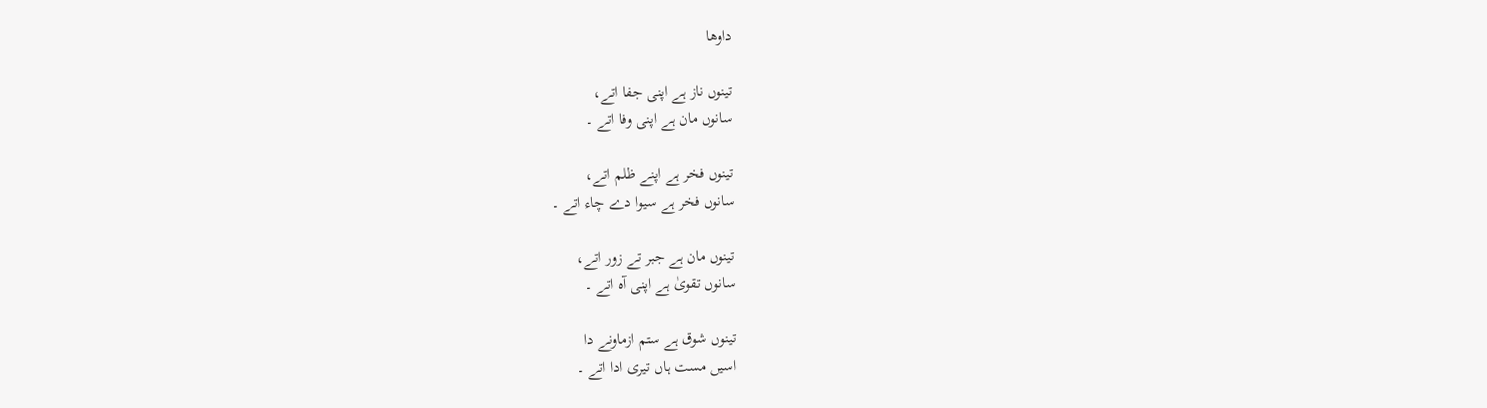داوھا

تینوں ناز ہے اپنی جفا اتے،
سانوں مان ہے اپنی وفا اتے ۔

تینوں فخر ہے اپنے ظلم اتے،
سانوں فخر ہے سیوا دے چاء اتے ۔

تینوں مان ہے جبر تے زور اتے،
سانوں تقویٰ ہے اپنی آہ اتے ۔

تینوں شوق ہے ستم ازماونے دا
اسیں مست ہاں تیری ادا اتے ۔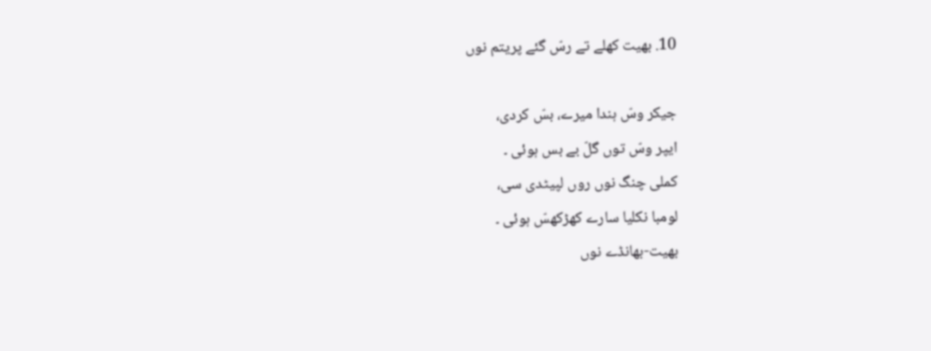10. بھیت کھلے تے رسّ گئے پریتم نوں

جیکر وسّ ہندا میرے، بسّ کردی،
ایپر وسّ توں گلّ بے بس ہوئی ۔
کملی چنگ نوں روں لپیٹدی سی،
لومبا نکلیا سارے کھڑکھسّ ہوئی ۔
بھیت-بھانڈے نوں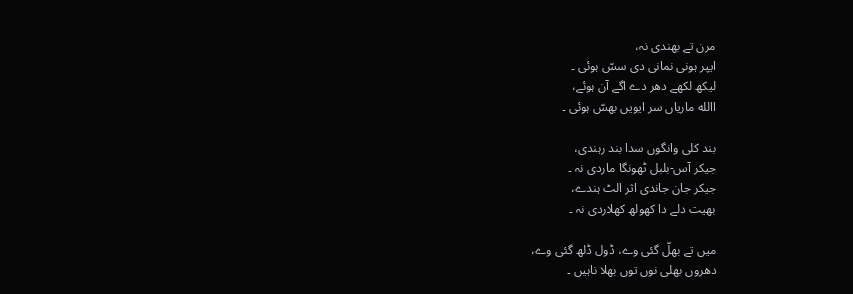مرن تے بھندی نہ،
ایپر ہونی نمانی دی سسّ ہوئی ۔
لیکھ لکھے دھر دے اگے آن ہوئے،
االله ماریاں سر ایویں بھسّ ہوئی ۔

بند کلی وانگوں سدا بند رہندی،
جیکر آس-بلبل ٹھونگا ماردی نہ ۔
جیکر جان جاندی اثر الٹ ہندے،
بھیت دلے دا کھولھ کھلاردی نہ ۔

میں تے بھلّ گئی وے، ڈول ڈلھ گئی وے،
دھروں بھلی نوں توں بھلا ناہیں ۔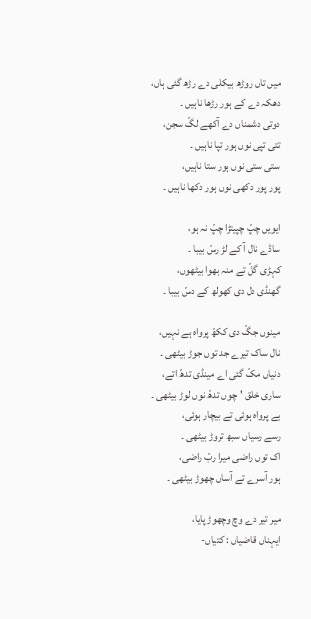میں تاں روڑھ بیکلی دے رڑھ گئی ہاں،
دھکہ دے کے ہور رڑھا ناہیں ۔
دوتی دشمناں دے آکھے لگّ سجن،
تتی تپی نوں ہور تپا ناہیں ۔
ستی ستی نوں ہور ستا ناہیں،
پور پور دکھی نوں ہور دکھا ناہیں ۔

ایویں چپّ چپیتڑا چپّ نہ ہو،
ساڈے نال آ کے لڑ رسّ بیبا ۔
کہڑی گلّ تے منہ بھوا بیٹھوں،
گھنڈی دل دی کھولھ کے دسّ بیبا ۔

مینوں جگّ دی ککھّ پرواہ ہے نہیں،
نال ساک تیرے جد توں جوڑ بیٹھی ۔
دنیاں مکّ گئی اے مینڈی تدھّ اتے،
ساری خلق 'چوں تدھّ نوں لوڑ بیٹھی ۔
بے پرواہ ہوئی تے بیچار ہوئی،
رسے رسیاں سبھ تروڑ بیٹھی ۔
اک توں راضی میرا ربّ راضی،
ہور آسرے تے آساں چھوڑ بیٹھی ۔

میر تیر دے وچ وچھوڑ پایا،
ایہناں قاضیاں : کتیاں-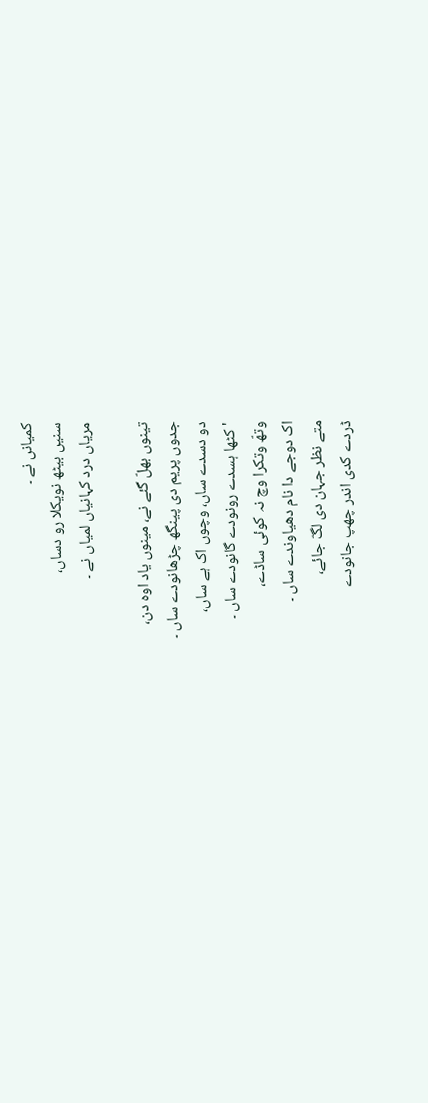کمیانں نے ۔
سنیں بیٹھ نویکلا رو دساں،
مریاں درد کہانیاں لمیاں نے ۔

تینوں بھلّ گئے نے، مینوں یاد اوہ دن،
جدوں پریم دی پینگھ چڑھانودے ساں ۔
دو دسدے ساں، وچوں اک ہے ساں،
'کٹھا ہسدے رونودے گانودے ساں ۔
وتھّ وتکرا وچ نہ کوئی ساڈے،
اک دوجے دا نام دھیاوندے ساں ۔
متے نظر جہان دی لگّ جائے،
ڈردے کدی اندر چھپ جانودے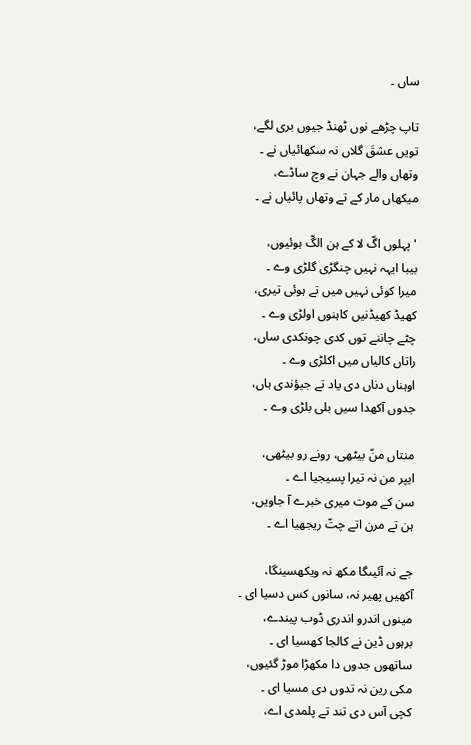ساں ۔

تاپ چڑھے نوں ٹھنڈ جیوں بری لگے،
تویں عشقَ گلاں نہ سکھائیاں نے ۔
وتھاں والے جہان نے وچ ساڈے،
میکھاں مار کے تے وتھاں پائیاں نے ۔

'پہلوں اگّ لا کے ہن الگّ ہوئیوں،
بیبا ایہہ نہیں چنگڑی گلڑی وے ۔
میرا کوئی نہیں میں تے ہوئی تیری،
کھیڈ کھیڈنیں کاہنوں اولڑی وے ۔
چٹے چاننے توں کدی چونکدی ساں،
راتاں کالیاں میں اکلڑی وے ۔
اوہناں دناں دی یاد تے جیؤندی ہاں،
جدوں آکھدا سیں بلی بلڑی وے ۔

منتاں منّ بیٹھی، رونے رو بیٹھی،
ایپر من نہ تیرا پسیجیا اے ۔
سن کے موت میری خبرے آ جاویں،
ہن تے مرن اتے چتّ ریجھیا اے ۔

جے نہ آئیںگا مکھ نہ ویکھسینگا،
آکھیں پھیر نہ، سانوں کس دسیا ای ۔
مینوں اندرو اندری ڈوب پیندے،
برہوں ڈین نے کالجا کھسیا ای ۔
ساتھوں جدوں دا مکھڑا موڑ گئیوں،
مکی رین نہ تدوں دی مسیا ای ۔
کچی آس دی تند تے پلمدی اے،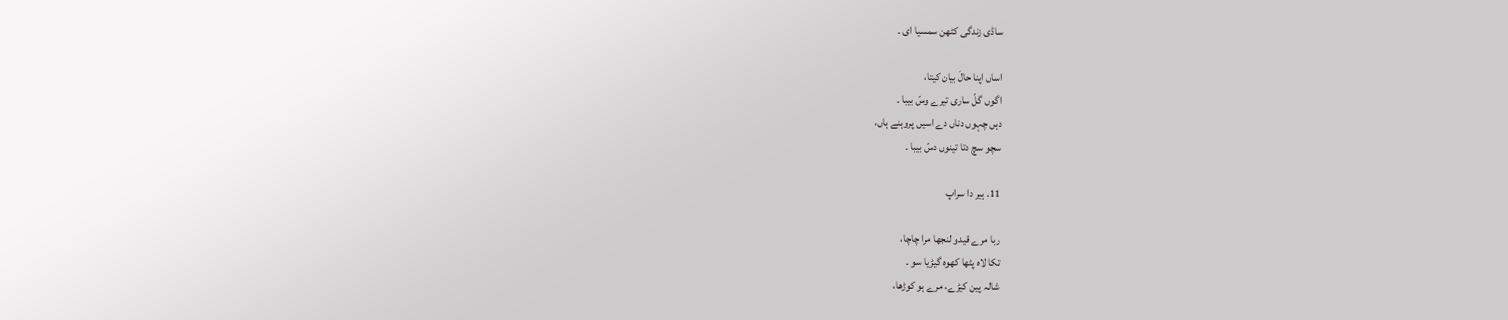ساڈی زندگی کٹھن سمسیا ای ۔

اساں اپنا حالَ بیان کیتا،
اگوں گلّ ساری تیرے وسّ بیبا ۔
دہں چہوں دناں دے اسیں پروہنے ہاں،
سچو سچ دتا تینوں دسّ بیبا ۔

11. ہیر دا سراپ

ربا مرے قیدو لنجھا مرا چاچا،
تکا لاہ پٹھا کھوہ گیڑیا سو ۔
شالہ پین کیڑے، مرے ہو کوڑھا،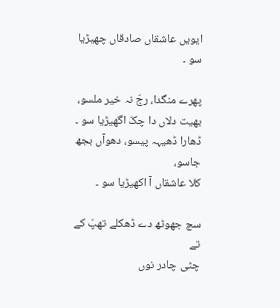ایویں عاشقاں صادقاں چھیڑیا سو ۔

پھرے منگدا، رجّ نہ خیر ملسو،
بھیت دلاں دا چکّ اگھیڑیا سو ۔
ڈھارا ڈھیہہ پیسو، دھوآں بجھ جاسو،
کلا عاشقاں آ اکھیڑیا سو ۔

سچ جھوٹھ دے ڈھکلے تھپّ کے تے
چٹی چادر نوں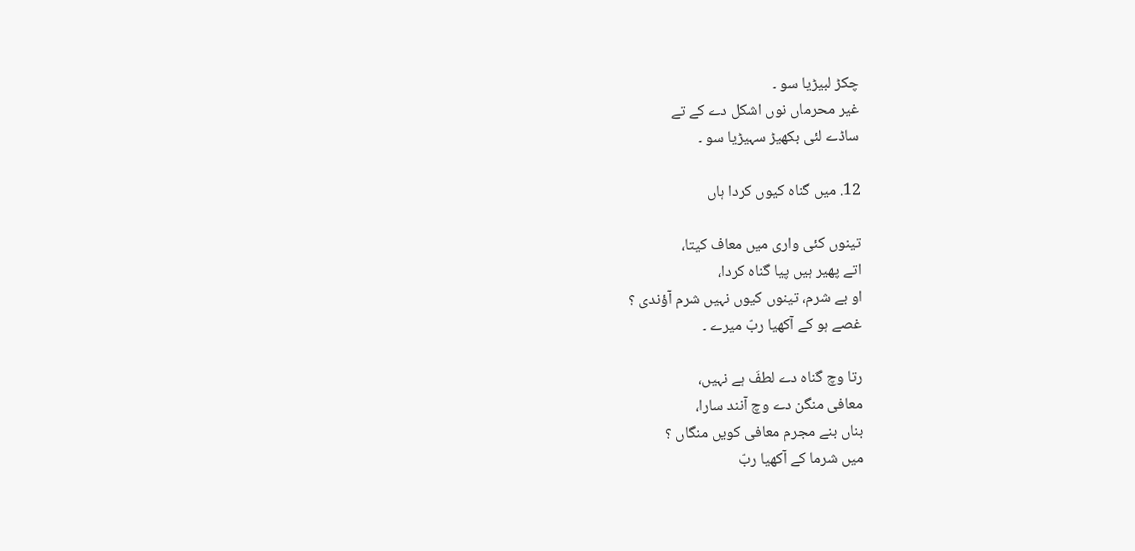چکڑ لبیڑیا سو ۔
غیر محرماں نوں اشکل دے کے تے
ساڈے لئی بکھیڑ سہیڑیا سو ۔

12. میں گناہ کیوں کردا ہاں

تینوں کئی واری میں معاف کیتا،
اتے پھیر ہیں پیا گناہ کردا،
او بے شرم، تینوں کیوں نہیں شرم آؤندی ؟
غصے ہو کے آکھیا ربّ میرے ۔

رتا وچ گناہ دے لطفَ ہے نہیں،
معافی منگن دے وچ آنند سارا،
بناں بنے مجرم معافی کویں منگاں ؟
میں شرما کے آکھیا ربّ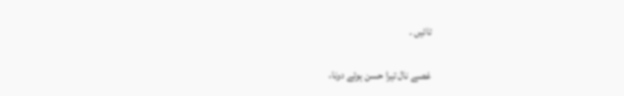تائیں ۔

غصے نال تیرا حسن ہوئے دونا،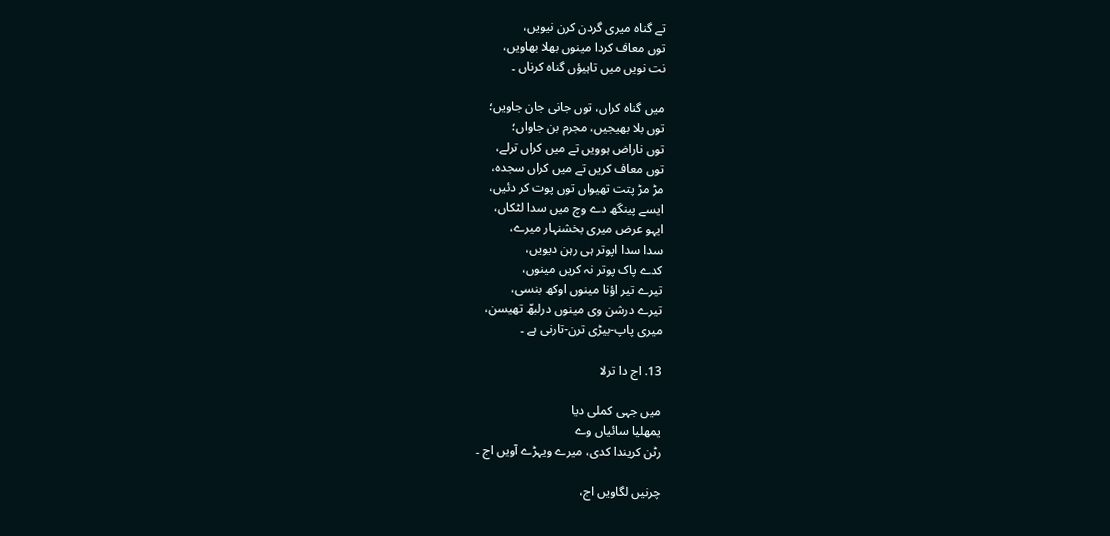تے گناہ میری گردن کرن نیویں،
توں معاف کردا مینوں بھلا بھاویں،
نت نویں میں تاہیؤں گناہ کرناں ۔

میں گناہ کراں، توں جانی جان جاویں؛
توں بلا بھیجیں، مجرم بن جاواں؛
توں ناراض ہوویں تے میں کراں ترلے،
توں معاف کریں تے میں کراں سجدہ،
مڑ مڑ پتت تھیواں توں پوت کر دئیں،
ایسے پینگھ دے وچ میں سدا لٹکاں،
ایہو عرض میری بخشنہار میرے،
سدا سدا اپوتر ہی رہن دیویں،
کدے پاک پوتر نہ کریں مینوں،
تیرے تیر اؤنا مینوں اوکھ بنسی،
تیرے درشن وی مینوں درلبھّ تھیسن،
میری پاپ-بیڑی ترن-تارنی ہے ۔

13. اج دا ترلا

میں جہی کملی دیا
یمھلیا سائیاں وے
رٹن کریندا کدی، میرے ویہڑے آویں اج ۔

چرنیں لگاویں اج،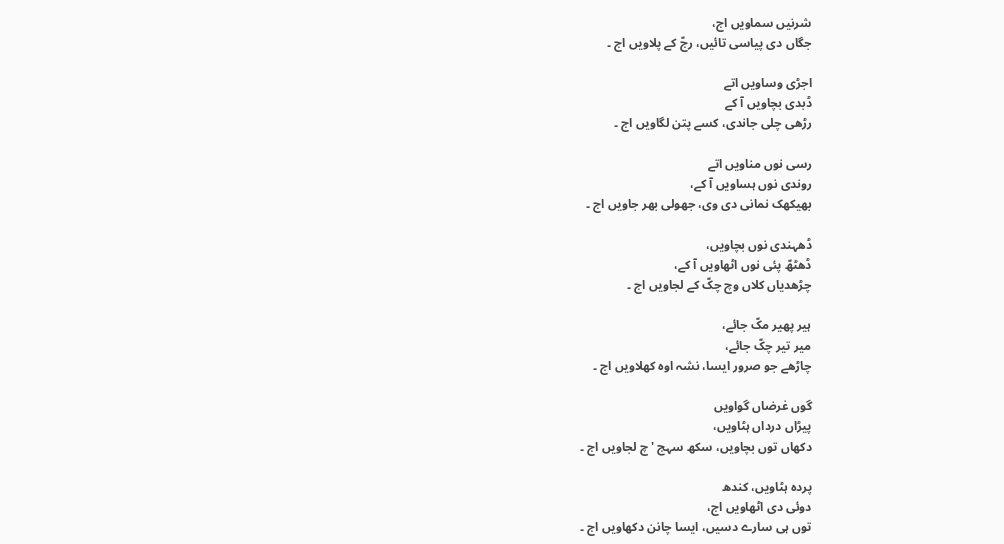شرنیں سماویں اج،
جگاں دی پیاسی تائیں، رجّ کے پلاویں اج ۔

اجڑی وساویں اتے
ڈبدی بچاویں آ کے
رڑھی چلی جاندی، کسے پتن لگاویں اج ۔

رسی نوں مناویں اتے
روندی نوں ہساویں آ کے،
بھیکھک نمانی دی وی، جھولی بھر جاویں اج ۔

ڈھہندی نوں بچاویں،
ڈھٹھّ پئی نوں اٹھاویں آ کے،
چڑھدیاں کلاں وچ چکّ کے لجاویں اج ۔

ہیر پھیر مکّ جائے،
میر تیر چکّ جائے،
چاڑھے جو صرور ایسا، نشہ اوہ کھلاویں اج ۔

گوں غرضاں گواویں
پیڑاں درداں ہٹاویں،
دکھاں توں بچاویں، سکھ سہج 'چ لجاویں اج ۔

پردہ ہٹاویں، کندھ
دوئی دی اٹھاویں اج،
توں ہی سارے دسیں، ایسا چانن دکھاویں اج ۔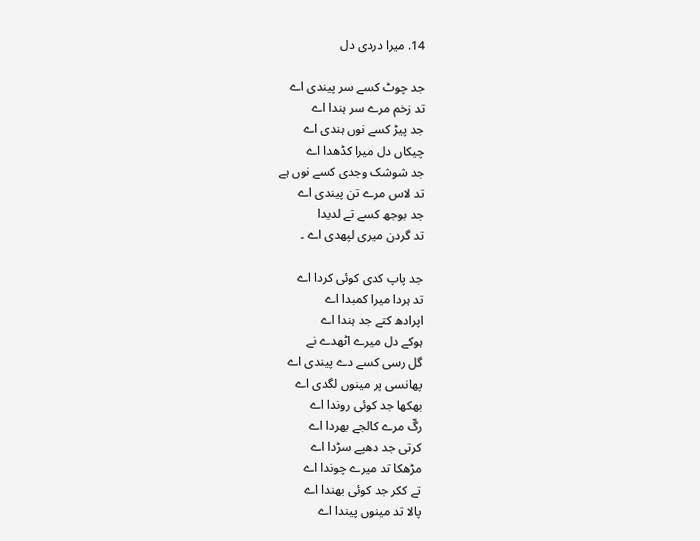14. میرا دردی دل

جد چوٹ کسے سر پیندی اے
تد زخم مرے سر ہندا اے
جد پیڑ کسے نوں ہندی اے
چیکاں دل میرا کڈھدا اے
جد شوشک وجدی کسے نوں ہے
تد لاس مرے تن پیندی اے
جد بوجھ کسے تے لدیدا
تد گردن میری لپھدی اے ۔

جد پاپ کدی کوئی کردا اے
تد ہردا میرا کمبدا اے
اپرادھ کتے جد ہندا اے
ہوکے دل میرے اٹھدے نے
گل رسی کسے دے پیندی اے
پھانسی پر مینوں لگدی اے
بھکھا جد کوئی روندا اے
رگّ مرے کالجے بھردا اے
کرتی جد دھپے سڑدا اے
مڑھکا تد میرے چوندا اے
تے ککر جد کوئی بھندا اے
پالا تد مینوں پیندا اے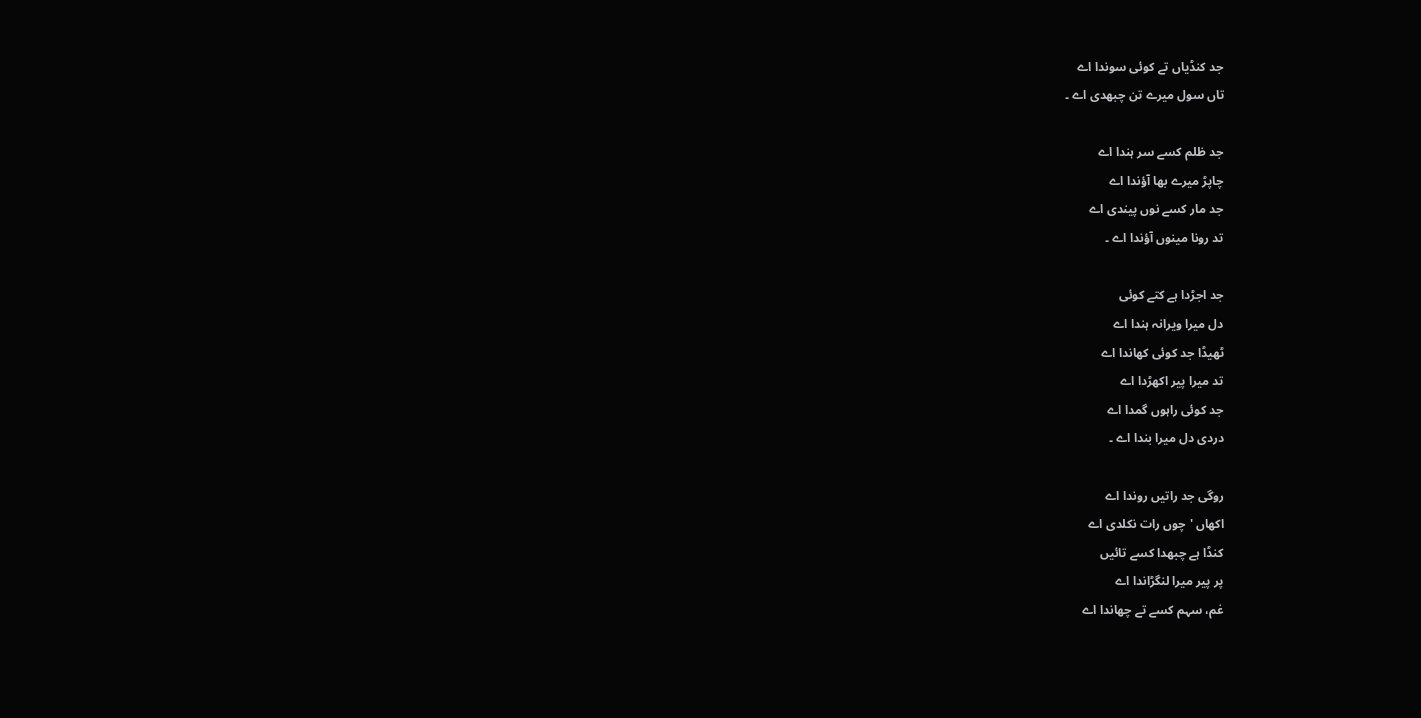جد کنڈیاں تے کوئی سوندا اے
تاں سول میرے تن چبھدی اے ۔

جد ظلم کسے سر ہندا اے
چاپڑ میرے بھا آؤندا اے
جد مار کسے نوں پیندی اے
تد رونا مینوں آؤندا اے ۔

جد اجڑدا ہے کتے کوئی
دل میرا ویرانہ ہندا اے
ٹھیڈا جد کوئی کھاندا اے
تد میرا پیر اکھڑدا اے
جد کوئی راہوں گمدا اے
دردی دل میرا بندا اے ۔

روگی جد راتیں روندا اے
اکھاں 'چوں رات نکلدی اے
کنڈا ہے چبھدا کسے تائیں
پر پیر میرا لنگڑاندا اے
غم، سہم کسے تے چھاندا اے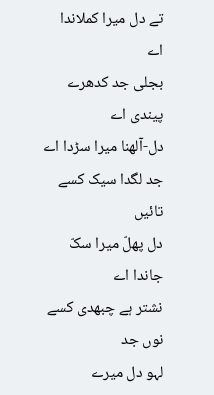تے دل میرا کملاندا اے
بجلی جد کدھرے پیندی اے
دل-آلھنا میرا سڑدا اے
جد لگدا سیک کسے تائیں
دل پھلّ میرا سکّ جاندا اے
نشتر ہے چبھدی کسے نوں جد
لہو دل میرے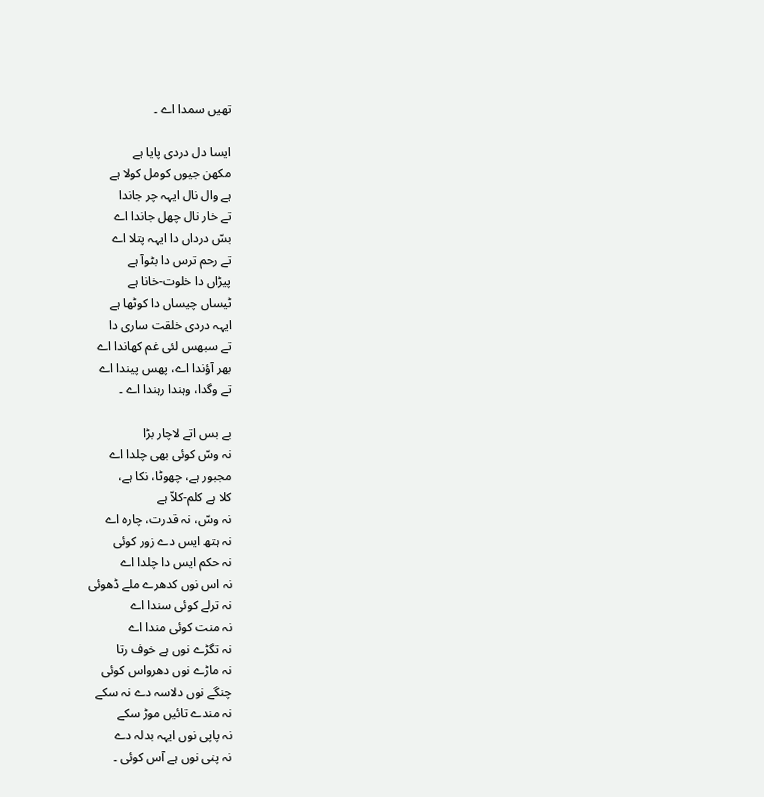تھیں سمدا اے ۔

ایسا دل دردی پایا ہے
مکھن جیوں کومل کولا ہے
ہے وال نال ایہہ چر جاندا
تے خار نال چھل جاندا اے
بسّ درداں دا ایہہ پتلا اے
تے رحم ترس دا بٹوآ ہے
پیڑاں دا خلوت-خانا ہے
ٹیساں چیساں دا کوٹھا ہے
ایہہ دردی خلقت ساری دا
تے سبھس لئی غم کھاندا اے
بھر آؤندا اے، پھس پیندا اے
تے وگدا، وہندا رہندا اے ۔

بے بس اتے لاچار بڑا
نہ وسّ کوئی بھی چلدا اے
مجبور ہے، چھوٹا، نکا ہے،
کلا ہے کلم-کلاّ ہے
نہ وسّ، نہ قدرت، چارہ اے
نہ ہتھ ایس دے زور کوئی
نہ حکم ایس دا چلدا اے
نہ اس نوں کدھرے ملے ڈھوئی
نہ ترلے کوئی سندا اے
نہ منت کوئی مندا اے
نہ تگڑے نوں ہے خوف رتا
نہ ماڑے نوں دھرواس کوئی
چنگے نوں دلاسہ دے نہ سکے
نہ مندے تائیں موڑ سکے
نہ پاپی نوں ایہہ بدلہ دے
نہ پنی نوں ہے آس کوئی ۔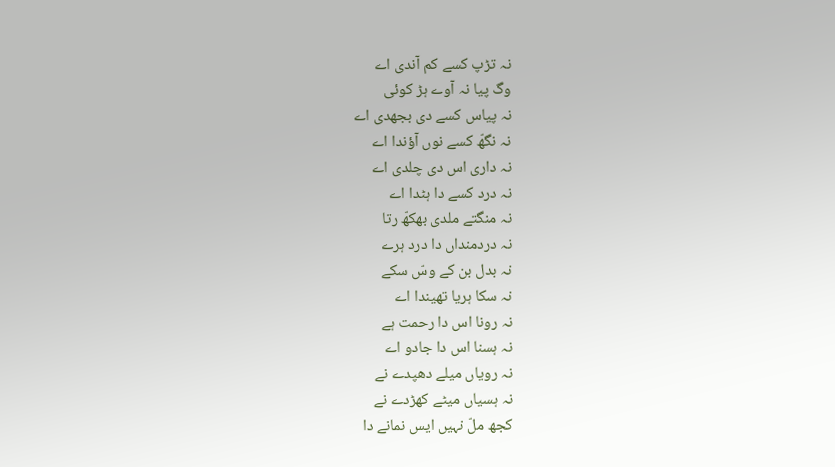نہ تڑپ کسے کم آندی اے
وگ پیا نہ آوے ہڑ کوئی
نہ پیاس کسے دی بجھدی اے
نہ نگھّ کسے نوں آؤندا اے
نہ داری اس دی چلدی اے
نہ درد کسے دا ہٹدا اے
نہ منگتے ملدی بھکھّ رتا
نہ دردمنداں دا درد ہرے
نہ بدل بن کے وسّ سکے
نہ سکا ہریا تھیندا اے
نہ رونا اس دا رحمت ہے
نہ ہسنا اس دا جادو اے
نہ رویاں میلے دھپدے نے
نہ ہسیاں میٹے کھڑدے نے
کجھ ملّ نہیں ایس نمانے دا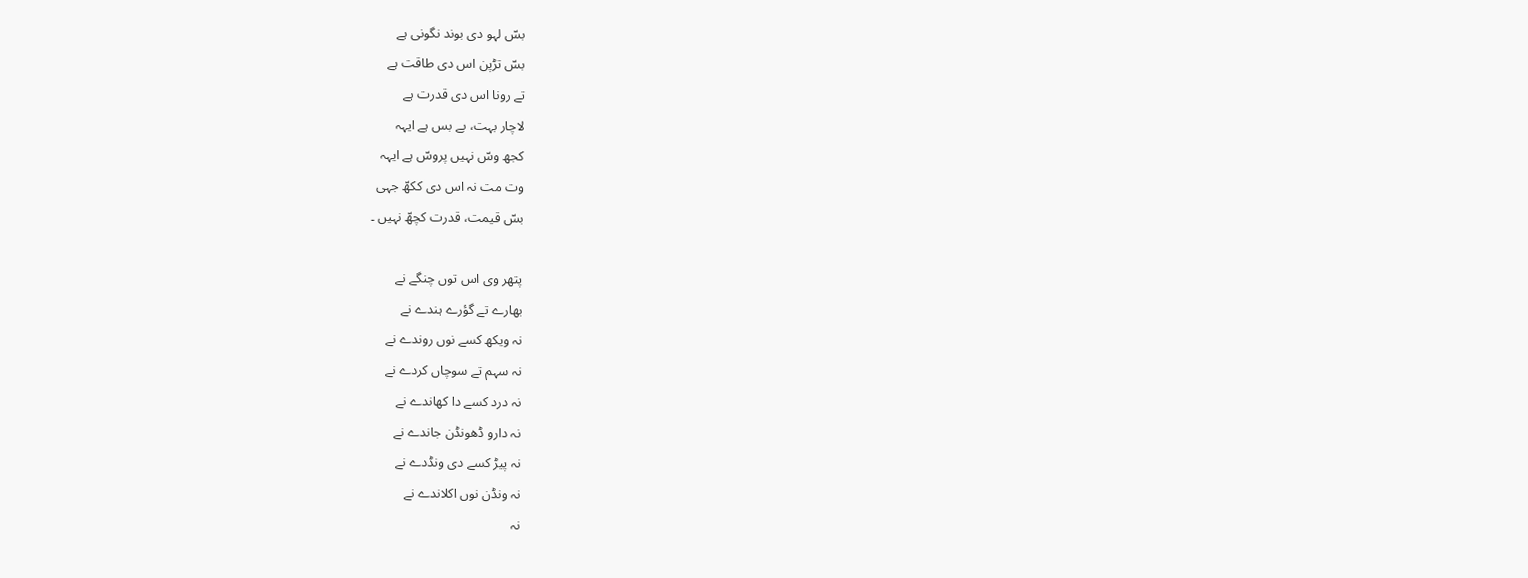بسّ لہو دی بوند نگونی ہے
بسّ تڑپن اس دی طاقت ہے
تے رونا اس دی قدرت ہے
لاچار بہت، بے بس ہے ایہہ
کجھ وسّ نہیں پروسّ ہے ایہہ
وت مت نہ اس دی ککھّ جہی
بسّ قیمت، قدرت کچھّ نہیں ۔

پتھر وی اس توں چنگے نے
بھارے تے گؤرے ہندے نے
نہ ویکھ کسے نوں روندے نے
نہ سہم تے سوچاں کردے نے
نہ درد کسے دا کھاندے نے
نہ دارو ڈھونڈن جاندے نے
نہ پیڑ کسے دی ونڈدے نے
نہ ونڈن نوں اکلاندے نے
نہ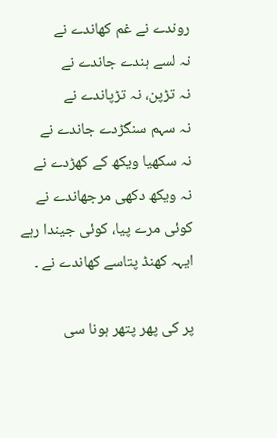روندے نے غم کھاندے نے
نہ لسے ہندے جاندے نے
نہ تڑپن، نہ تڑپاندے نے
نہ سہم سنگڑدے جاندے نے
نہ سکھیا ویکھ کے کھڑدے نے
نہ ویکھ دکھی مرجھاندے نے
کوئی مرے پیا، کوئی جیندا رہے
ایہہ کھنڈ پتاسے کھاندے نے ۔

پر کی پھر پتھر ہونا سی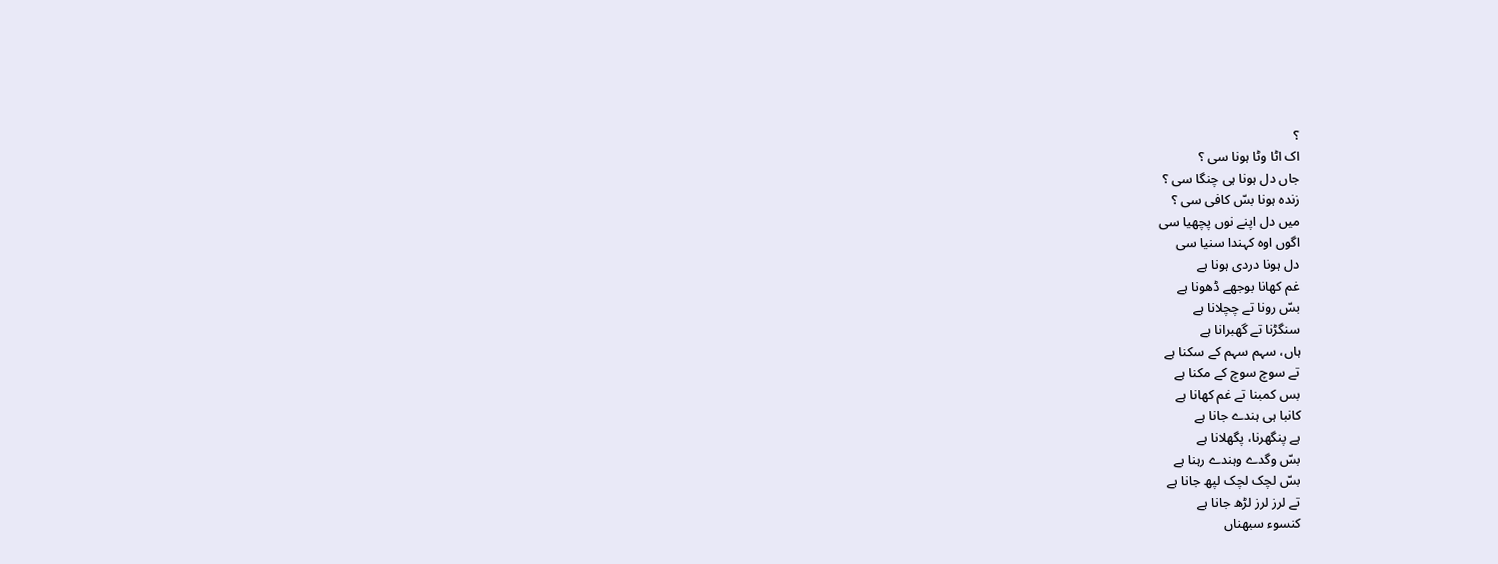؟
اک اٹا وٹا ہونا سی ؟
جاں دل ہونا ہی چنگا سی ؟
زندہ ہونا بسّ کافی سی ؟
میں دل اپنے نوں پچھیا سی
اگوں اوہ کہندا سنیا سی
دل ہونا دردی ہونا ہے
غم کھانا بوجھے ڈھونا ہے
بسّ رونا تے چچلانا ہے
سنگڑنا تے گھبرانا ہے
ہاں، سہم سہم کے سکنا ہے
تے سوچ سوچ کے مکنا ہے
بس کمبنا تے غم کھانا ہے
کانبا ہی ہندے جانا ہے
ہے پنگھرنا، پگھلانا ہے
بسّ وگدے وہندے رہنا ہے
بسّ لچک لچک لپھ جانا ہے
تے لرز لرز لڑھ جانا ہے
کنسوء سبھناں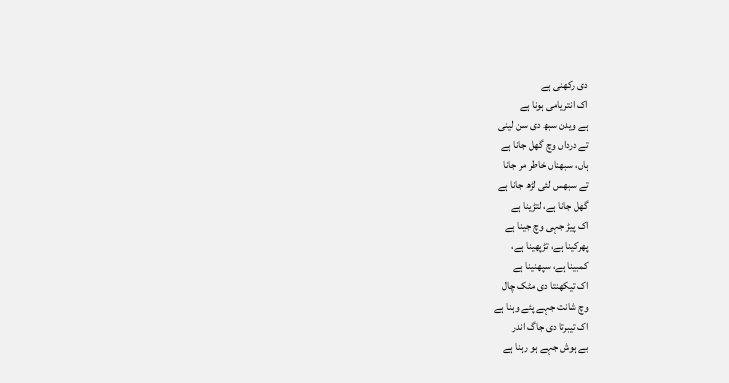دی رکھنی ہے
اک انتریامی ہونا ہے
ہے ویدن سبھ دی سن لینی
تے درداں وچ گھل جانا ہے
ہاں، سبھناں خاطر مر جانا
تے سبھس لئی لڑھ جانا ہے
گھل جانا ہے، لتڑینا ہے
اک پیڑ جہی وچ جینا ہے
پھرکینا ہے، تڑپھینا ہے،
کمبینا ہے، سپھنینا ہے
اک تیکھنتا دی مٹک چال
وچ شانت جہے پئے وہنا ہے
اک تیبرتا دی جاگ اندر
بے ہوش جہے ہو رہنا ہے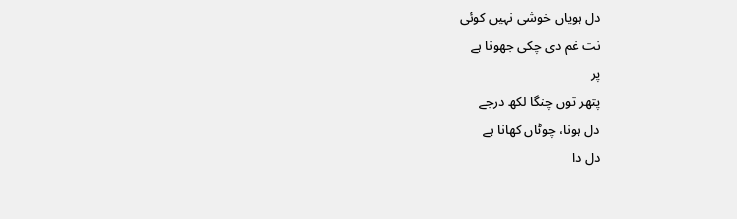دل ہویاں خوشی نہیں کوئی
نت غم دی چکی جھونا ہے
پر
پتھر توں چنگا لکھ درجے
دل ہونا، چوٹاں کھانا ہے
دل دا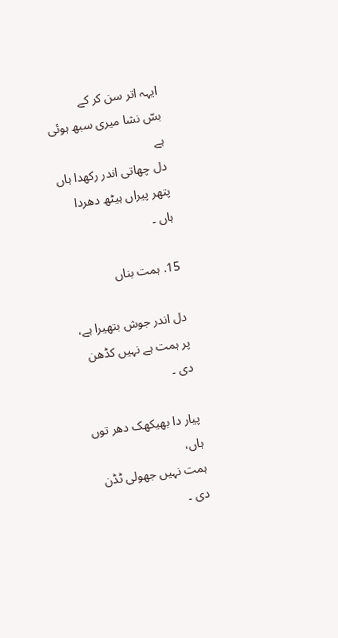ایہہ اتر سن کر کے
بسّ نشا میری سبھ ہوئی ہے
دل چھاتی اندر رکھدا ہاں
پتھر پیراں ہیٹھ دھردا ہاں ۔

15. ہمت بناں

دل اندر جوش بتھیرا ہے،
پر ہمت ہے نہیں کڈھن دی ۔

پیار دا بھیکھک دھر توں ہاں،
ہمت نہیں جھولی ٹڈن دی ۔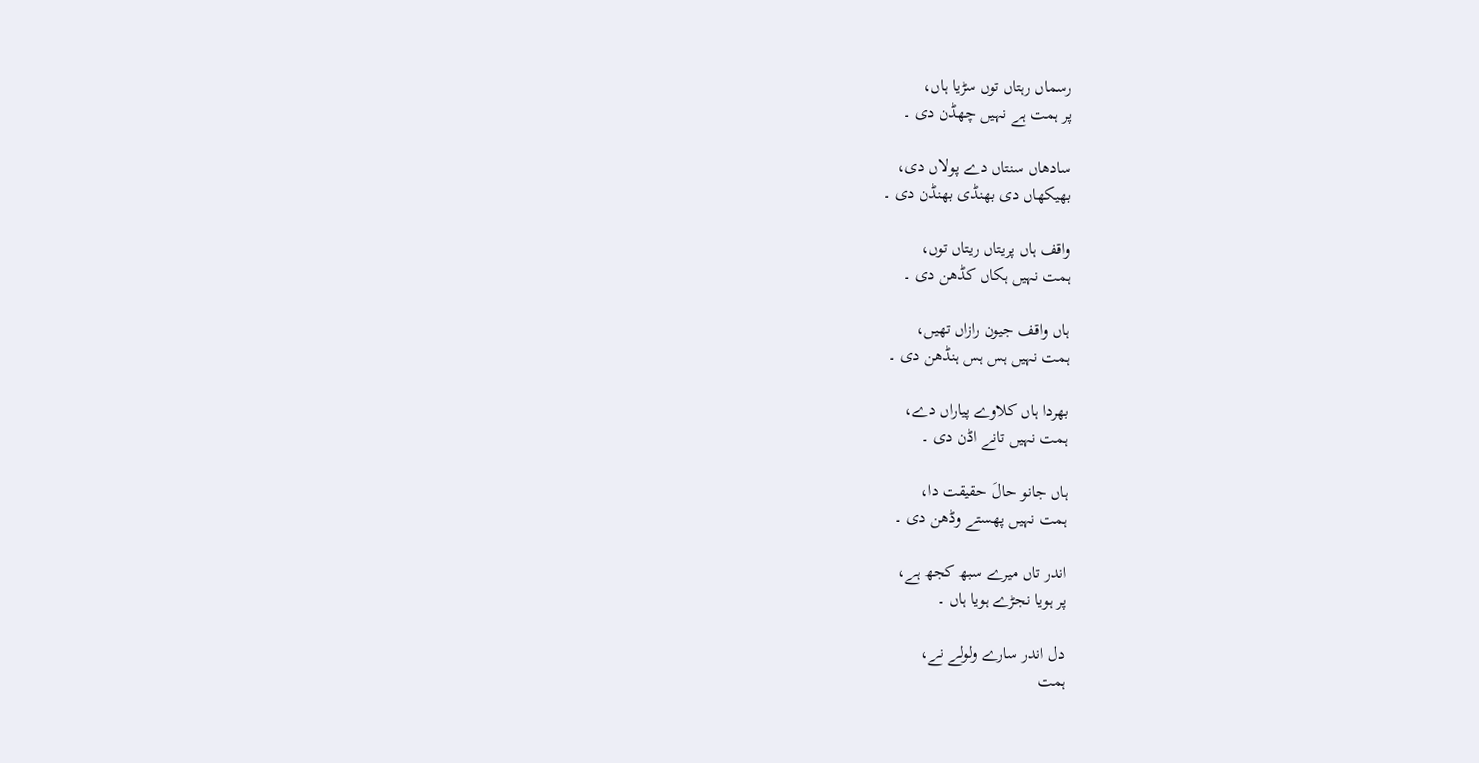رسماں رہتاں توں سڑیا ہاں،
پر ہمت ہے نہیں چھڈن دی ۔

سادھاں سنتاں دے پولاں دی،
بھیکھاں دی بھنڈی بھنڈن دی ۔

واقف ہاں پریتاں ریتاں توں،
ہمت نہیں ہکاں کڈھن دی ۔

ہاں واقف جیون رازاں تھیں،
ہمت نہیں ہس ہس ہنڈھن دی ۔

بھردا ہاں کلاوے پیاراں دے،
ہمت نہیں تانے اڈن دی ۔

ہاں جانو حالَ حقیقت دا،
ہمت نہیں پھستے وڈھن دی ۔

اندر تاں میرے سبھ کجھ ہے،
پر ہویا نجڑے ہویا ہاں ۔

دل اندر سارے ولولے نے،
ہمت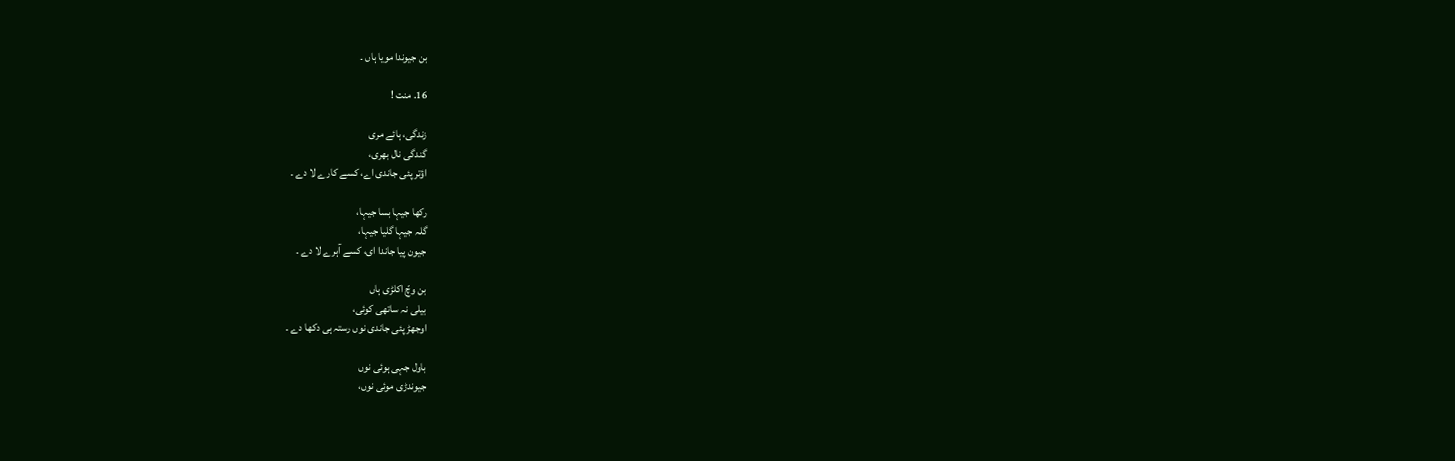بن جیوندا مویا ہاں ۔

16. منت !

زندگی، ہائے مری
گندگی نال بھری،
اؤتر پئی جاندی اے، کسے کارے لا دے ۔

رکھا جیہا بسا جیہا،
گلہ جیہا گلیا جیہا،
جیون پیا جاندا ای، کسے آہرے لا دے ۔

بن وچّ اکلڑی ہاں
بیلی نہ ساتھی کوئی،
اوجھڑ پئی جاندی نوں رستہ ہی دکھا دے ۔

باول جہی ہوئی نوں
جیوندڑی موئی نوں،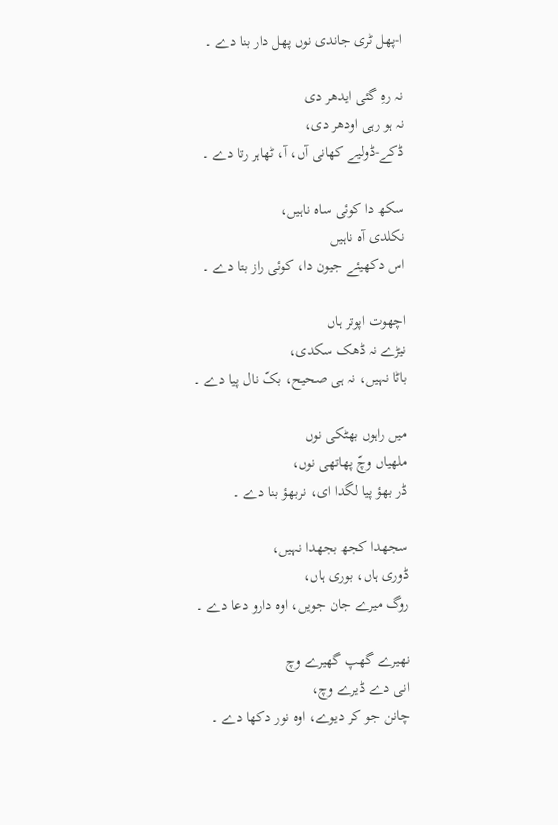ا-پھل ٹری جاندی نوں پھل دار بنا دے ۔

نہ رہِ گئی ایدھر دی
نہ ہو رہی اودھر دی،
ڈکے-ڈولیے کھانی آں، آ، ٹھاہر رتا دے ۔

سکھ دا کوئی ساہ ناہیں،
نکلدی آہ ناہیں
اس دکھیئے جیون دا، کوئی راز بتا دے ۔

اچھوت اپوتر ہاں
نیڑے نہ ڈھک سکدی،
باٹا نہیں، نہ ہی صحیح، بکّ نال پیا دے ۔

میں راہوں بھٹکی نوں
ملھیاں وچّ پھاتھی نوں،
ڈر بھؤ پیا لگدا ای، نربھؤ بنا دے ۔

سجھدا کجھ بجھدا نہیں،
ڈوری ہاں، بوری ہاں،
روگ میرے جان جویں، اوہ دارو دعا دے ۔

نھیرے گھپ گھیرے وچ
انی دے ڈیرے وچ،
چانن جو کر دیوے، اوہ نور دکھا دے ۔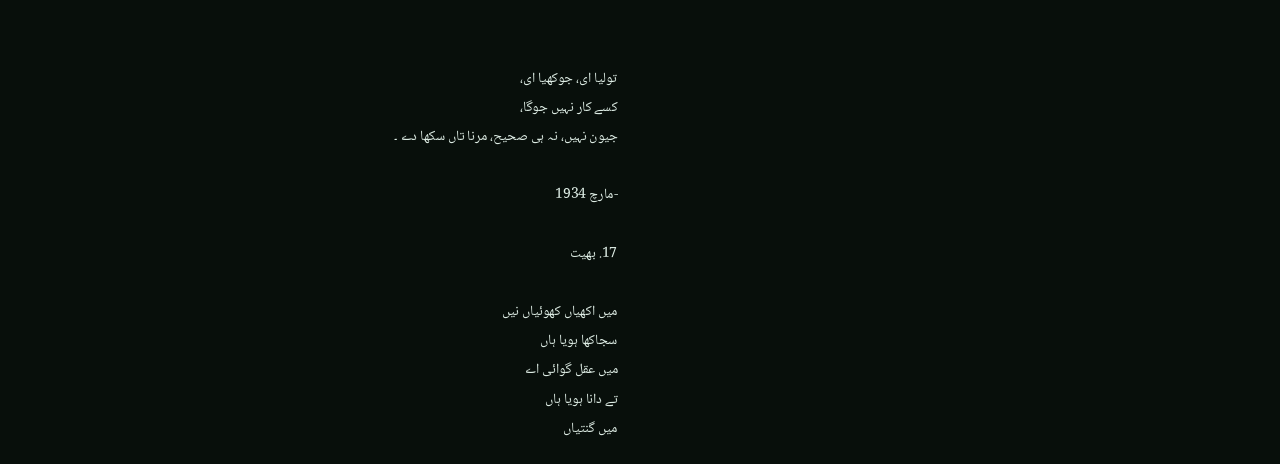تولیا ای، جوکھیا ای،
کسے کار نہیں جوگا،
جیون نہیں، نہ ہی صحیح، مرنا تاں سکھا دے ۔

-مارچ 1934

17. بھیت

میں اکھیاں کھوئیاں نیں
سجاکھا ہویا ہاں
میں عقل گوائی اے
تے دانا ہویا ہاں
میں گنتیاں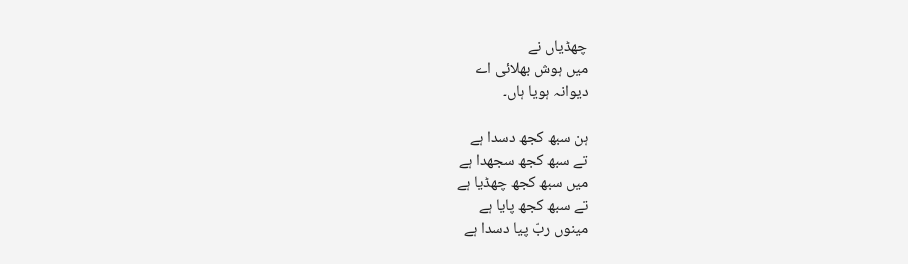چھڈیاں نے
میں ہوش بھلائی اے
دیوانہ ہویا ہاں۔

ہن سبھ کجھ دسدا ہے
تے سبھ کجھ سجھدا ہے
میں سبھ کجھ چھڈیا ہے
تے سبھ کجھ پایا ہے
مینوں ربّ پیا دسدا ہے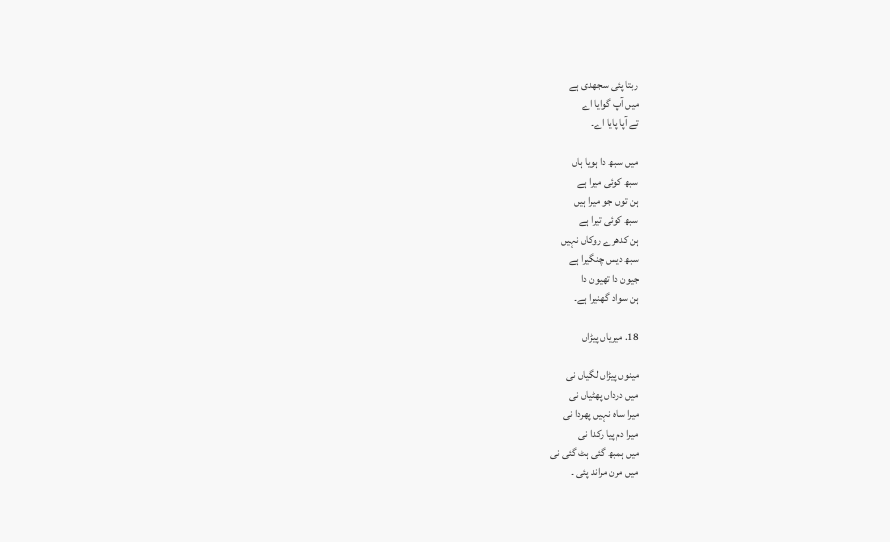ربتا پئی سجھدی ہے
میں آپ گوایا اے
تے آپا پایا اے۔

میں سبھ دا ہویا ہاں
سبھ کوئی میرا ہے
ہن توں جو میرا ہیں
سبھ کوئی تیرا ہے
ہن کدھرے روکاں نہیں
سبھ دیس چنگیرا ہے
جیون دا تھیون دا
ہن سواد گھنیرا ہے۔

18. میریاں پیڑاں

مینوں پیڑاں لگیاں نی
میں درداں پھٹیاں نی
میرا ساہ نہیں پھردا نی
میرا دم پیا رکدا نی
میں ہمبھ گئی ہٹ گئی نی
میں مرن مراند پئی ۔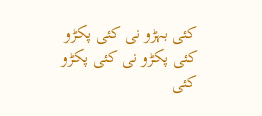کئی بہڑو نی کئی پکڑو
کئی پکڑو نی کئی پکڑو
کئی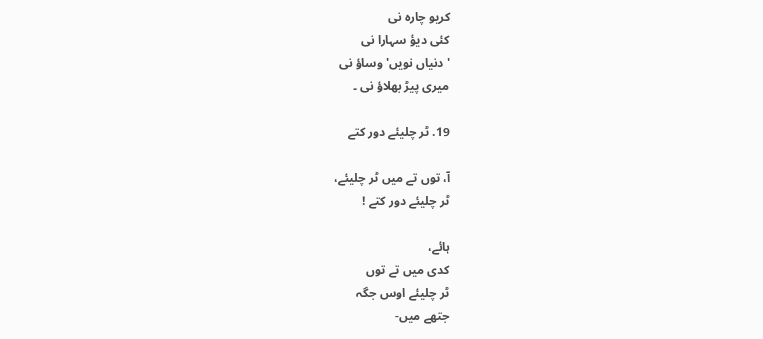کریو چارہ نی
کئی دیؤ سہارا نی
'دنیاں نویں' وساؤ نی
میری پیڑ بھلاؤ نی ۔

19. ٹر چلیئے دور کتے

آ، توں تے میں ٹر چلیئے،
ٹر چلیئے دور کتے !

ہائے،
کدی میں تے توں
ٹر چلیئے اوس جگہ
جتھے میں-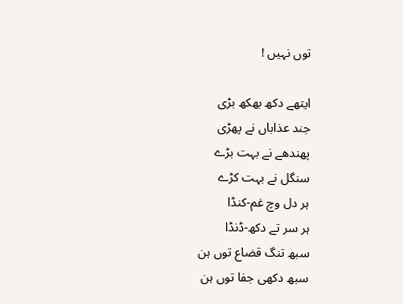توں نہیں !

ایتھے دکھ بھکھ بڑی
جند عذاباں نے پھڑی
پھندھے نے بہت بڑے
سنگل نے بہت کڑے
ہر دل وچ غم-کنڈا
ہر سر تے دکھ-ڈنڈا
سبھ تنگ قضاع توں ہن
سبھ دکھی جفا توں ہن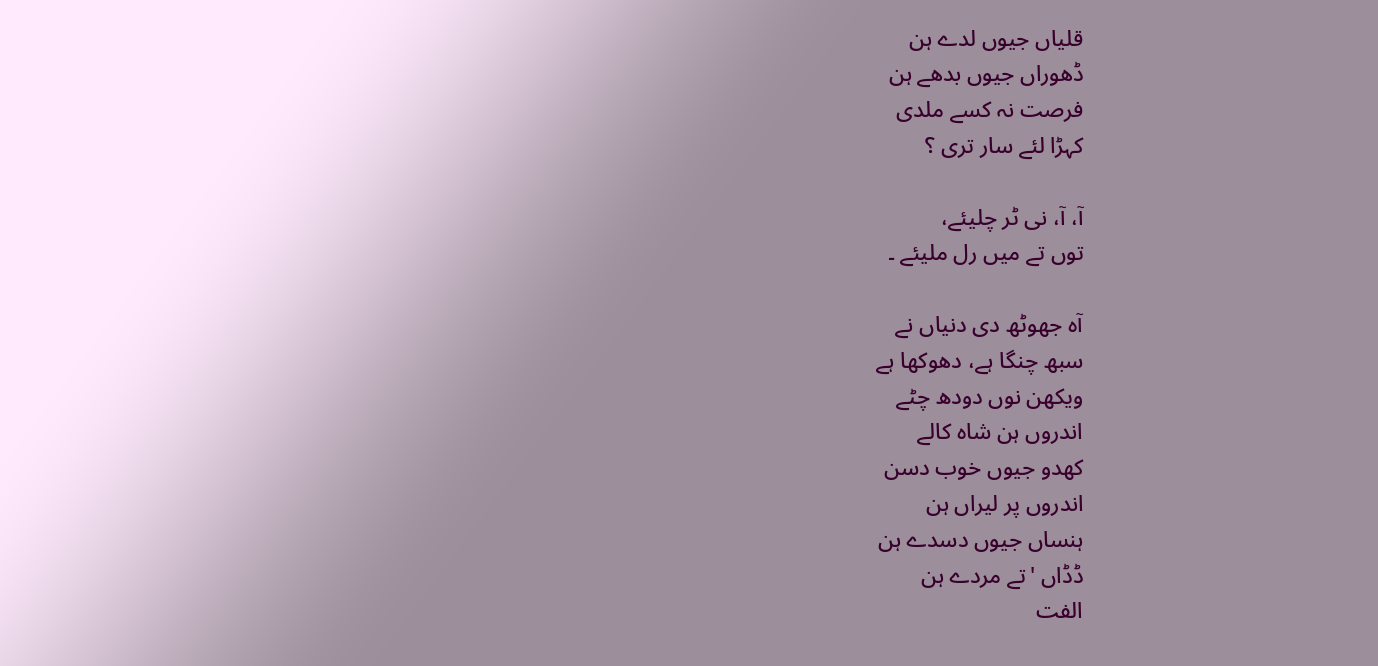قلیاں جیوں لدے ہن
ڈھوراں جیوں بدھے ہن
فرصت نہ کسے ملدی
کہڑا لئے سار تری ؟

آ، آ، نی ٹر چلیئے،
توں تے میں رل ملیئے ۔

آہ جھوٹھ دی دنیاں نے
سبھ چنگا ہے، دھوکھا ہے
ویکھن نوں دودھ چٹے
اندروں ہن شاہ کالے
کھدو جیوں خوب دسن
اندروں پر لیراں ہن
ہنساں جیوں دسدے ہن
ڈڈاں 'تے مردے ہن
الفت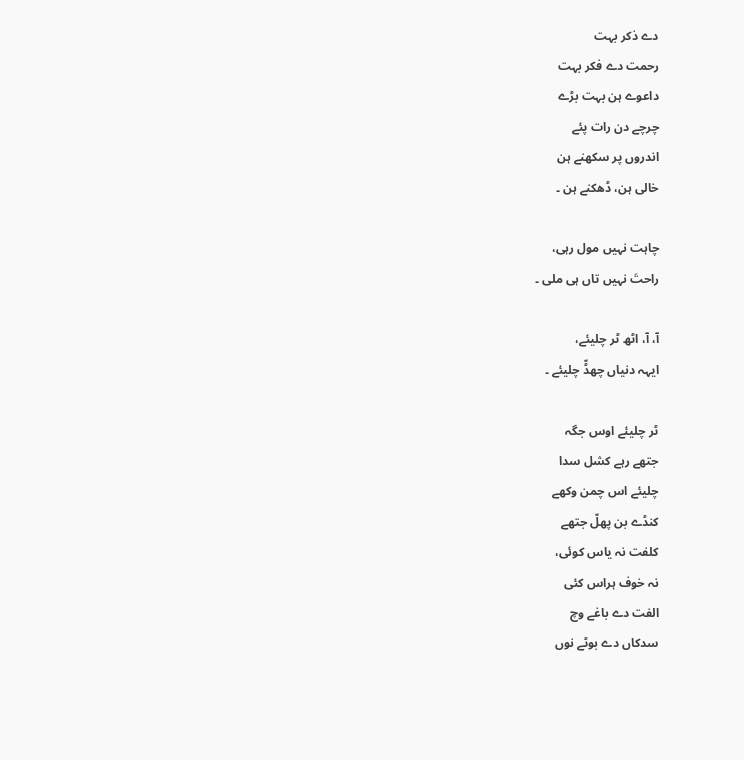دے ذکر بہت
رحمت دے فکر بہت
داعوے ہن بہت بڑے
چرچے دن رات پئے
اندروں پر سکھنے ہن
خالی ہن، ڈھکنے ہن ۔

چاہت نہیں مول رہی،
راحتَ نہیں تاں ہی ملی ۔

آ، آ، اٹھ ٹر چلیئے،
ایہہ دنیاں چھڈّ چلیئے ۔

ٹر چلیئے اوس جگہ
جتھے رہے کشل سدا
چلیئے اس چمن وکھے
کنڈے بن پھلّ جتھے
کلفت نہ یاس کوئی،
نہ خوف ہراس کئی
الفت دے باغے وچ
سدکاں دے بوٹے نوں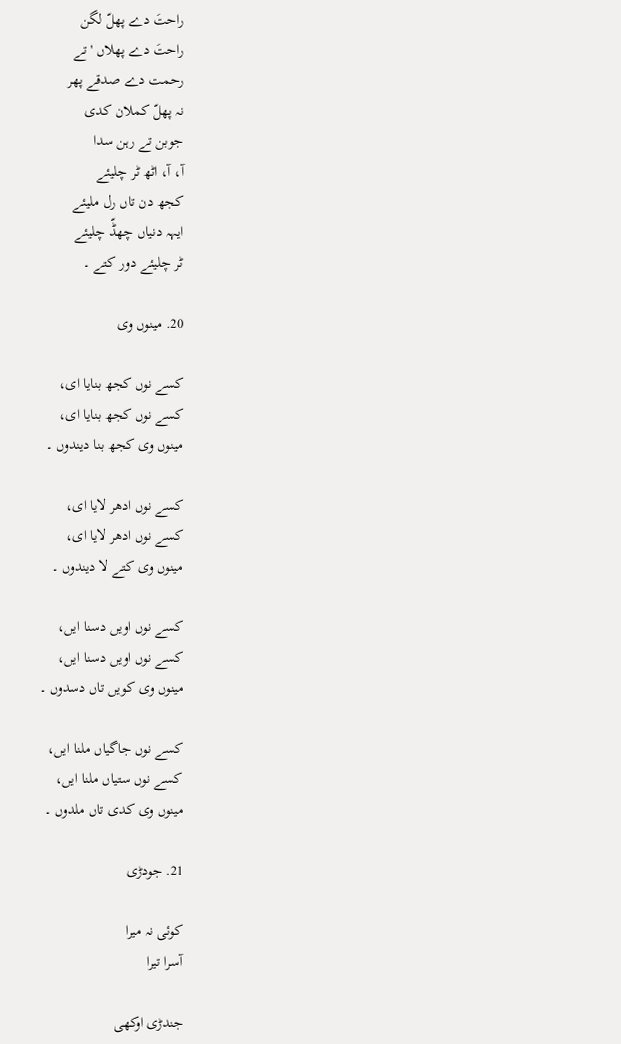راحتَ دے پھلّ لگن
راحتَ دے پھلاں 'تے
رحمت دے صدقے پھر
نہ پھلّ کملان کدی
جوبن تے رہن سدا
آ، آ، اٹھ ٹر چلیئے
کجھ دن تاں رل ملیئے
ایہہ دنیاں چھڈّ چلیئے
ٹر چلیئے دور کتے ۔

20. مینوں وی

کسے نوں کجھ بنایا ای،
کسے نوں کجھ بنایا ای،
مینوں وی کجھ بنا دیندوں ۔

کسے نوں ادھر لایا ای،
کسے نوں ادھر لایا ای،
مینوں وی کتے لا دیندوں ۔

کسے نوں اویں دسنا ایں،
کسے نوں اویں دسنا ایں،
مینوں وی کویں تاں دسدوں ۔

کسے نوں جاگیاں ملنا ایں،
کسے نوں ستیاں ملنا ایں،
مینوں وی کدی تاں ملدوں ۔

21. جودڑی

کوئی نہ میرا
آسرا تیرا

جندڑی اوکھی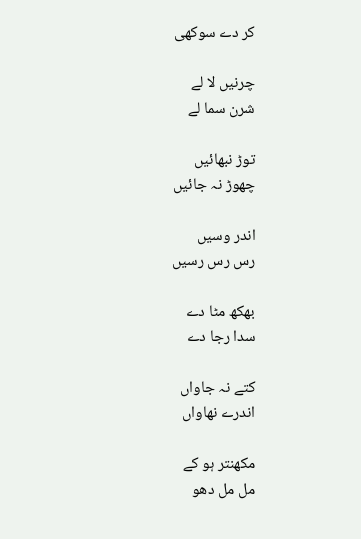کر دے سوکھی

چرنیں لا لے
شرن سما لے

توڑ نبھائیں
چھوڑ نہ جائیں

اندر وسیں
رس رس رسیں

بھکھ مٹا دے
سدا رجا دے

کتے نہ جاواں
اندرے نھاواں

مکھنتر ہو کے
مل مل دھو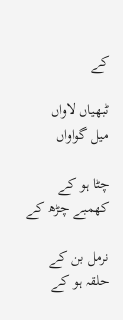کے

ٹبھیاں لاواں
میل گواواں

چٹا ہو کے
کھمبے چڑھ کے

نرمل بن کے
حلقہ ہو کے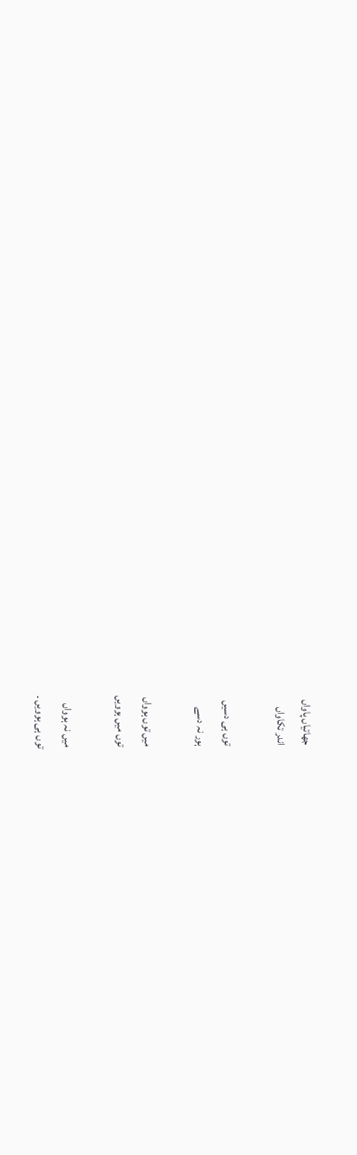جھاتیاں پاواں
اندر تکاواں

توں ہی دسیں
ہور نہ دسے

میں توں ہوواں
توں میں ہوویں

میں نہ ہوواں
توں ہی ہوویں ۔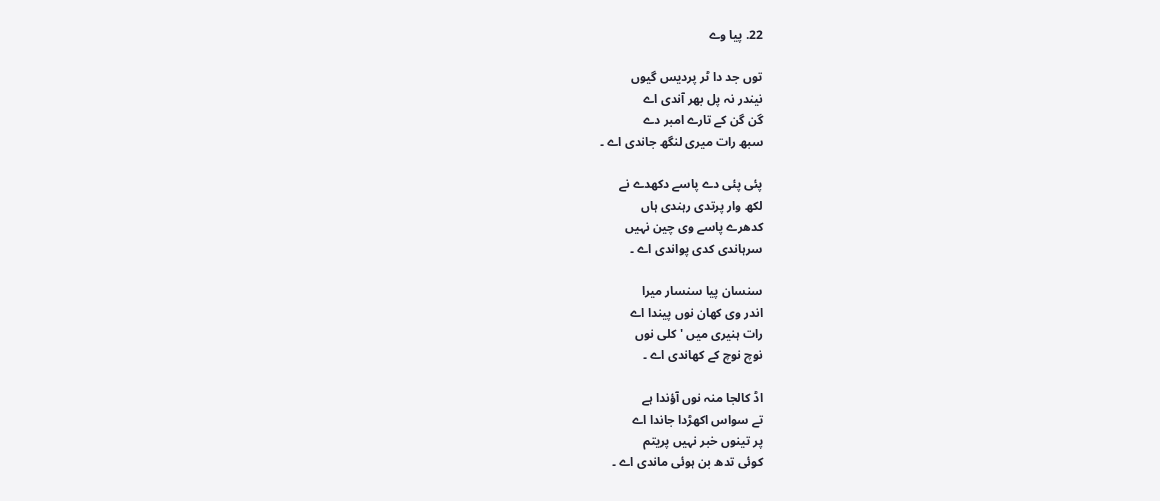22. پیا وے

توں جد دا ٹر پردیس گیوں
نیندر نہ پل بھر آندی اے
گن گن کے تارے امبر دے
سبھ رات میری لنگھ جاندی اے ۔

پئی پئی دے پاسے دکھدے نے
لکھ وار پرتدی رہندی ہاں
کدھرے پاسے وی چین نہیں
سرہاندی کدی پواندی اے ۔

سنسان پیا سنسار میرا
اندر وی کھان نوں پیندا اے
رات ہنیری میں 'کلی نوں
نوچ نوچ کے کھاندی اے ۔

اڈ کالجا منہ نوں آؤندا ہے
تے سواس اکھڑدا جاندا اے
پر تینوں خبر نہیں پریتم
کوئی تدھ بن ہوئی ماندی اے ۔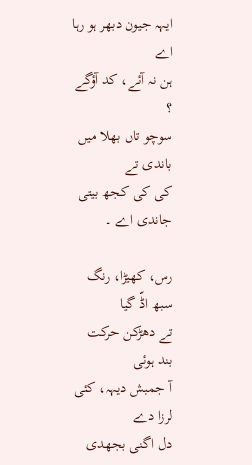ایہہ جیون دبھر ہو رہا اے
ہن نہ آئے، کد آؤگے ؟
سوچو تاں بھلا میں باندی تے
کی کی کجھ بیتی جاندی اے ۔

رس، کھیڑا، رنگ سبھ اڈّ گیا
تے دھڑکن حرکت بند ہوئی
آ جمبش دیہہ، کئی لرزا دے
دل اگنی بجھدی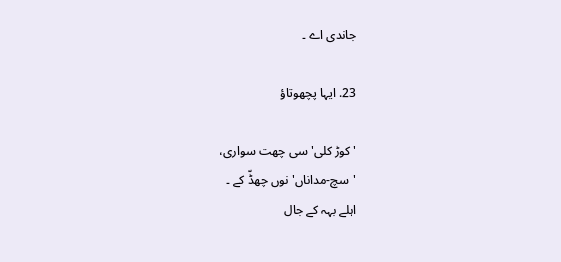جاندی اے ۔

23. ایہا پچھوتاؤ

'کوڑ کلی' سی چھت سواری،
'سچ-مداناں' نوں چھڈّ کے ۔
اہلے بہہ کے جال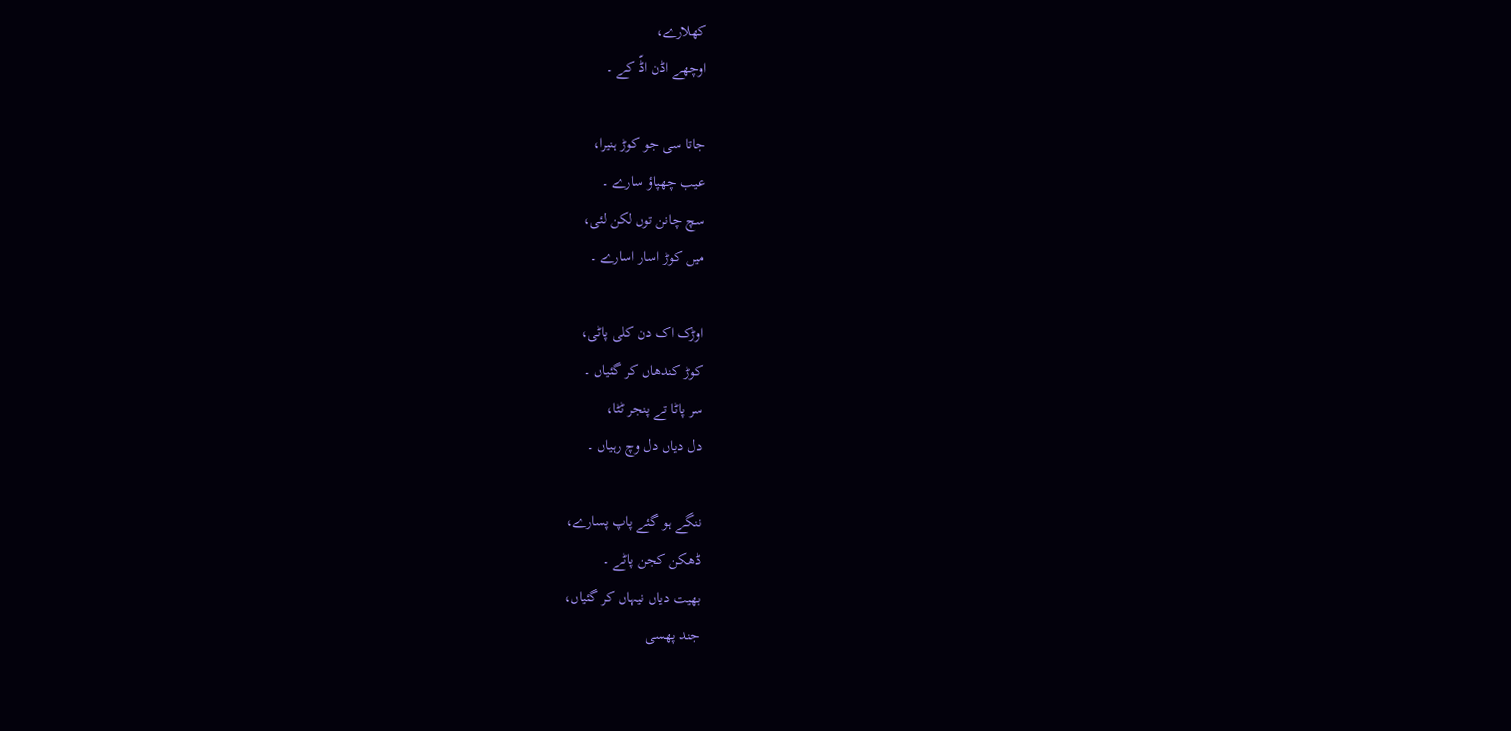کھلارے،
اوچھے اڈن اڈّ کے ۔

جاتا سی جو کوڑ ہنیرا،
عیب چھپاؤ سارے ۔
سچ چانن توں لکن لئی،
میں کوڑ اسار اسارے ۔

اوڑک اک دن کلی پاٹی،
کوڑ کندھاں کر گئیاں ۔
سر پاٹا تے پنجر ٹٹا،
دل دیاں دل وچ رہیاں ۔

ننگے ہو گئے پاپ پسارے،
ڈھکن کجن پاٹے ۔
بھیت دیاں نیہاں کر گئیاں،
جند پھسی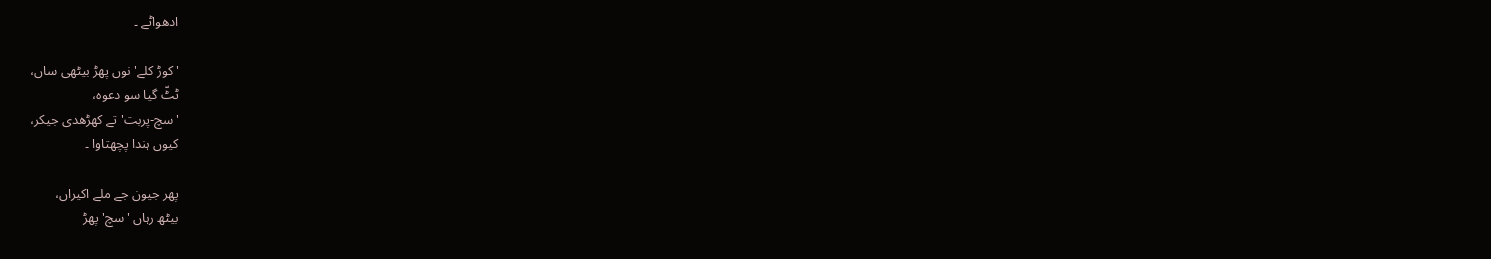ادھواٹے ۔

'کوڑ کلے' نوں پھڑ بیٹھی ساں،
ٹٹّ گیا سو دعوہ،
'سچ-پربت' تے کھڑھدی جیکر،
کیوں ہندا پچھتاوا ۔

پھر جیون جے ملے اکیراں،
بیٹھ رہاں 'سچ' پھڑ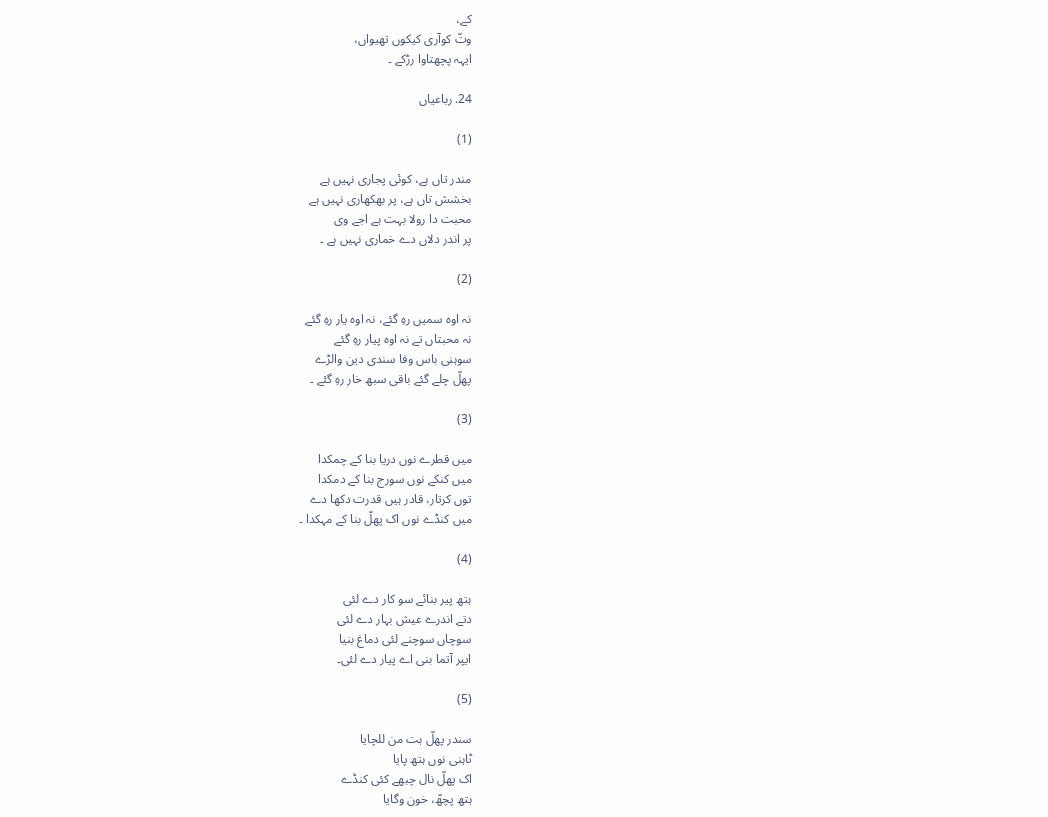کے،
وتّ کوآری کیکوں تھیواں،
ایہہ پچھتاوا رڑکے ۔

24. رباعیاں

(1)

مندر تاں ہے، کوئی پجاری نہیں ہے
بخشش تاں ہے، پر بھکھاری نہیں ہے
محبت دا رولا بہت ہے اجے وی
پر اندر دلاں دے خماری نہیں ہے ۔

(2)

نہ اوہ سمیں رہِ گئے، نہ اوہ یار رہِ گئے
نہ محبتاں تے نہ اوہ پیار رہِ گئے
سوہنی باس وفا سندی دین والڑے
پھلّ چلے گئے باقی سبھ خار رہِ گئے ۔

(3)

میں قطرے نوں دریا بنا کے چمکدا
میں کنکے نوں سورج بنا کے دمکدا
توں کرتار، قادر ہیں قدرت دکھا دے
میں کنڈے نوں اک پھلّ بنا کے مہکدا ۔

(4)

ہتھ پیر بنائے سو کار دے لئی
دتے اندرے عیش بہار دے لئی
سوچاں سوچنے لئی دماغ بنیا
ایپر آتما بنی اے پیار دے لئی۔

(5)

سندر پھلّ ہت من للچایا
ٹاہنی نوں ہتھ پایا
اک پھلّ نال چبھے کئی کنڈے
ہتھ پچھّ، خون وگایا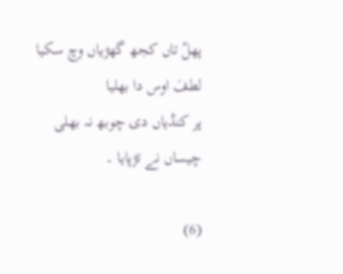پھلّ تاں کجھ گھڑیاں وچ سکیا
لطفَ اوس دا بھلیا
پر کنڈیاں دی چوبھ نہ بھلی
چیساں نے تڑپایا ۔

(6)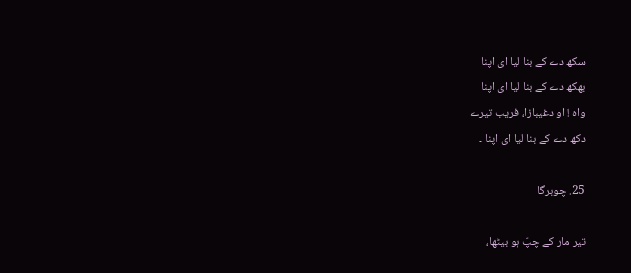سکھ دے کے بنا لیا ای اپنا
بھکھ دے کے بنا لیا ای اپنا
واہ ! او دغیبازا، فریب تیرے
دکھ دے کے بنا لیا ای اپنا ۔

25. چوبرگا

تیر مار کے چپّ ہو بیٹھا،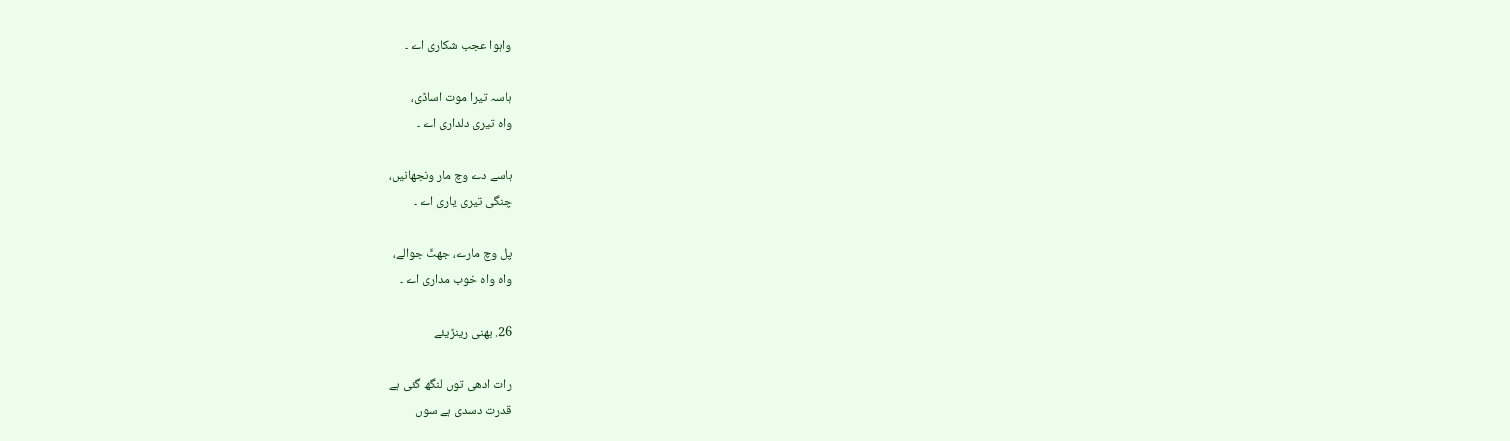واہوا عجب شکاری اے ۔

ہاسہ تیرا موت اساڈی،
واہ تیری دلداری اے ۔

ہاسے دے وچ مار ونجھانیں،
چنگی تیری یاری اے ۔

پل وچ مارے، جھٹّ جوالے،
واہ واہ خوب مداری اے ۔

26. بھنی رینڑیئے

رات ادھی توں لنگھ گئی ہے
قدرت دسدی ہے سوں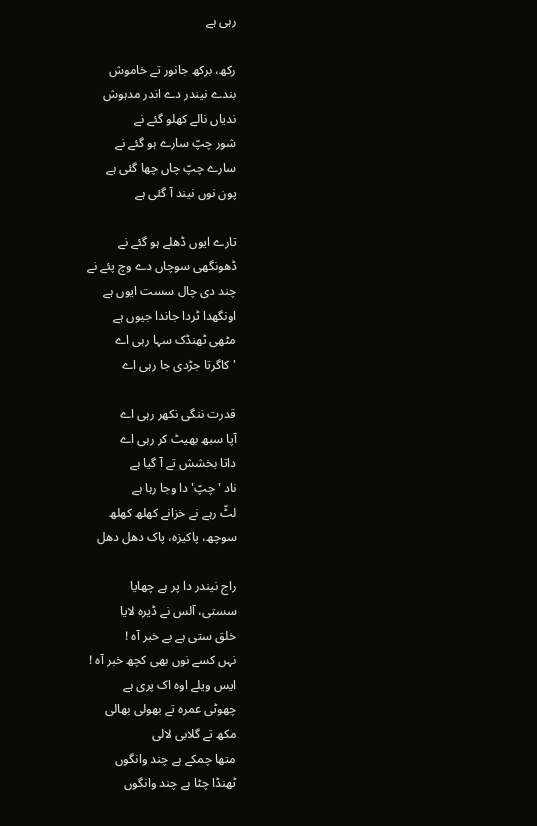رہی ہے

رکھ، برکھ جانور تے خاموش
بندے نیندر دے اندر مدہوش
ندیاں نالے کھلو گئے نے
شور چپّ سارے ہو گئے نے
سارے چپّ چاں چھا گئی ہے
پون نوں نیند آ گئی ہے

تارے ایوں ڈھلے ہو گئے نے
ڈھونگھی سوچاں دے وچ پئے نے
چند دی چال سست ایوں ہے
اونگھدا ٹردا جاندا جیوں ہے
مٹھی ٹھنڈک سہا رہی اے
'کاگرتا جڑدی جا رہی اے

قدرت ننگی نکھر رہی اے
آپا سبھ بھیٹ کر رہی اے
داتا بخشش تے آ گیا ہے
ناد 'چپّ' دا وجا رہا ہے
لٹّ رہے نے خزانے کھلھ کھلھ
سوچھ، پاکیزہ، پاک دھل دھل

راج نیندر دا پر ہے چھایا
سستی، آلس نے ڈیرہ لایا
خلق ستی ہے بے خبر آہ !
نہں کسے نوں بھی کچھ خبر آہ !
ایس ویلے اوہ اک پری ہے
چھوٹی عمرہ تے بھولی بھالی
مکھ تے گلابی لالی
متھا چمکے ہے چند وانگوں
ٹھنڈا چٹا ہے چند وانگوں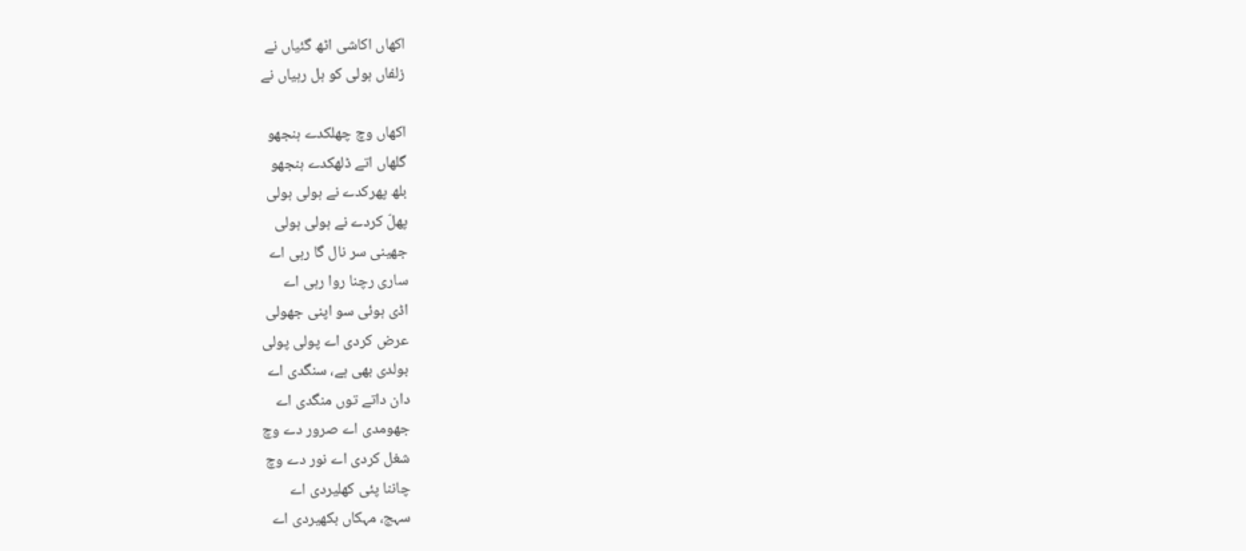اکھاں اکاشی اٹھ گئیاں نے
زلفاں ہولی کو ہل رہیاں نے

اکھاں وچ چھلکدے ہنجھو
گلھاں اتے ڈلھکدے ہنجھو
بلھ پھرکدے نے ہولی ہولی
پھلّ کردے نے ہولی ہولی
جھینی سر نال گا رہی اے
ساری رچنا روا رہی اے
اڈی ہوئی سو اپنی جھولی
عرض کردی اے پولی پولی
بولدی بھی ہے، سنگدی اے
دان داتے توں منگدی اے
جھومدی اے صرور دے وچ
شغل کردی اے نور دے وچ
چاننا پئی کھلیردی اے
سہج، مہکاں بکھیردی اے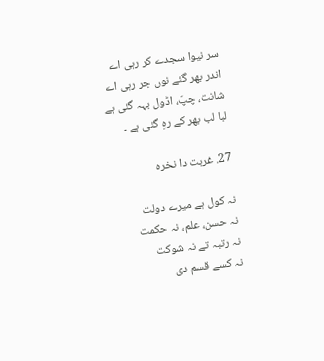سر نیوا سجدے کر رہی اے
اندر بھر گئے نوں جر رہی اے
شانت، چپّ، اڈول بہہ گئی ہے
لبا لب بھر کے رہِ گئی ہے ۔

27. غربت دا نخرہ

نہ کول ہے میرے دولت
نہ حسن، علم، نہ حکمت
نہ رتبہ تے نہ شوکت
نہ کسے قسم دی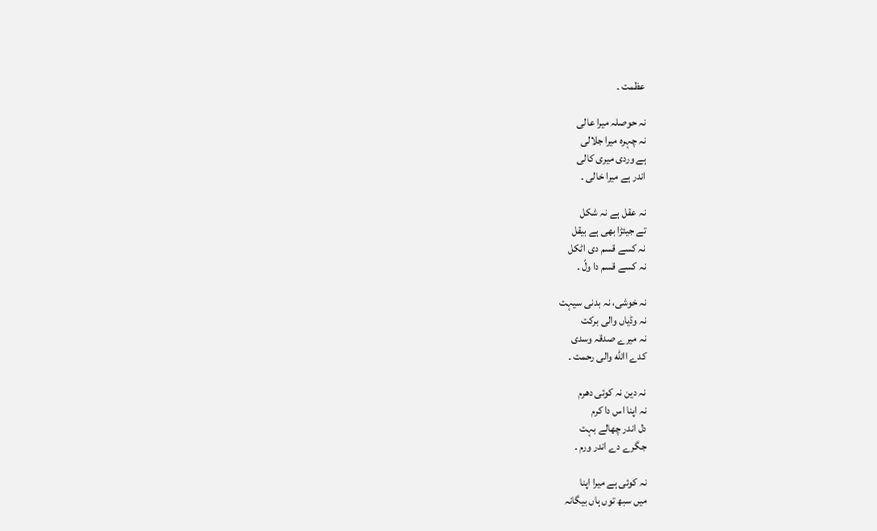عظمت ۔

نہ حوصلہ میرا عالی
نہ چہرہ میرا جلالی
ہے وردی میری کالی
اندر ہے میرا خالی ۔

نہ عقل ہے نہ شکل
تے جیئڑا بھی ہے بیقل
نہ کسے قسم دی اٹکل
نہ کسے قسم دا ولّ ۔

نہ خوشی، نہ بدنی سیہت
نہ وڈیاں والی برکت
نہ میرے صدقہ وسدی
کدے االله والی رحمت ۔

نہ دین نہ کوئی دھرم
نہ اپنا اس دا کرم
دل اندر چھالے بہت
جگرے دے اندر ورم ۔

نہ کوئی ہے میرا اپنا
میں سبھ توں ہاں بیگانہ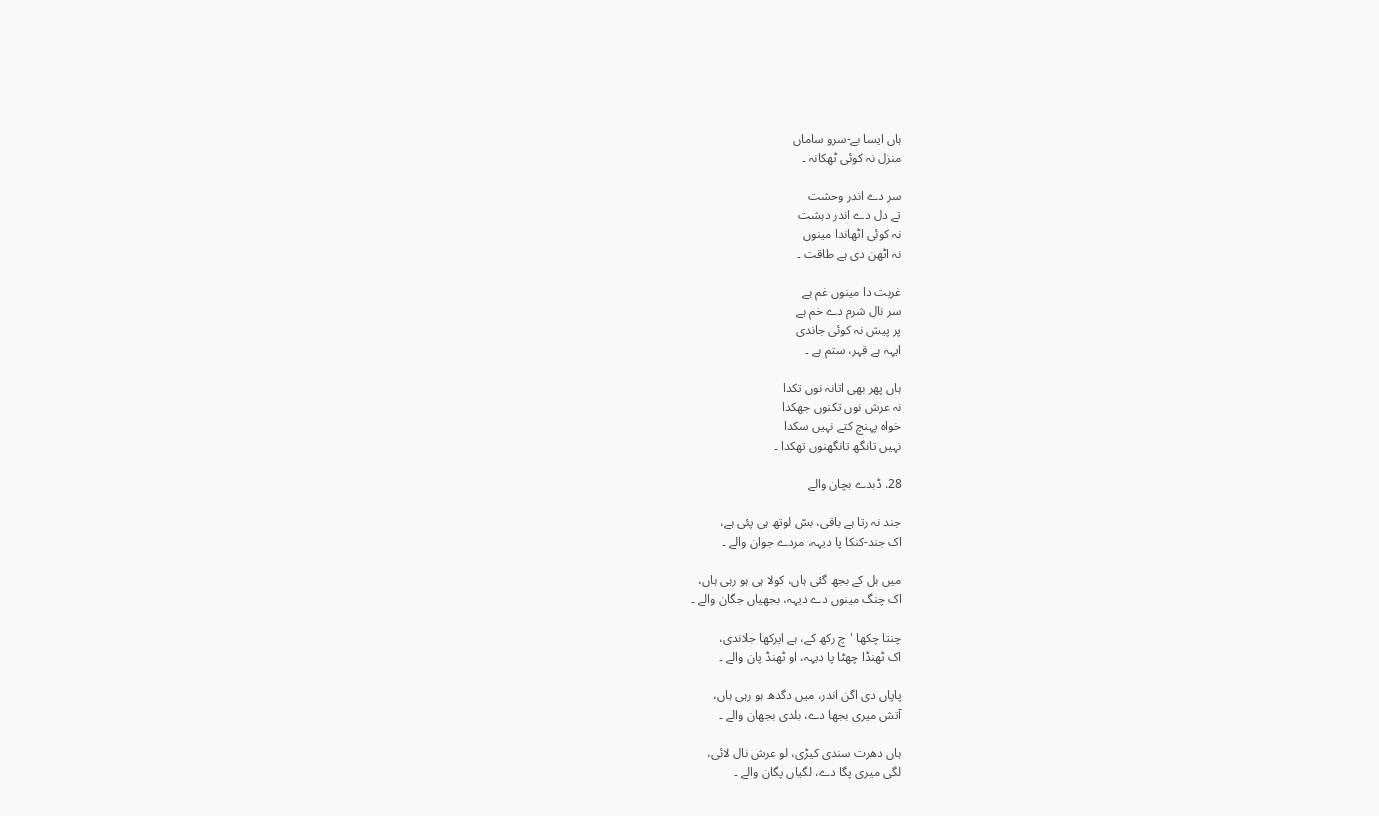ہاں ایسا بے-سرو ساماں
منزل نہ کوئی ٹھکانہ ۔

سر دے اندر وحشت
تے دل دے اندر دہشت
نہ کوئی اٹھاندا مینوں
نہ اٹھن دی ہے طاقت ۔

غربت دا مینوں غم ہے
سر نال شرم دے خم ہے
پر پیش نہ کوئی جاندی
ایہہ ہے قہر، ستم ہے ۔

ہاں پھر بھی اتانہ نوں تکدا
نہ عرش نوں تکنوں جھکدا
خواہ پہنچ کتے نہیں سکدا
نہیں تانگھ تانگھنوں تھکدا ۔

28. ڈبدے بچان والے

جند نہ رتا ہے باقی، بسّ لوتھ ہی پئی ہے،
اک جند-کنکا پا دیہہ، مردے جوان والے ۔

میں بل کے بجھ گئی ہاں، کولا ہی ہو رہی ہاں،
اک چنگ مینوں دے دیہہ، بجھیاں جگان والے ۔

چنتا چکھا 'چ رکھ کے، ہے ایرکھا جلاندی،
اک ٹھنڈا چھٹا پا دیہہ، او ٹھنڈ پان والے ۔

پاپاں دی اگن اندر، میں دگدھ ہو رہی ہاں،
آتش میری بجھا دے، بلدی بجھان والے ۔

ہاں دھرت سندی کیڑی، لو عرش نال لائی،
لگی میری پگا دے، لگیاں پگان والے ۔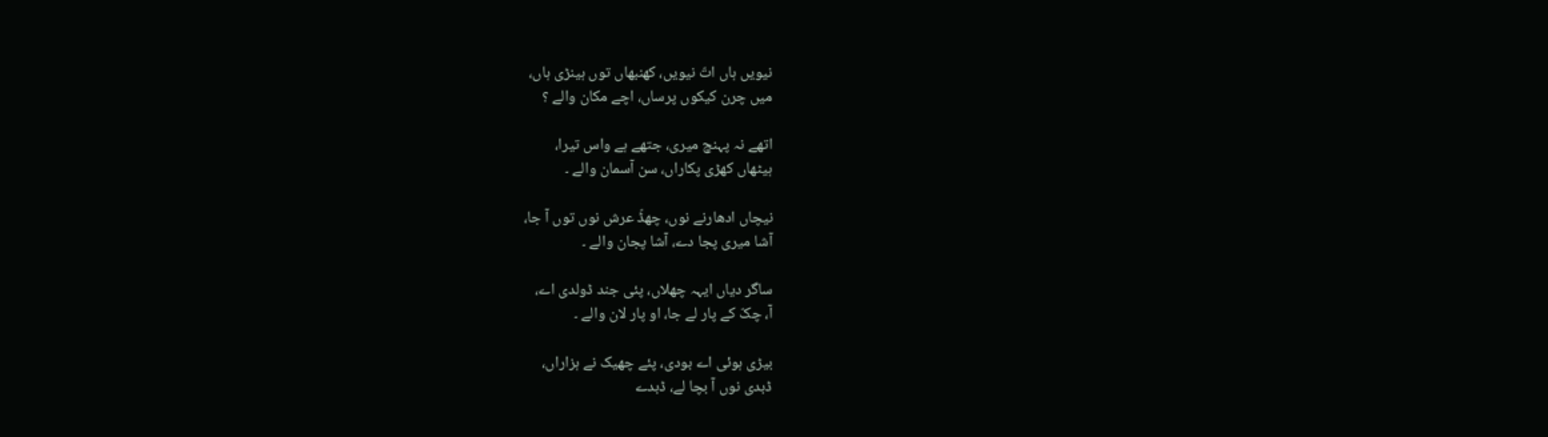نیویں ہاں اتّ نیویں، کھنبھاں توں ہینڑی ہاں،
میں چرن کیکوں پرساں، اچے مکان والے ؟

اتھے نہ پہنچ میری، جتھے ہے واس تیرا،
ہیٹھاں کھڑی پکاراں، سن آسمان والے ۔

نیچاں ادھارنے نوں، چھڈّ عرش نوں توں آ جا،
آشا میری پجا دے، آشا پجان والے ۔

ساگر دیاں ایہہ چھلاں، پئی جند ڈولدی اے،
آ، چکّ کے پار لے جا، او پار لان والے ۔

بیڑی ہوئی اے بودی، پئے چھیک نے ہزاراں،
ڈبدی نوں آ بچا لے، ڈبدے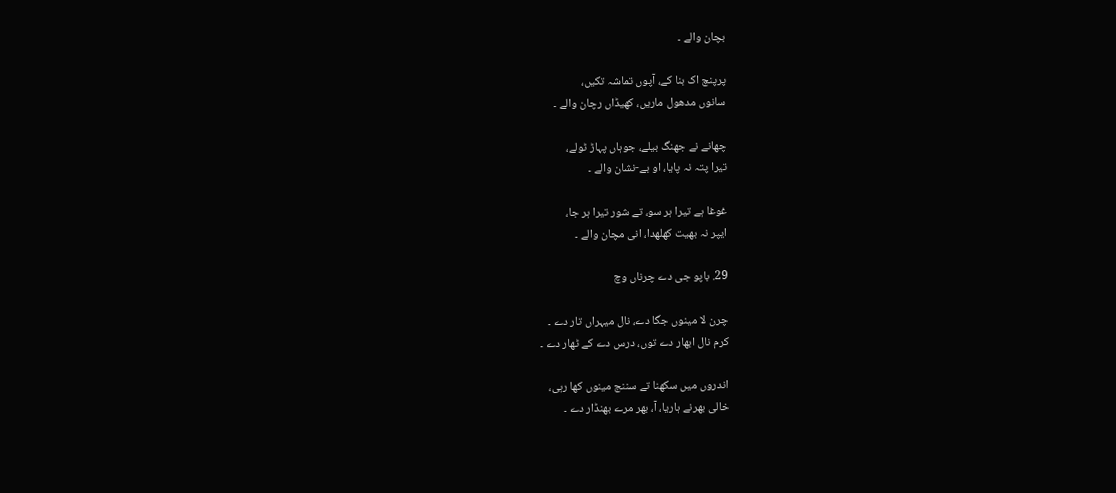بچان والے ۔

پرپنچ اک بنا کے، آپوں تماشہ تکیں،
سانوں مدھول ماریں، کھیڈاں رچان والے ۔

چھانے نے جھنگ بیلے، جوہاں پہاڑ ٹولے،
تیرا پتہ نہ پایا، او بے-نشان والے ۔

غوغا ہے تیرا ہر سو، تے شور تیرا ہر جا،
ایپر نہ بھیت کھلھدا، انی مچان والے ۔

29. باپو جی دے چرناں وچ

چرن لا مینوں جگا دے، نال میہراں تار دے ۔
کرم نال ابھار دے توں، درس دے کے ٹھار دے ۔

اندروں میں سکھنا تے سننج مینوں کھا رہی،
خالی بھرنے ہاریا، آ، بھر مرے بھنڈار دے ۔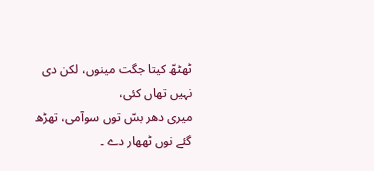ٹھٹھّ کیتا جگت مینوں، لکن دی نہیں تھاں کئی،
میری دھر بسّ توں سوآمی، تھڑھ گئے نوں ٹھھار دے ۔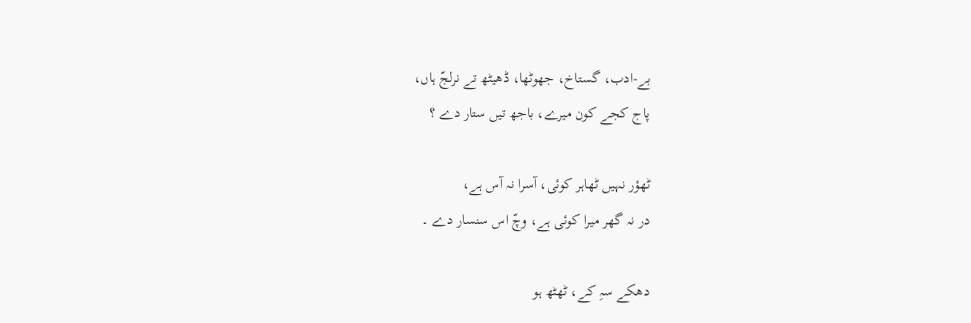بے-ادب، گستاخ، جھوٹھا، ڈھیٹھ تے نرلجّ ہاں،
پاج کجے کون میرے، باجھ تیں ستار دے ؟

ٹھؤر نہیں ٹھاہر کوئی، آسرا نہ آس ہے،
در نہ گھر میرا کوئی ہے، وچّ اس سنسار دے ۔

دھکے سہِ کے، ٹھٹھ ہو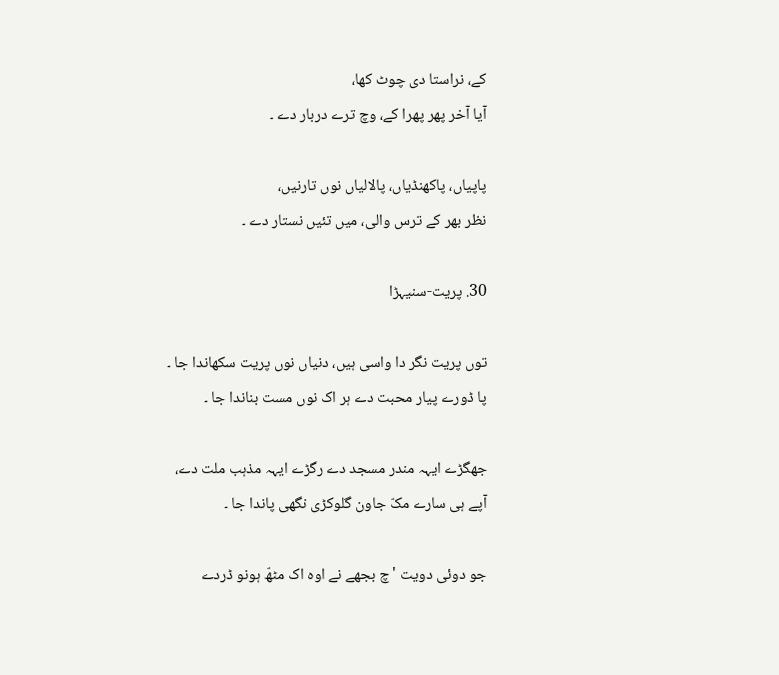کے، نراستا دی چوٹ کھا،
آیا آخر پھر پھرا کے، وچ ترے دربار دے ۔

پاپیاں، پاکھنڈیاں، پالالیاں نوں تارنیں،
نظر بھر کے ترس والی، میں تئیں نستار دے ۔

30. پریت-سنیہڑا

توں پریت نگر دا واسی ہیں، دنیاں نوں پریت سکھاندا جا ۔
پا ڈورے پیار محبت دے ہر اک نوں مست بناندا جا ۔

جھگڑے ایہہ مندر مسجد دے رگڑے ایہہ مذہب ملت دے،
آپے ہی سارے مکّ جاون گلوکڑی نگھی پاندا جا ۔

جو دوئی دویت 'چ بجھے نے اوہ اک مٹھّ ہونو ڈردے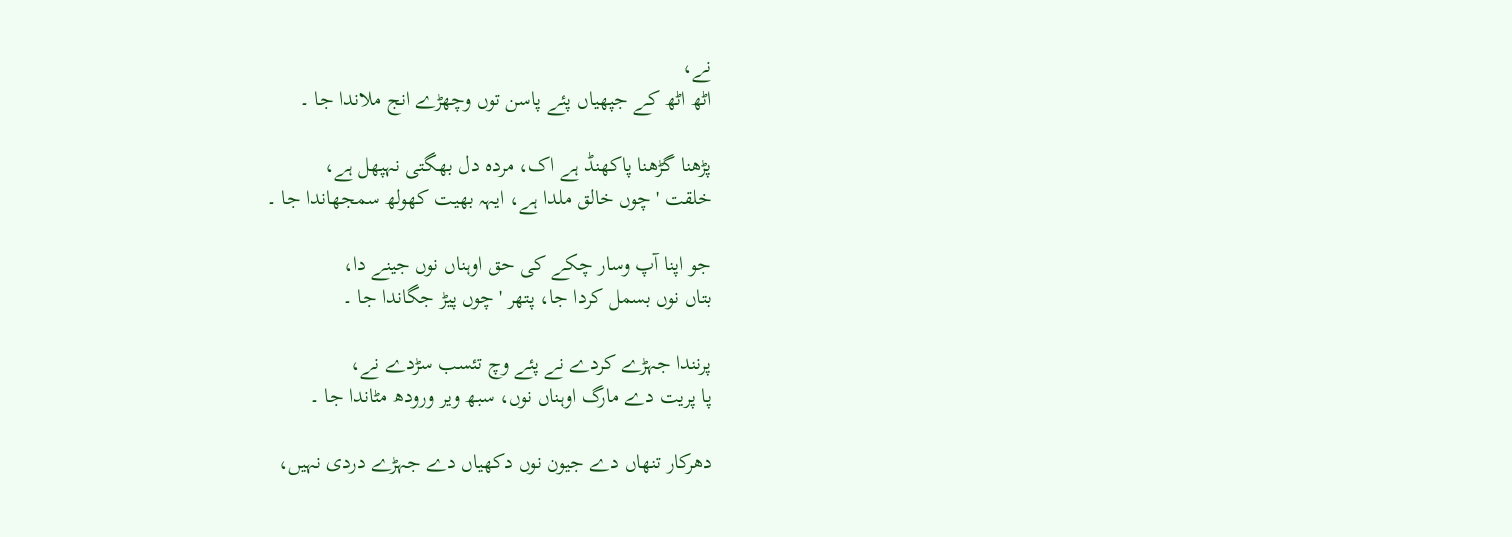نے،
اٹھ اٹھ کے جپھیاں پئے پاسن توں وچھڑے انج ملاندا جا ۔

پڑھنا گڑھنا پاکھنڈ ہے اک، مردہ دل بھگتی نہپھل ہے،
خلقت 'چوں خالق ملدا ہے، ایہہ بھیت کھولھ سمجھاندا جا ۔

جو اپنا آپ وسار چکے کی حق اوہناں نوں جینے دا،
بتاں نوں بسمل کردا جا، پتھر 'چوں پیڑ جگاندا جا ۔

پرنندا جہڑے کردے نے پئے وچ تئسب سڑدے نے،
پا پریت دے مارگ اوہناں نوں، سبھ ویر ورودھ مٹاندا جا ۔

دھرکار تنھاں دے جیون نوں دکھیاں دے جہڑے دردی نہیں،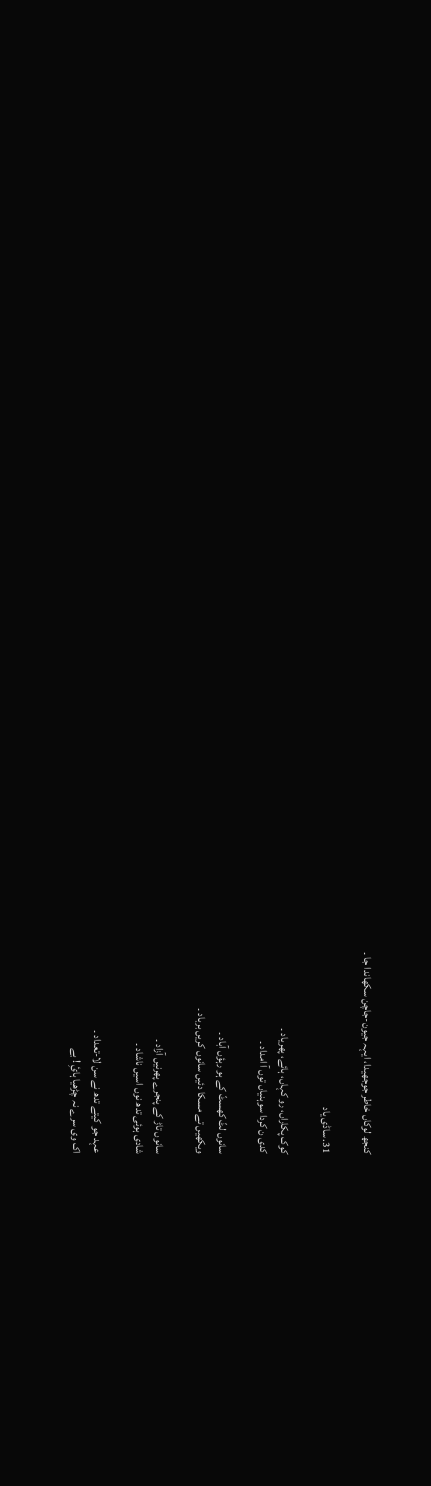کنجھ لوکاں خاطر جوجھیدا، ایہہ جیون-جاچن سکھاندا جا ۔

31. ساڈی یاد

کوک پکاراں، رو کہاں، ہائے، پھریاد ۔
کدی ن کردا سوہنیاں توں آ امداد ۔

سانوں لٹّ کھسٹّ کے ہو رہؤں آباد ۔
ویکھیں تے مسکا دئیں سانوں کریں برباد ۔

سانوں تاڑ کے پنجرے پھرنیں آزاد ۔
شادی ہوئی تدھ نوں اسیں ناشاد ۔

عہد جو کیتے تدھ نے سن لا-تعداد ۔
اک وی سرے نہ چڑھیا ہائِ ! بے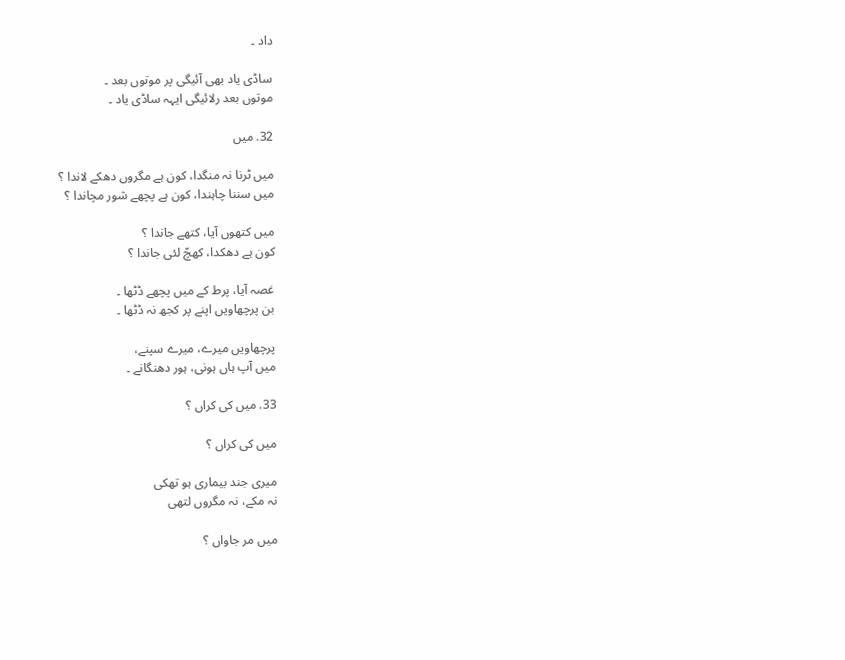داد ۔

ساڈی یاد بھی آئیگی پر موتوں بعد ۔
موتوں بعد رلائیگی ایہہ ساڈی یاد ۔

32. میں

میں ٹرنا نہ منگدا، کون ہے مگروں دھکے لاندا ؟
میں سننا چاہندا، کون ہے پچھے شور مچاندا ؟

میں کتھوں آیا، کتھے جاندا ؟
کون ہے دھکدا، کھچّ لئی جاندا ؟

غصہ آیا، پرط کے میں پچھے ڈٹھا ۔
بن پرچھاویں اپنے پر کجھ نہ ڈٹھا ۔

پرچھاویں میرے، میرے سپنے،
میں آپ ہاں ہونی، ہور دھنگانے ۔

33. میں کی کراں ؟

میں کی کراں ؟

میری جند بیماری ہو تھکی
نہ مکے، نہ مگروں لتھی

میں مر جاواں ؟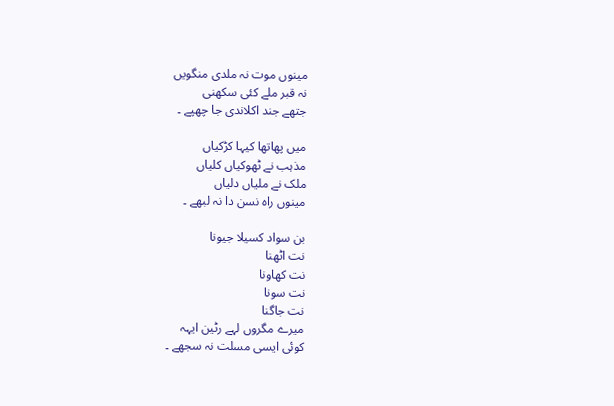مینوں موت نہ ملدی منگویں
نہ قبر ملے کئی سکھنی
جتھے جند اکلاندی جا چھپے ۔

میں پھاتھا کیہا کڑکیاں
مذہب نے ٹھوکیاں کلیاں
ملک نے ملیاں دلیاں
مینوں راہ نسن دا نہ لبھے ۔

بن سواد کسیلا جیونا
نت اٹھنا
نت کھاونا
نت سونا
نت جاگنا
میرے مگروں لہے رٹین ایہہ
کوئی ایسی مسلت نہ سجھے ۔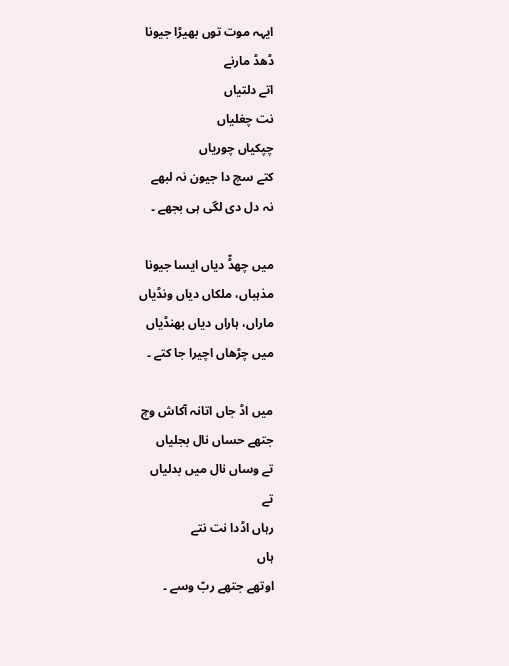ایہہ موت توں بھیڑا جیونا
ڈھڈ مارنے
اتے دلتیاں
نت چغلیاں
چپکیاں چوریاں
کتے سچ دا جیون نہ لبھے
نہ دل دی لگی ہی بجھے ۔

میں چھڈّ دیاں ایسا جیونا
مذہباں، ملکاں دیاں ونڈیاں
ماراں، ہاراں دیاں بھنڈیاں
میں چڑھاں اچیرا جا کتے ۔

میں اڈ جاں اتانہ آکاش وچ
جتھے حساں نال بجلیاں
تے وساں نال میں بدلیاں
تے
رہاں اڈدا نت نتے
ہاں
اوتھے جتھے ربّ وسے ۔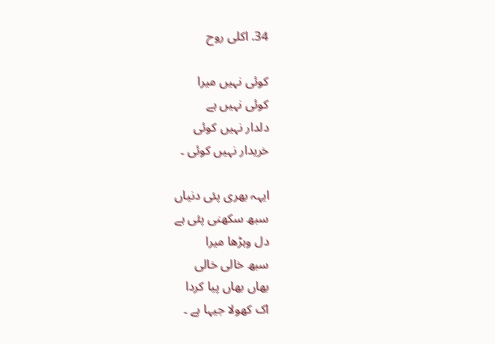34. اکلی روح

کوئی نہیں میرا
کوئی نہیں ہے
دلدار نہیں کوئی
خریدار نہیں کوئی ۔

ایہہ بھری پئی دنیاں
سبھ سکھنی پئی ہے
دل وہڑھا میرا
سبھ خالی خالی
بھاں بھاں پیا کردا
اک کھولا جیہا ہے ۔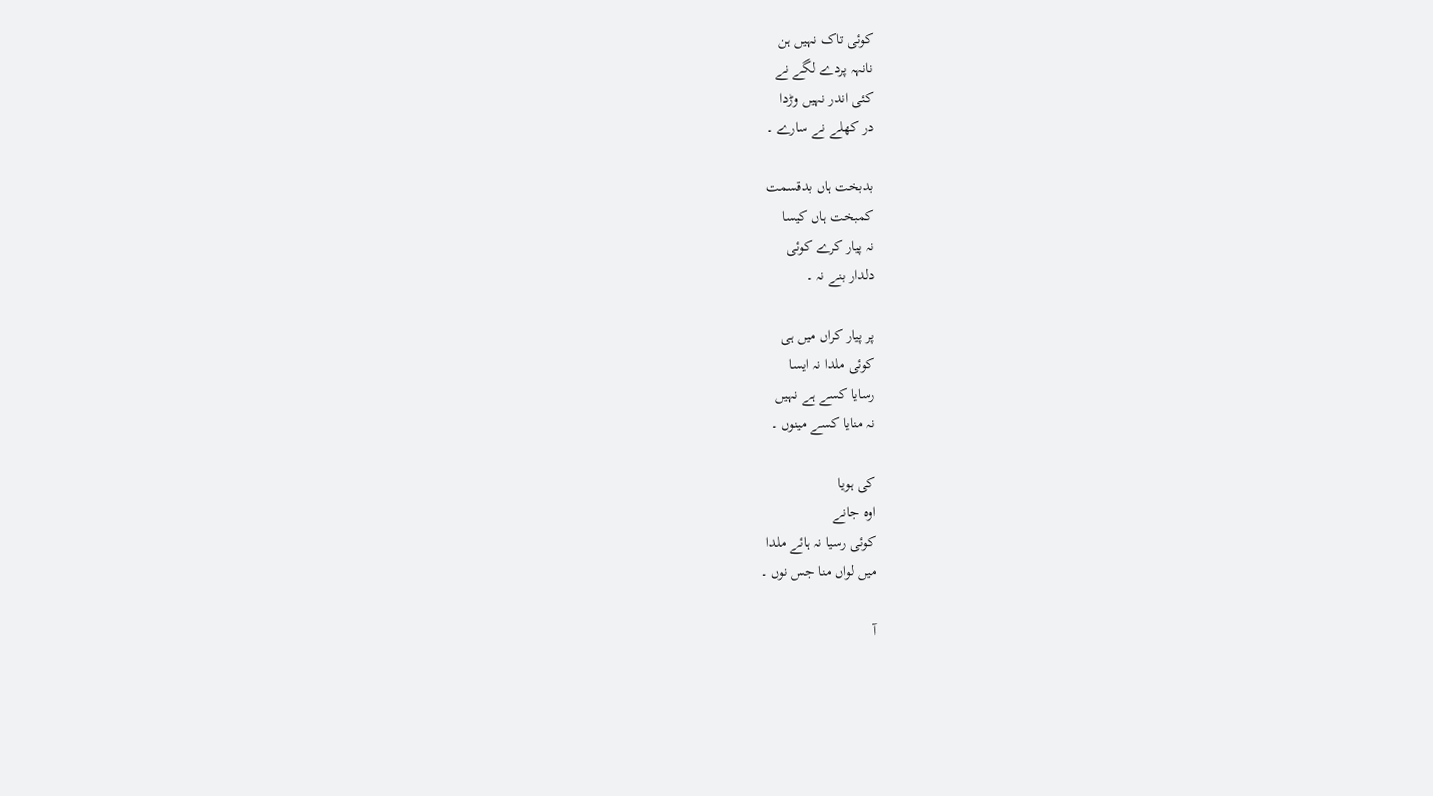کوئی تاک نہیں ہن
نانہہ پردے لگے نے
کئی اندر نہیں وڑدا
در کھلے نے سارے ۔

بدبخت ہاں بدقسمت
کمبخت ہاں کیسا
نہ پیار کرے کوئی
دلدار بنے نہ ۔

پر پیار کراں میں ہی
کوئی ملدا نہ ایسا
رسایا کسے ہے نہیں
نہ منایا کسے مینوں ۔

کی ہویا
اوہ جانے
کوئی رسیا نہ ہائے ملدا
میں لواں منا جس نوں ۔

آ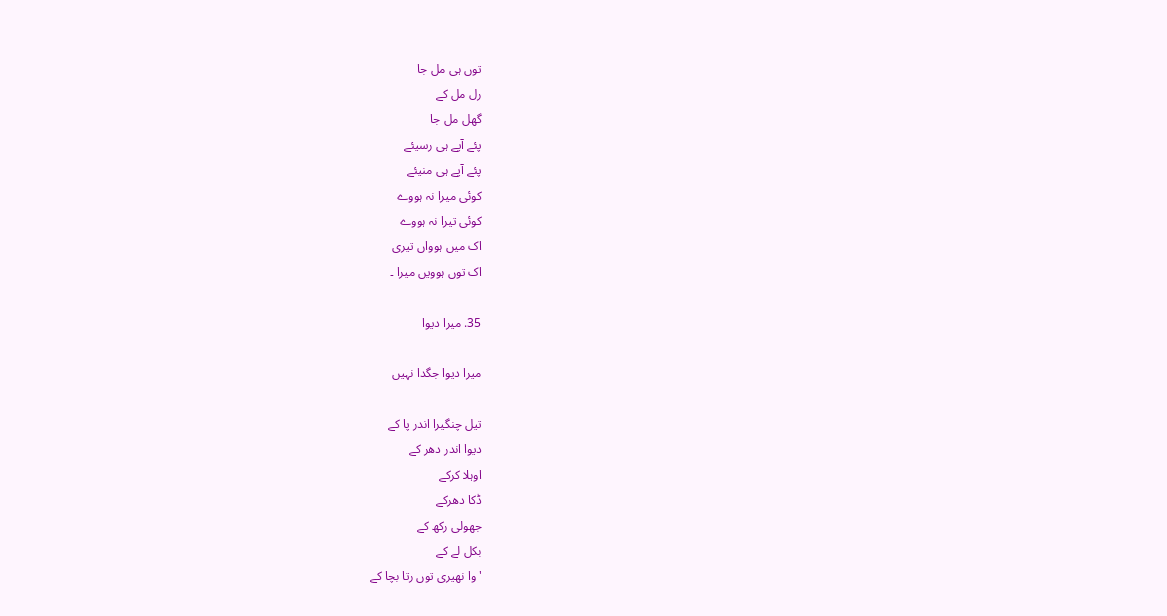توں ہی مل جا
رل مل کے
گھل مل جا
پئے آپے ہی رسیئے
پئے آپے ہی منیئے
کوئی میرا نہ ہووے
کوئی تیرا نہ ہووے
اک میں ہوواں تیری
اک توں ہوویں میرا ۔

35. میرا دیوا

میرا دیوا جگدا نہیں

تیل چنگیرا اندر پا کے
دیوا اندر دھر کے
اوہلا کرکے
ڈکا دھرکے
جھولی رکھ کے
بکل لے کے
'وا نھیری توں رتا بچا کے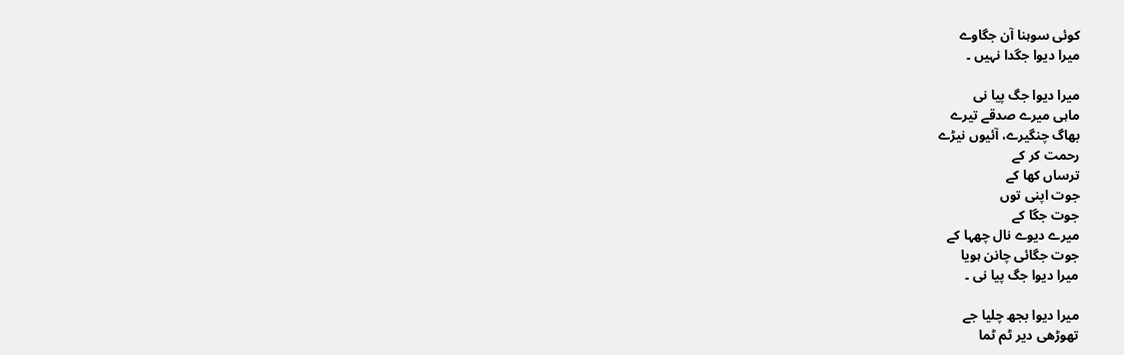کوئی سوہنا آن جگاوے
میرا دیوا جگدا نہیں ۔

میرا دیوا جگ پیا نی
ماہی میرے صدقے تیرے
بھاگ چنگیرے، آئیوں نیڑے
رحمت کر کے
ترساں کھا کے
جوت اپنی توں
جوت جگا کے
میرے دیوے نال چھہا کے
جوت جگائی چانن ہویا
میرا دیوا جگ پیا نی ۔

میرا دیوا بجھ چلیا جے
تھوڑھی دیر ٹم ٹما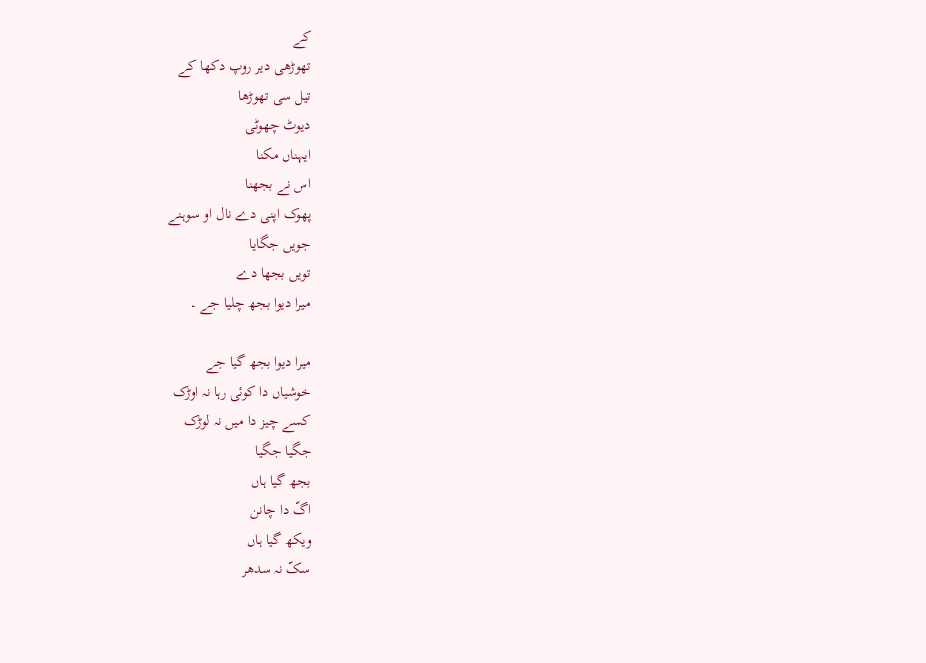کے
تھوڑھی دیر روپ دکھا کے
تیل سی تھوڑھا
دیوٹ چھوٹی
ایہناں مکنا
اس نے بجھنا
پھوک اپنی دے نال او سوہنے
جویں جگایا
تویں بجھا دے
میرا دیوا بجھ چلیا جے ۔

میرا دیوا بجھ گیا جے
خوشیاں دا کوئی رہا نہ اوڑک
کسے چیز دا میں نہ لوڑک
جگیا جگیا
بجھ گیا ہاں
اگّ دا چانن
ویکھ گیا ہاں
سکّ نہ سدھر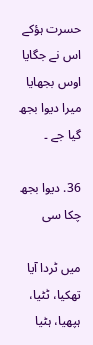حسرت ہؤکے
اس نے جگایا
اوس بجھایا
میرا دیوا بجھ گیا جے ۔

36. دیوا بجھ چکا سی

میں ٹردا آیا
تھکیا، ٹٹیا، ہپھیا، ہٹیا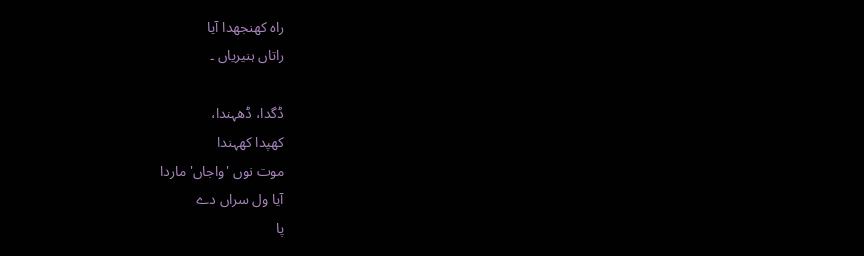راہ کھنجھدا آیا
راتاں ہنیریاں ۔

ڈگدا، ڈھہندا،
کھپدا کھہندا
موت نوں 'واجاں' ماردا
آیا ول سراں دے
پا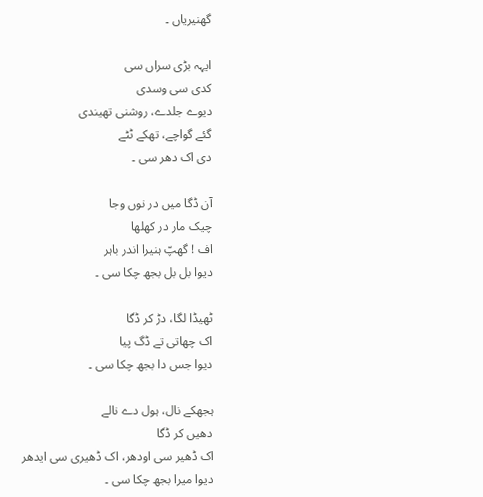گھنیریاں ۔

ایہہ بڑی سراں سی
کدی سی وسدی
دیوے جلدے، روشنی تھیندی
گئے گواچے، تھکے ٹٹے
دی اک دھر سی ۔

آن ڈگا میں در نوں وجا
چیک مار در کھلھا
اف ! گھپّ ہنیرا اندر باہر
دیوا بل بل بجھ چکا سی ۔

ٹھیڈا لگا، دڑ کر ڈگا
اک چھاتی تے ڈگ پیا
دیوا جس دا بجھ چکا سی ۔

ہجھکے نال، ہول دے نالے
دھیں کر ڈگا
اک ڈھیر سی اودھر، اک ڈھیری سی ایدھر
دیوا میرا بجھ چکا سی ۔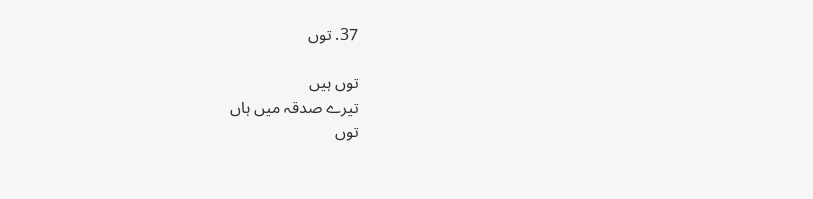37. توں

توں ہیں
تیرے صدقہ میں ہاں
توں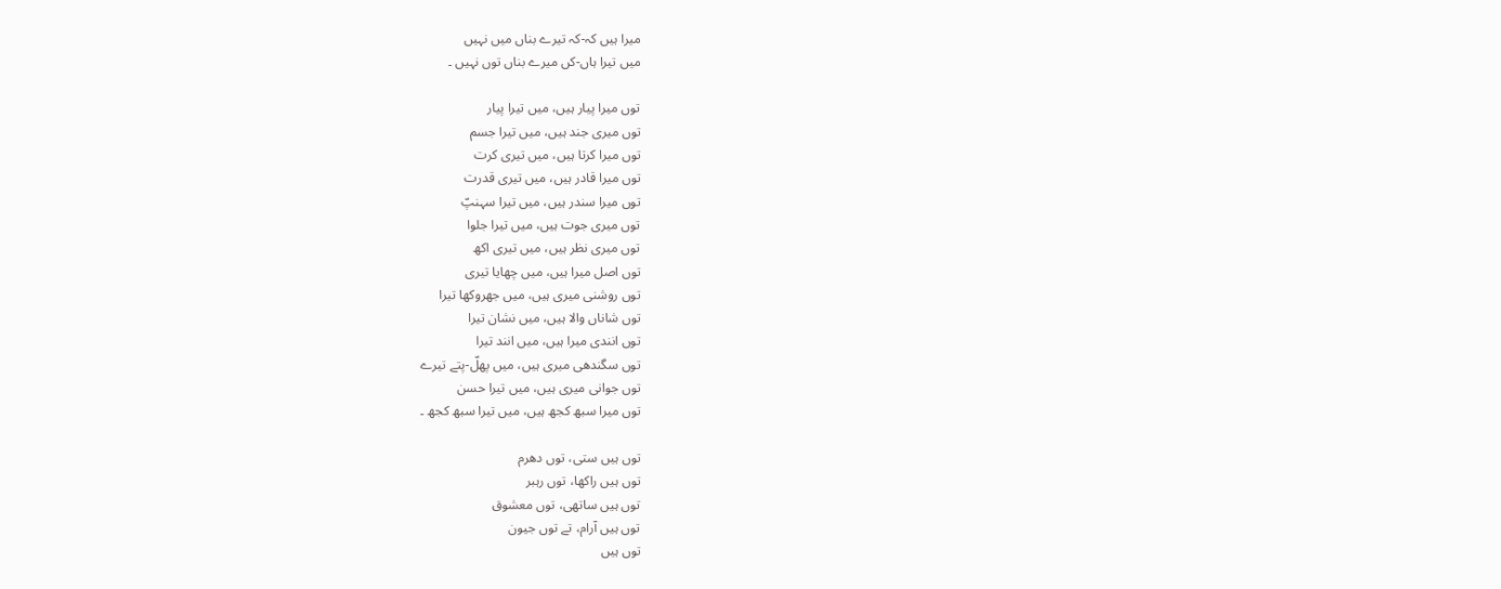میرا ہیں کہ-کہ تیرے بناں میں نہیں
میں تیرا ہاں-کں میرے بناں توں نہیں ۔

توں میرا پیار ہیں، میں تیرا پیار
توں میری جند ہیں، میں تیرا جسم
توں میرا کرتا ہیں، میں تیری کرت
توں میرا قادر ہیں، میں تیری قدرت
توں میرا سندر ہیں، میں تیرا سہنپّ
توں میری جوت ہیں، میں تیرا جلوا
توں میری نظر ہیں، میں تیری اکھ
توں اصل میرا ہیں، میں چھایا تیری
توں روشنی میری ہیں، میں جھروکھا تیرا
توں شاناں والا ہیں، میں نشان تیرا
توں انندی میرا ہیں، میں انند تیرا
توں سگندھی میری ہیں، میں پھلّ-پتے تیرے
توں جوانی میری ہیں، میں تیرا حسن
توں میرا سبھ کجھ ہیں، میں تیرا سبھ کجھ ۔

توں ہیں ستی، توں دھرم
توں ہیں راکھا، توں رہبر
توں ہیں ساتھی، توں معشوق
توں ہیں آرام، تے توں جیون
توں ہیں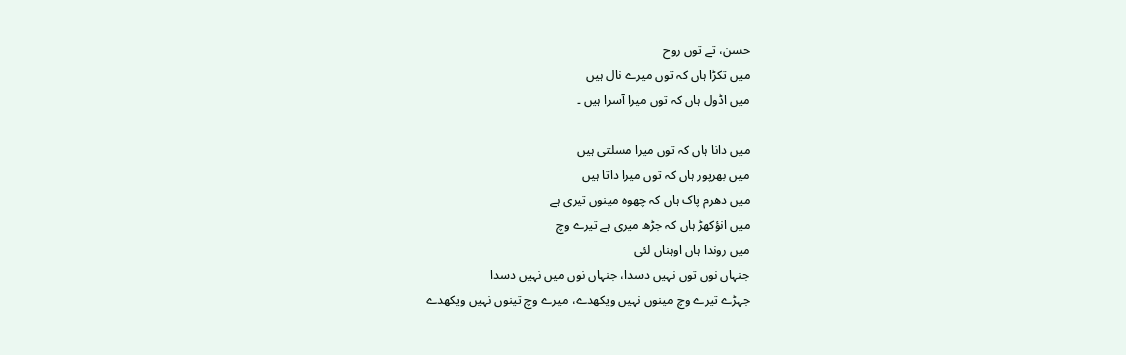حسن، تے توں روح
میں تکڑا ہاں کہ توں میرے نال ہیں
میں اڈول ہاں کہ توں میرا آسرا ہیں ۔

میں دانا ہاں کہ توں میرا مسلتی ہیں
میں بھرپور ہاں کہ توں میرا داتا ہیں
میں دھرم پاک ہاں کہ چھوہ مینوں تیری ہے
میں انؤکھڑ ہاں کہ جڑھ میری ہے تیرے وچ
میں روندا ہاں اوہناں لئی
جنہاں نوں توں نہیں دسدا، جنہاں نوں میں نہیں دسدا
جہڑے تیرے وچ مینوں نہیں ویکھدے، میرے وچ تینوں نہیں ویکھدے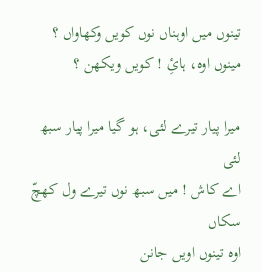تینوں میں اوہناں نوں کویں وکھاواں ؟
مینوں اوہ، ہائِ ! کویں ویکھن ؟

میرا پیار تیرے لئی، ہو گیا میرا پیار سبھ لئی
اے کاش ! میں سبھ نوں تیرے ول کھچّ سکاں
اوہ تینوں اویں جانن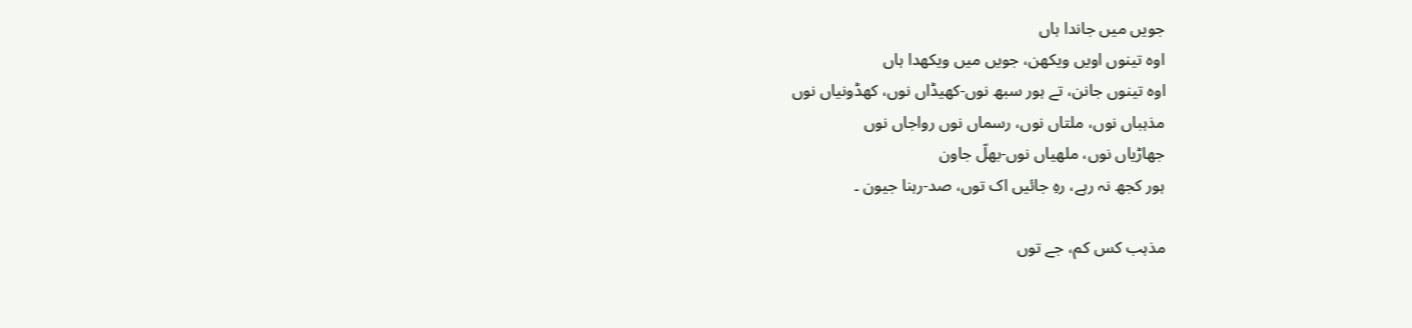جویں میں جاندا ہاں
اوہ تینوں اویں ویکھن، جویں میں ویکھدا ہاں
اوہ تینوں جانن، تے ہور سبھ نوں-کھیڈاں نوں، کھڈونیاں نوں
مذہباں نوں، ملتاں نوں، رسماں نوں رواجاں نوں
جھاڑیاں نوں، ملھیاں نوں-بھلّ جاون
ہور کجھ نہ رہے، رہِ جائیں اک توں، صد-رہنا جیون ۔

مذہب کس کم، جے توں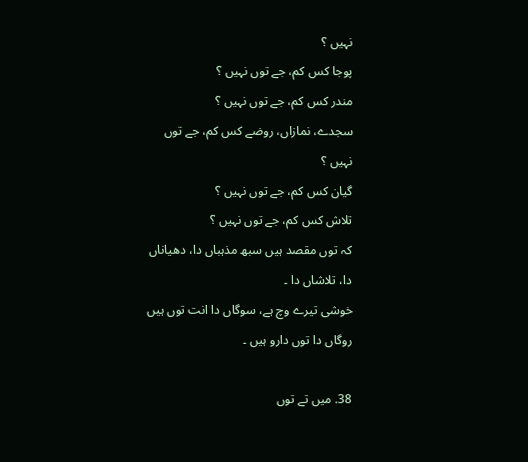نہیں ؟
پوجا کس کم، جے توں نہیں ؟
مندر کس کم، جے توں نہیں ؟
سجدے، نمازاں، روضے کس کم، جے توں نہیں ؟
گیان کس کم، جے توں نہیں ؟
تلاش کس کم، جے توں نہیں ؟
کہ توں مقصد ہیں سبھ مذہباں دا، دھیاناں دا، تلاشاں دا ۔
خوشی تیرے وچ ہے، سوگاں دا انت توں ہیں
روگاں دا توں دارو ہیں ۔

38. میں تے توں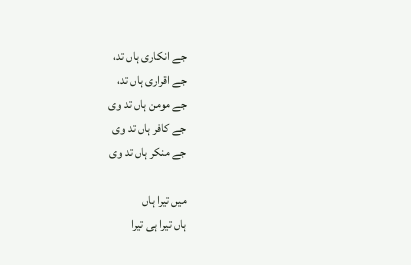جے انکاری ہاں تد،
جے اقراری ہاں تد،
جے مومن ہاں تد وی
جے کافر ہاں تد وی
جے منکر ہاں تد وی

میں تیرا ہاں
ہاں تیرا ہی تیرا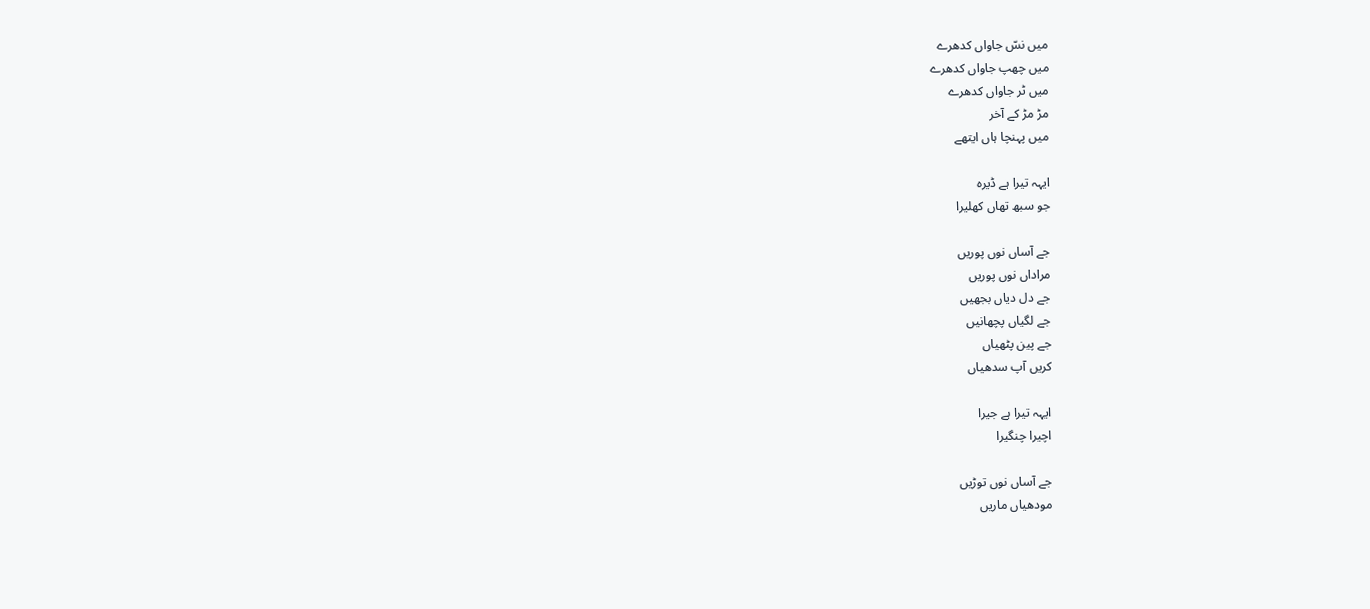میں نسّ جاواں کدھرے
میں چھپ جاواں کدھرے
میں ٹر جاواں کدھرے
مڑ مڑ کے آخر
میں پہنچا ہاں ایتھے

ایہہ تیرا ہے ڈیرہ
جو سبھ تھاں کھلیرا

جے آساں نوں پوریں
مراداں نوں پوریں
جے دل دیاں بجھیں
جے لگیاں پچھانیں
جے پین پٹھیاں
کریں آپ سدھیاں

ایہہ تیرا ہے جیرا
اچیرا چنگیرا

جے آساں نوں توڑیں
مودھیاں ماریں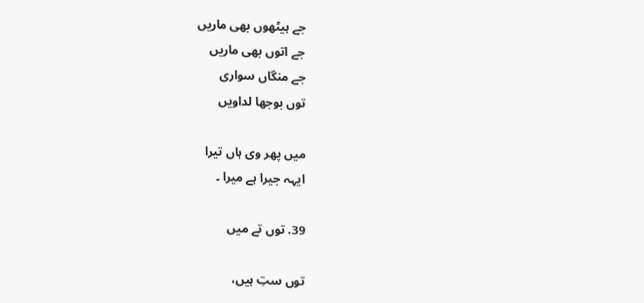جے ہیٹھوں بھی ماریں
جے اتوں بھی ماریں
جے منگاں سواری
توں بوجھا لداویں

میں پھر وی ہاں تیرا
ایہہ جیرا ہے میرا ۔

39. توں تے میں

توں ستِ ہیں،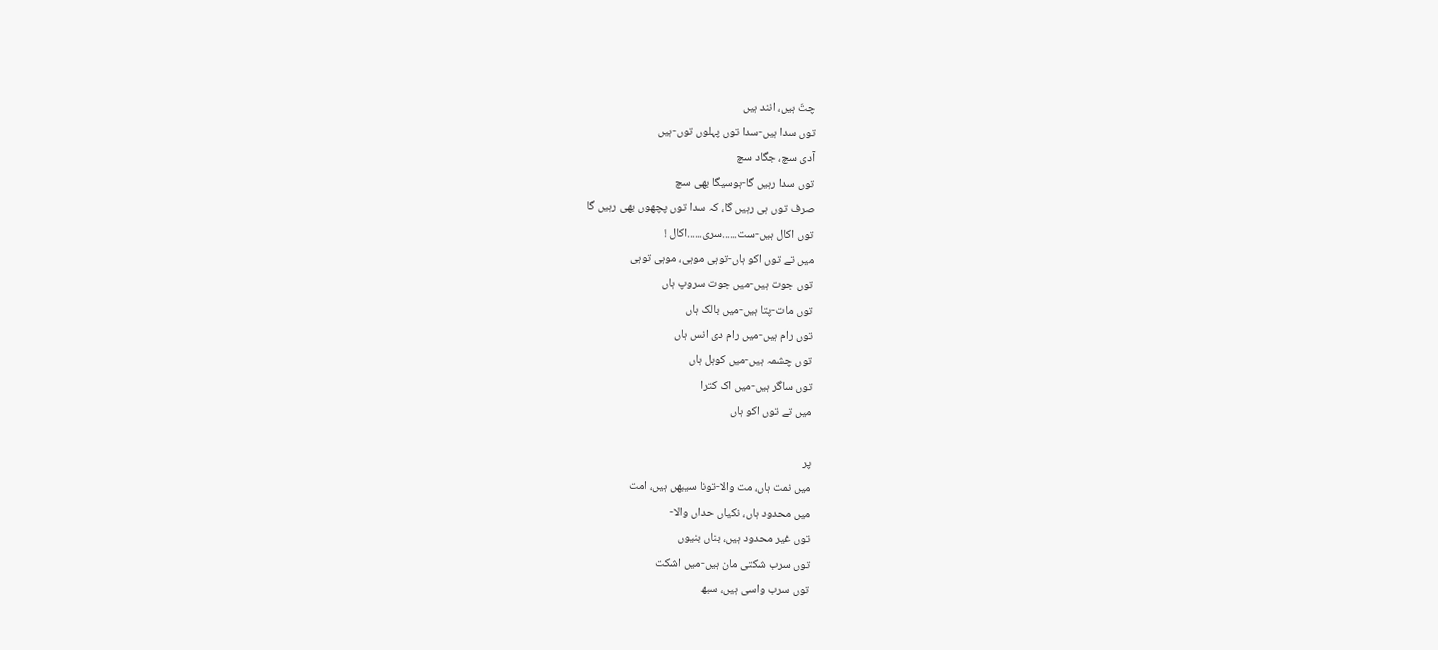چتّ ہیں، انند ہیں
توں سدا ہیں-سدا توں پہلوں توں-ہیں
آدی سچ، جگاد سچ
توں سدا رہیں گا-ہوسیگا بھی سچ
صرف توں ہی رہیں گا، کہ سدا توں پچھوں بھی رہیں گا
توں اکال ہیں-ست......سری......اکال !
میں تے توں اکو ہاں-توہی موہی، موہی توہی
توں جوت ہیں-میں جوت سروپ ہاں
توں مات-پتا ہیں-میں بالک ہاں
توں رام ہیں-میں رام دی انس ہاں
توں چشمہ ہیں-میں کوہل ہاں
توں ساگر ہیں-میں اک کترا
میں تے توں اکو ہاں

پر
میں نمت ہاں، مت والا-تونا سیبھں ہیں، امت
میں محدود ہاں، نکیاں حداں والا-
توں غیر محدود ہیں، بناں بنیوں
توں سرب شکتی مان ہیں-میں اشکت
توں سرب واسی ہیں، سبھ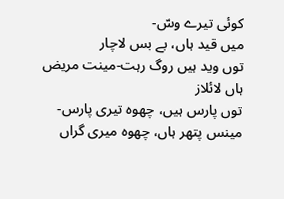کوئی تیرے وسّ-
میں قید ہاں، بے بس لاچار
توں وید ہیں روگ رہت-مینت مریض ہاں لائلاز
توں پارس ہیں، چھوہ تیری پارس-مینس پتھر ہاں، چھوہ میری گراں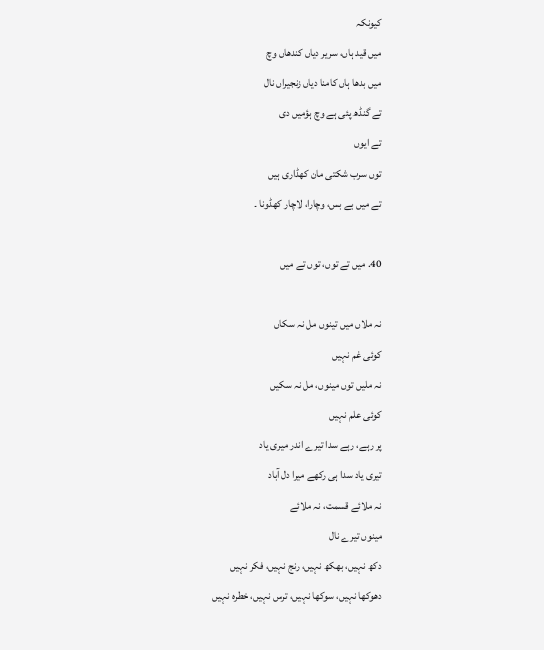کیونکہ
میں قید ہاں، سریر دیاں کندھاں وچ
میں بدھا ہاں کامنا دیاں زنجیراں نال
تے گنڈھ پئی ہے وچ ہؤمیں دی
تے ایوں
توں سرب شکتی مان کھڈاری ہیں
تے میں بے بس، وچارا، لاچار کھڈونا ۔

40. میں تے توں، توں تے میں

نہ ملاں میں تینوں مل نہ سکاں
کوئی غم نہیں
نہ ملیں توں مینوں، مل نہ سکیں
کوئی علم نہیں
پر رہے، رہے سدا تیرے اندر میری یاد
تیری یاد سدا ہی رکھے میرا دل آباد
نہ ملائے قسمت، نہ ملائے
مینوں تیرے نال
دکھ نہیں، بھکھ نہیں، رنج نہیں، فکر نہیں
دھوکھا نہیں، سوکھا نہیں، ترس نہیں، خطرہ نہیں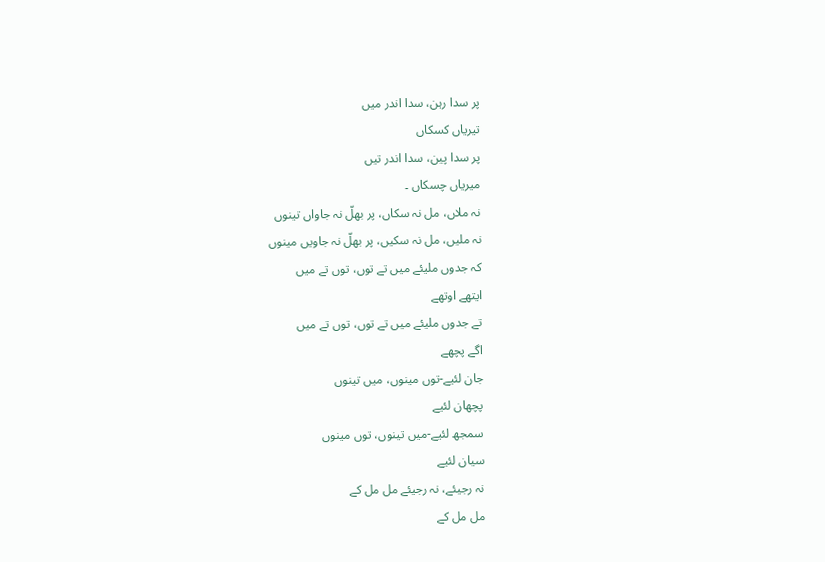پر سدا رہن، سدا اندر میں
تیریاں کسکاں
پر سدا پین، سدا اندر تیں
میریاں چسکاں ۔
نہ ملاں، مل نہ سکاں، پر بھلّ نہ جاواں تینوں
نہ ملیں، مل نہ سکیں، پر بھلّ نہ جاویں مینوں
کہ جدوں ملیئے میں تے توں، توں تے میں
ایتھے اوتھے
تے جدوں ملیئے میں تے توں، توں تے میں
اگے پچھے
جان لئیے-توں مینوں، میں تینوں
پچھان لئیے
سمجھ لئیے-میں تینوں، توں مینوں
سیان لئیے
نہ رجیئے، نہ رجیئے مل مل کے
مل مل کے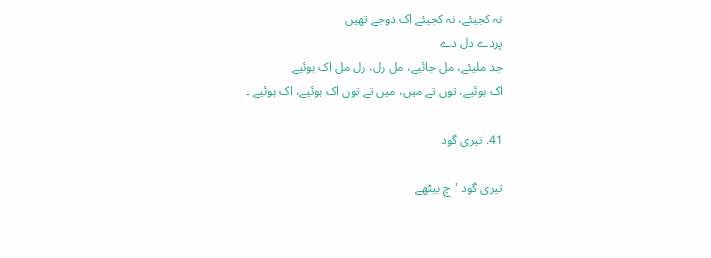نہ کجیئے، نہ کجیئے اک دوجے تھیں
پردے دل دے
جد ملیئے، مل جائیے، مل رل، رل مل اک ہوئیے
اک ہوئیے، توں تے میں، میں تے توں اک ہوئیے، اک ہوئیے ۔

41. تیری گود

تیری گود 'چ بیٹھے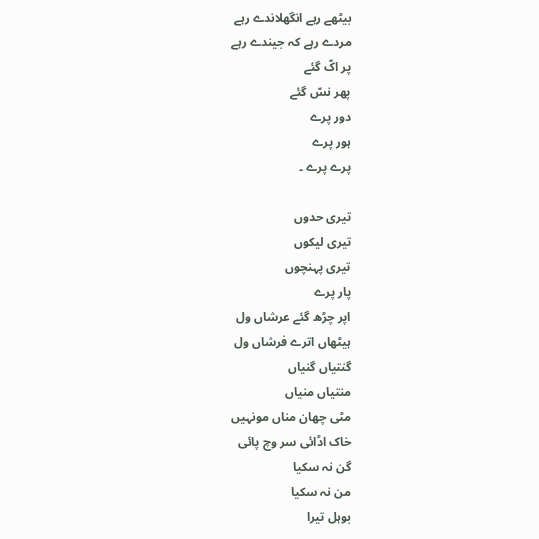بیٹھے رہے انگھلاندے رہے
مردے رہے کہ جیندے رہے
پر اکّ گئے
پھر نسّ گئے
دور پرے
ہور پرے
پرے پرے ۔

تیری حدوں
تیری لیکوں
تیری پہنچوں
پار پرے
اپر چڑھ گئے عرشاں ول
ہیٹھاں اترے فرشاں ول
گنتیاں گنیاں
منتیاں منیاں
مٹی چھان مناں مونہیں
خاک اڈائی سر وچ پائی
گن نہ سکیا
من نہ سکیا
بوہل تیرا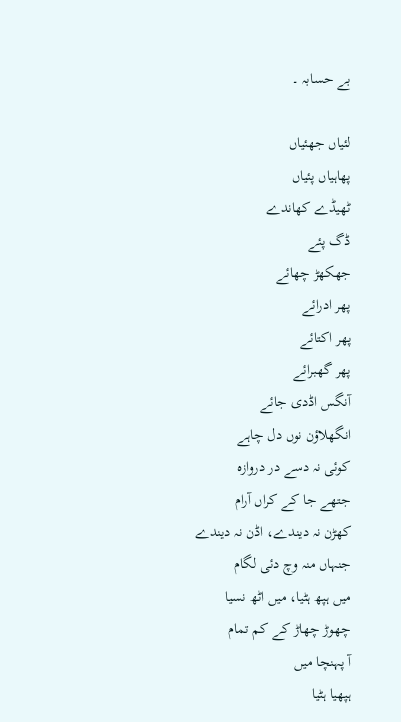بے حسابہ ۔

لئیاں جھئیاں
پھاہیاں پئیاں
ٹھیڈے کھاندے
ڈگ پئے
جھکھڑ چھائے
پھر ادرائے
پھر اکتائے
پھر گھبرائے
آنگس اڈدی جائے
انگھلاؤن نوں دل چاہے
کوئی نہ دسے در دروازہ
جتھے جا کے کراں آرام
کھڑن نہ دیندے، اڈن نہ دیندے
جنہاں منہ وچ دئی لگام
میں ہپھ ہٹیا، میں اٹھ نسیا
چھوڑ چھاڑ کے کم تمام
آ پہنچا میں
ہپھیا ہٹیا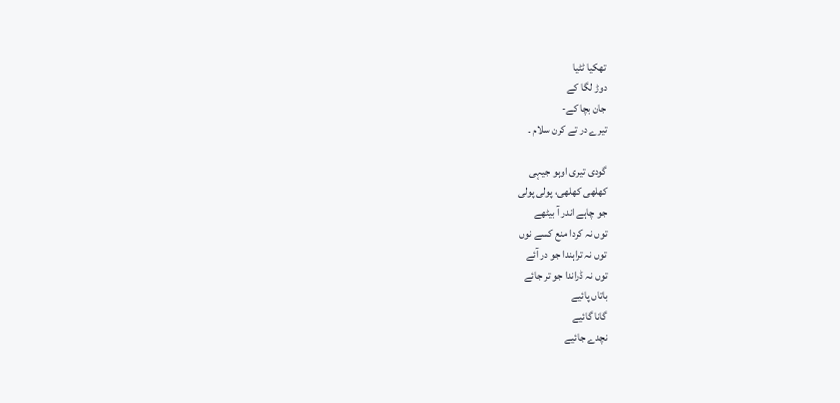تھکیا ٹٹیا
دوڑ لگا کے
جان بچا کے-
تیرے در تے کرن سلام ۔

گودی تیری اوہو جیہی
کھلھی کھلھی، پولی پولی
جو چاہے اندر آ بیٹھے
توں نہ کردا منع کسے نوں
توں نہ تراہندا جو در آئے
توں نہ ڈراندا جو تر جائے
باتاں پائیے
گانا گائیے
نچدے جائیے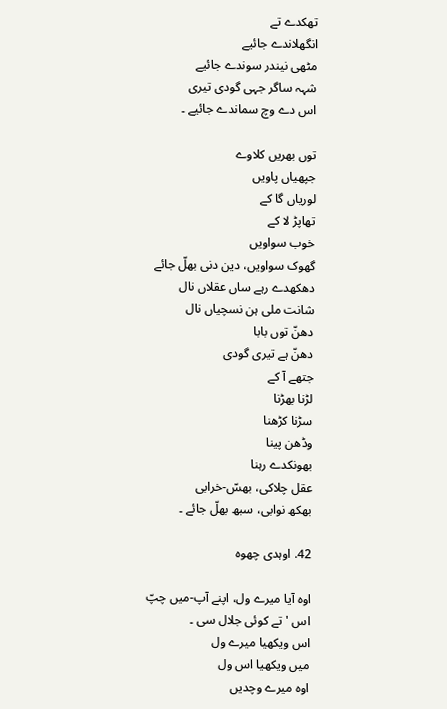تھکدے تے
انگھلاندے جائیے
مٹھی نیندر سوندے جائیے
شہہ ساگر جہی گودی تیری
اس دے وچ سماندے جائیے ۔

توں بھریں کلاوے
جپھیاں پاویں
لوریاں گا کے
تھاپڑ لا کے
خوب سواویں
گھوک سواویں، دین دنی بھلّ جائے
دھکھدے رہے ساں عقلاں نال
شانت ملی ہن نسچیاں نال
دھنّ توں بابا
دھنّ ہے تیری گودی
جتھے آ کے
لڑنا بھڑنا
سڑنا کڑھنا
وڈھن پینا
بھونکدے رہنا
عقل چلاکی، بھسّ-خرابی
بھکھ نوابی، سبھ بھلّ جائے ۔

42. اوہدی چھوہ

اوہ آیا میرے ول، اپنے آپ-میں چپّ
اس 'تے کوئی جلال سی ۔
اس ویکھیا میرے ول
میں ویکھیا اس ول
اوہ میرے وچدیں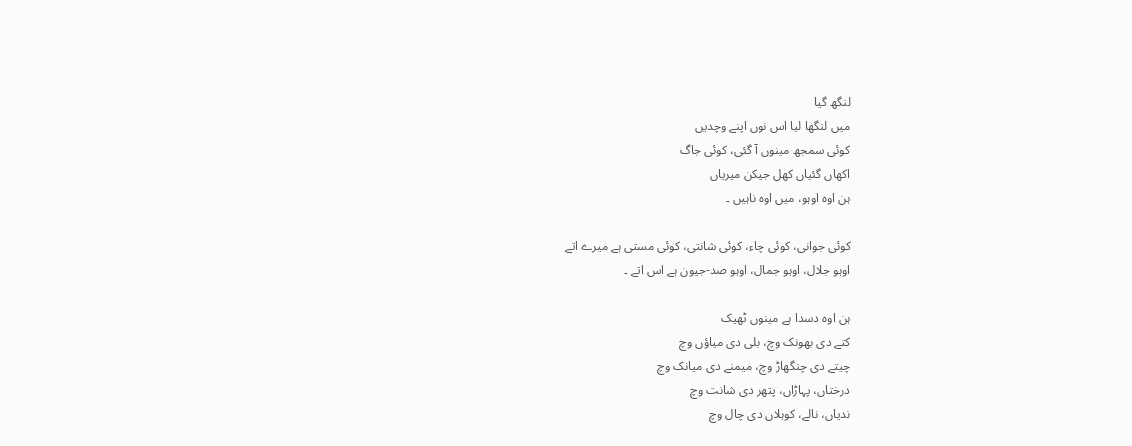لنگھ گیا
میں لنگھا لیا اس نوں اپنے وچدیں
کوئی سمجھ مینوں آ گئی، کوئی جاگ
اکھاں گئیاں کھل جیکن میریاں
ہن اوہ اوہو، میں اوہ ناہیں ۔

کوئی جوانی، کوئی چاء، کوئی شانتی، کوئی مستی ہے میرے اتے
اوہو جلال، اوہو جمال، اوہو صد-جیون ہے اس اتے ۔

ہن اوہ دسدا ہے مینوں ٹھیک
کتے دی بھونک وچ، بلی دی میاؤں وچ
چیتے دی چنگھاڑ وچ، میمنے دی میانک وچ
درختاں، پہاڑاں، پتھر دی شانت وچ
ندیاں، نالے، کوہلاں دی چال وچ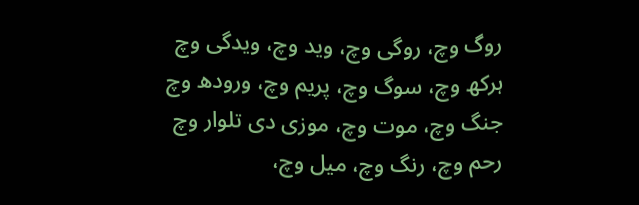روگ وچ، روگی وچ، وید وچ، ویدگی وچ
ہرکھ وچ، سوگ وچ، پریم وچ، ورودھ وچ
جنگ وچ، موت وچ، موزی دی تلوار وچ
رحم وچ، رنگ وچ، میل وچ،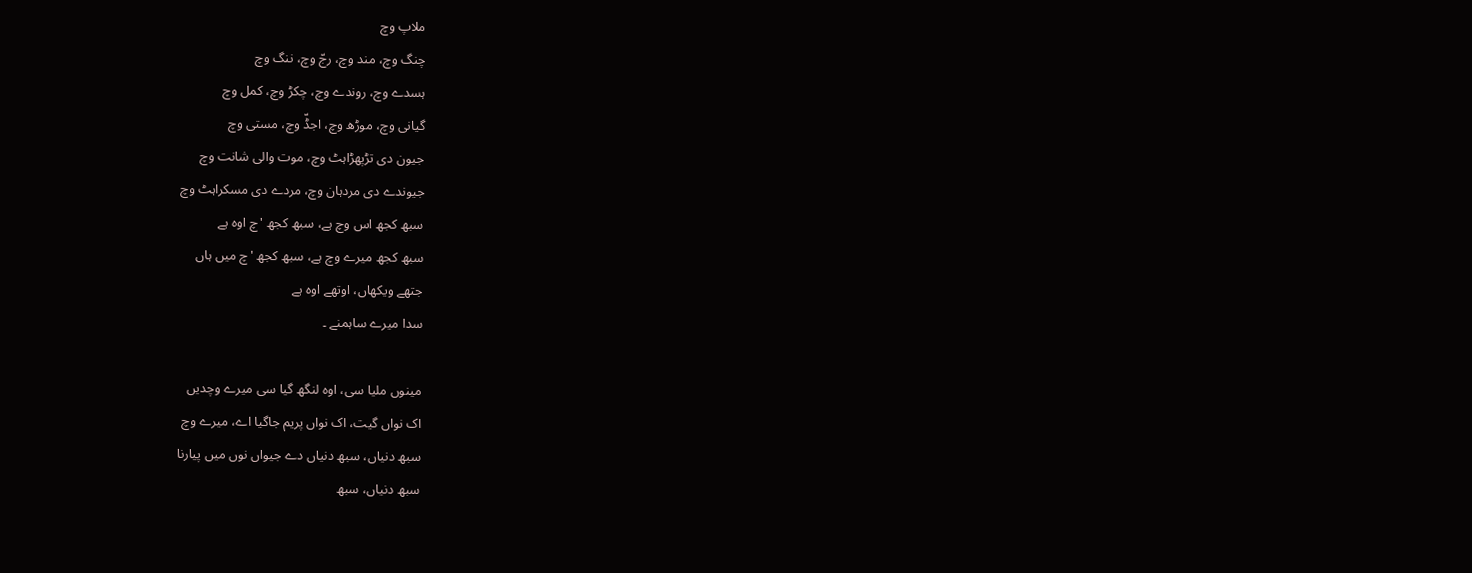ملاپ وچ
چنگ وچ، مند وچ، رجّ وچ، ننگ وچ
ہسدے وچ، روندے وچ، چکڑ وچ، کمل وچ
گیانی وچ، موڑھ وچ، اجڈّ وچ، مستی وچ
جیون دی تڑپھڑاہٹ وچ، موت والی شانت وچ
جیوندے دی مردہان وچ، مردے دی مسکراہٹ وچ
سبھ کجھ اس وچ ہے، سبھ کجھ 'چ اوہ ہے
سبھ کجھ میرے وچ ہے، سبھ کجھ 'چ میں ہاں
جتھے ویکھاں، اوتھے اوہ ہے
سدا میرے ساہمنے ۔

مینوں ملیا سی، اوہ لنگھ گیا سی میرے وچدیں
اک نواں گیت، اک نواں پریم جاگیا اے، میرے وچ
سبھ دنیاں، سبھ دنیاں دے جیواں نوں میں پیارنا
سبھ دنیاں، سبھ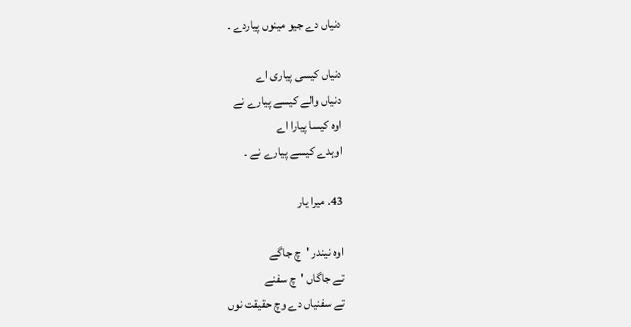دنیاں دے جیو مینوں پیاردے ۔

دنیاں کیسی پیاری اے
دنیاں والے کیسے پیارے نے
اوہ کیسا پیارا اے
اوہدے کیسے پیارے نے ۔

43. میرا یار

اوہ نیندر 'چ جاگے
تے جاگاں 'چ سفنے
تے سفنیاں دے وچ حقیقت نوں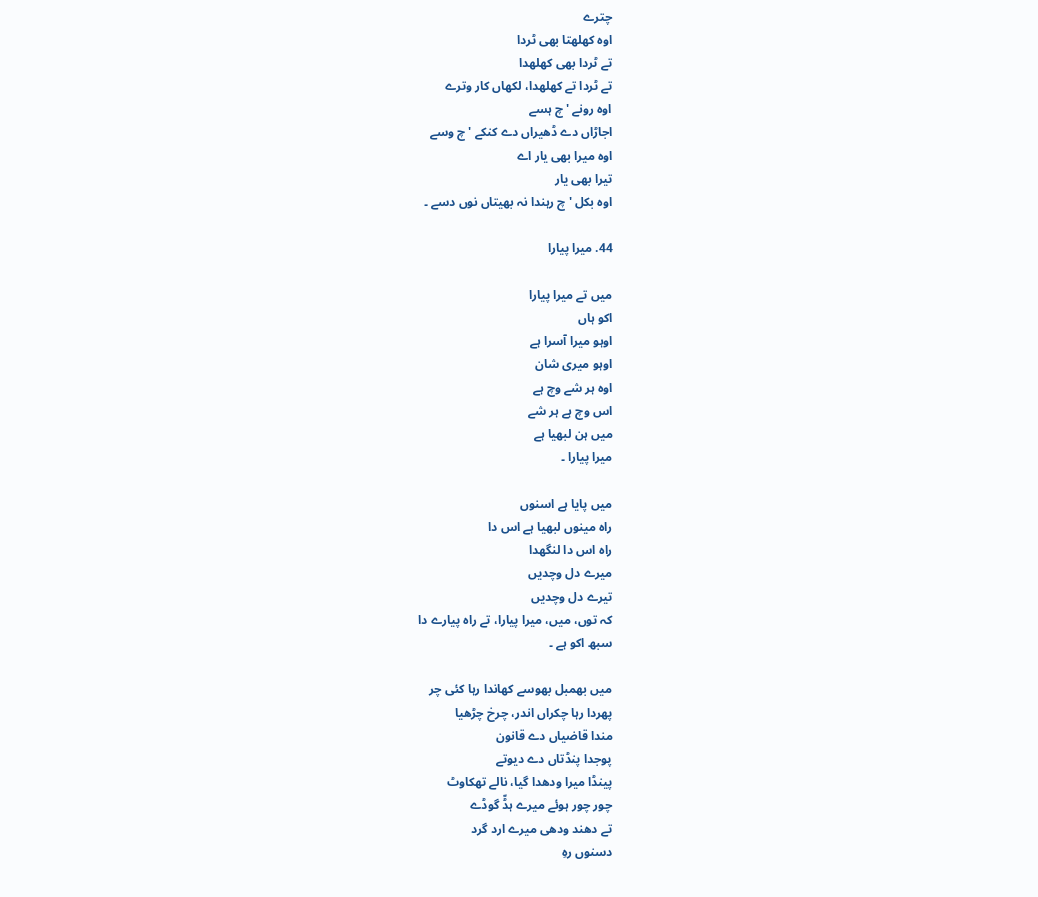چترے
اوہ کھلھتا بھی ٹردا
تے ٹردا بھی کھلھدا
تے ٹردا تے کھلھدا، لکھاں کار وترے
اوہ رونے 'چ ہسے
اجاڑاں دے ڈھیراں دے کنکے 'چ وسے
اوہ میرا بھی یار اے
تیرا بھی یار
اوہ بکل 'چ رہندا نہ بھیتاں نوں دسے ۔

44. میرا پیارا

میں تے میرا پیارا
اکو ہاں
اوہو میرا آسرا ہے
اوہو میری شان
اوہ ہر شے وچ ہے
اس وچ ہے ہر شے
میں ہن لبھیا ہے
میرا پیارا ۔

میں پایا ہے اسنوں
راہ مینوں لبھیا ہے اس دا
راہ اس دا لنگھدا
میرے دل وچدیں
تیرے دل وچدیں
کہ توں، میں، میرا پیارا، تے راہ پیارے دا
سبھ اکو ہے ۔

میں بھمبل بھوسے کھاندا رہا کئی چر
پھردا رہا چکراں اندر، چرخ چڑھیا
مندا قاضیاں دے قانون
پوجدا پنڈتاں دے دیوتے
پینڈا میرا ودھدا گیا، نالے تھکاوٹ
چور چور ہوئے میرے ہڈّ گوڈے
تے دھند ودھی میرے ارد گرد
دسنوں رہِ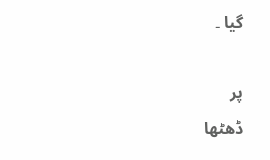گیا ۔

پر
ڈھٹھا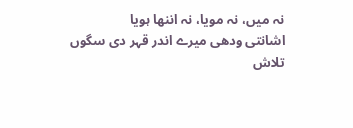نہ میں، نہ مویا، نہ اننھا ہویا
اشانتی ودھی میرے اندر قہر دی سگوں
تلاش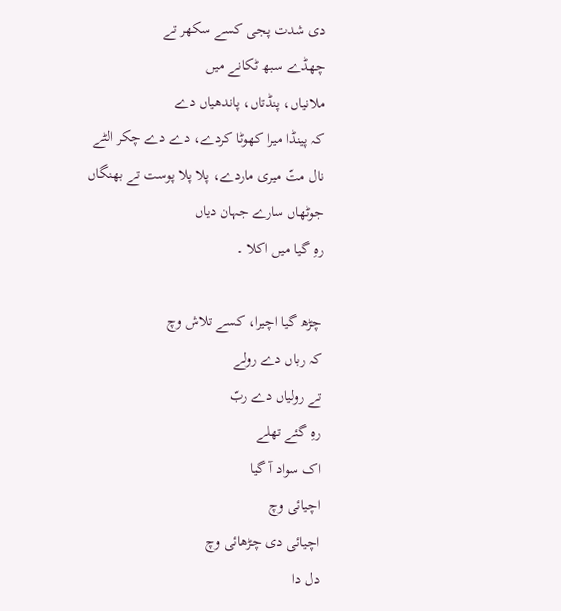دی شدت پجی کسے سکھر تے
چھڈے سبھ ٹکانے میں
ملانیاں، پنڈتاں، پاندھیاں دے
کہ پینڈا میرا کھوٹا کردے، دے دے چکر الٹے
نال متّ میری ماردے، پلا پلا پوست تے بھنگاں
جوٹھاں سارے جہان دیاں
رہِ گیا میں اکلا ۔

چڑھ گیا اچیرا، کسے تلاش وچ
کہ رباں دے رولے
تے رولیاں دے ربّ
رہِ گئے تھلے
اک سواد آ گیا
اچیائی وچ
اچیائی دی چڑھائی وچ
دل دا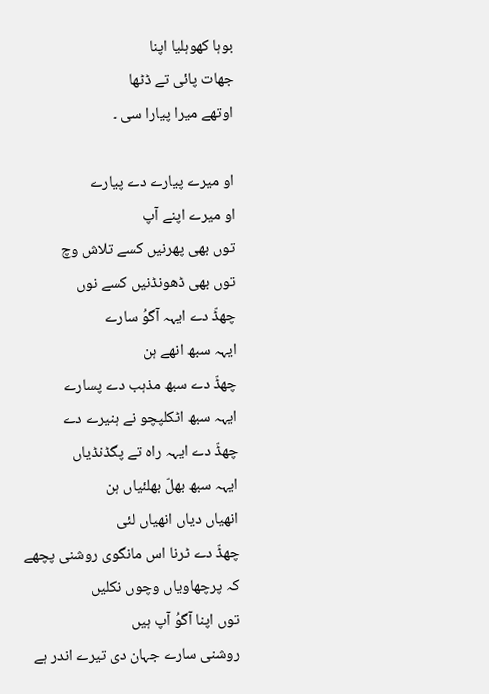بوہا کھوہلیا اپنا
جھات پائی تے ڈٹھا
اوتھے میرا پیارا سی ۔

او میرے پیارے دے پیارے
او میرے اپنے آپ
توں بھی پھرنیں کسے تلاش وچ
توں بھی ڈھونڈنیں کسے نوں
چھڈّ دے ایہہ آگوُ سارے
ایہہ سبھ انھے ہن
چھڈّ دے سبھ مذہب دے پسارے
ایہہ سبھ اٹکلپچو نے ہنیرے دے
چھڈّ دے ایہہ راہ تے پگڈنڈیاں
ایہہ سبھ بھلّ بھلئیاں ہن
انھیاں دیاں انھیاں لئی
چھڈّ دے ٹرنا اس مانگوی روشنی پچھے
کہ پرچھاویاں وچوں نکلیں
توں اپنا آگوُ آپ ہیں
روشنی سارے جہان دی تیرے اندر ہے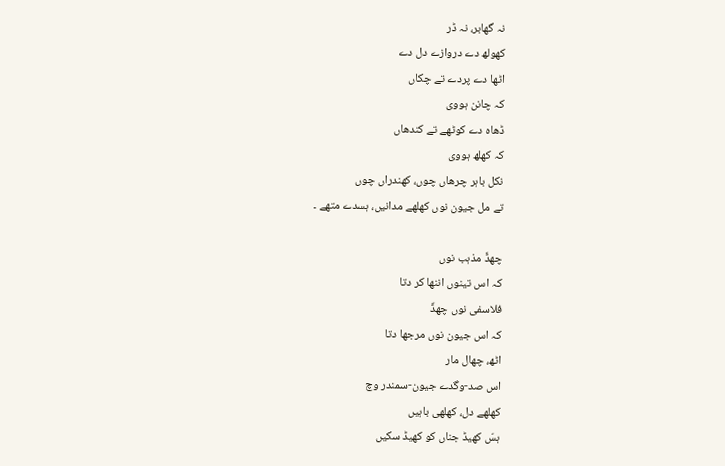نہ گھابر، نہ ڈر
کھولھ دے دروازے دل دے
اٹھا دے پردے تے چکاں
کہ چانن ہووی
ڈھاہ دے کوٹھے تے کندھاں
کہ کھلھ ہووی
نکل باہر چرھاں چوں، کھندراں چوں
تے مل جیون نوں کھلھے مدانیں، ہسدے متھے ۔

چھڈّ مذہب نوں
کہ اس تینوں اننھا کر دتا
فلاسفی نوں چھڈّ
کہ اس جیون نوں مرجھا دتا
اٹھ، چھال مار
اس صد-وگدے جیون-سمندر وچ
کھلھے دل، کھلھی باہیں
ہسّ کھیڈ جناں کو کھیڈ سکیں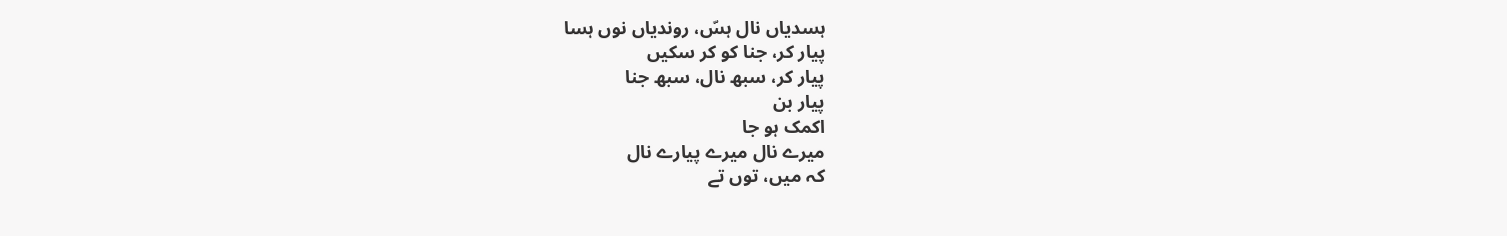ہسدیاں نال ہسّ، روندیاں نوں ہسا
پیار کر، جنا کو کر سکیں
پیار کر، سبھ نال، سبھ جنا
پیار بن
اکمک ہو جا
میرے نال میرے پیارے نال
کہ میں، توں تے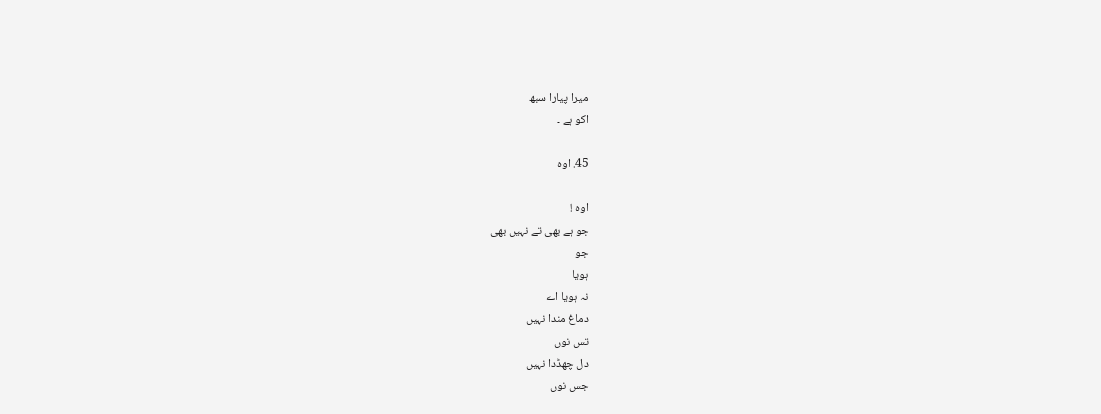میرا پیارا سبھ
اکو ہے ۔

45. اوہ

اوہ !
جو ہے بھی تے نہیں بھی
جو
ہویا
نہ ہویا اے
دماغ مندا نہیں
تس نوں
دل چھڈدا نہیں
جس نوں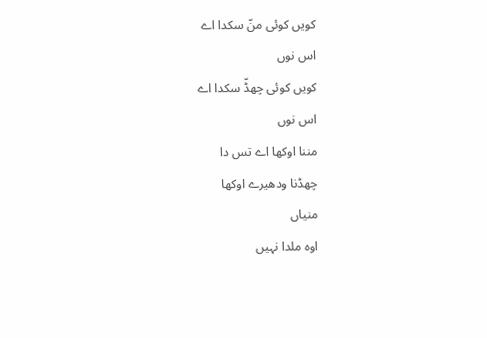کویں کوئی منّ سکدا اے
اس نوں
کویں کوئی چھڈّ سکدا اے
اس نوں
مننا اوکھا اے تس دا
چھڈنا ودھیرے اوکھا
منیاں
اوہ ملدا نہیں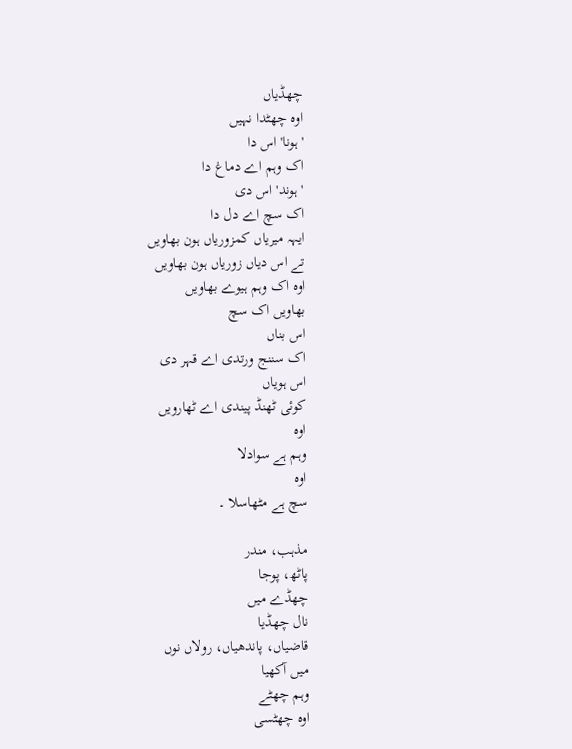چھڈیاں
اوہ چھٹدا نہیں
'ہونا' اس دا
اک وہم اے دماغ دا
'ہوند' اس دی
اک سچ اے دل دا
ایہہ میریاں کمزوریاں ہون بھاویں
تے اس دیاں زوریاں ہون بھاویں
اوہ اک وہم ہیوے بھاویں
بھاویں اک سچ
اس بناں
اک سننج ورتدی اے قہر دی
اس ہویاں
کوئی ٹھنڈ پیندی اے ٹھارویں
اوہ
وہم ہے سوادلا
اوہ
سچ ہے مٹھاسلا ۔

مذہب، مندر
پاٹھ، پوجا
چھڈے میں
نال چھڈیا
قاضیاں، پاندھیاں، رولاں نوں
میں آکھیا
وہم چھٹے
اوہ چھٹسی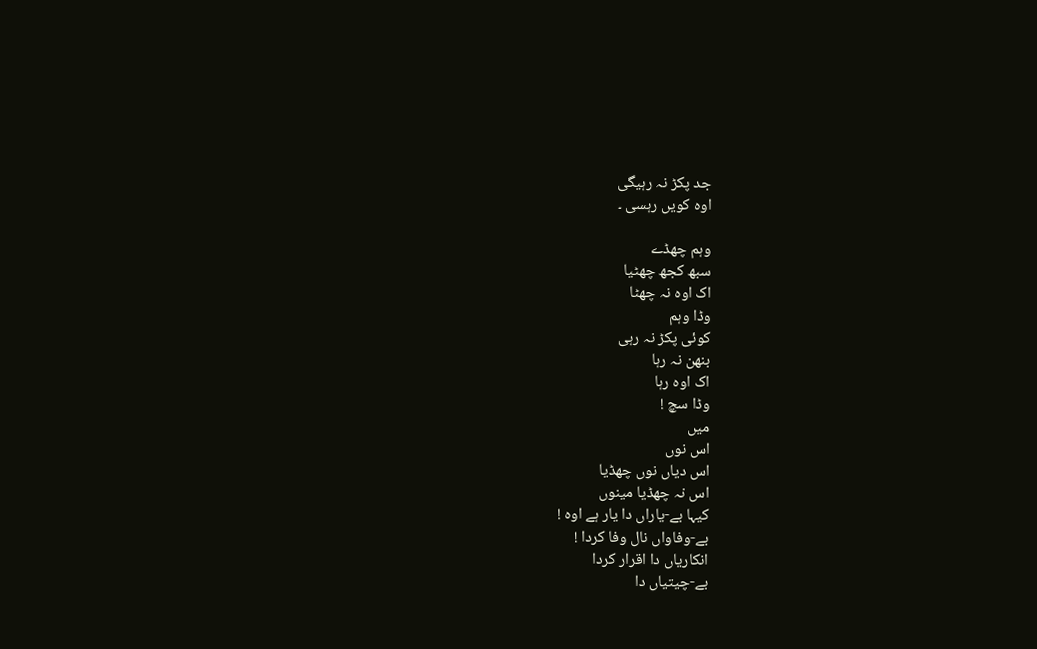جد پکڑ نہ رہیگی
اوہ کویں رہسی ۔

وہم چھڈے
سبھ کجھ چھٹیا
اک اوہ نہ چھٹا
وڈا وہم
کوئی پکڑ نہ رہی
بنھن نہ رہا
اک اوہ رہا
وڈا سچ !
میں
اس نوں
اس دیاں نوں چھڈیا
اس نہ چھڈیا مینوں
کیہا بے-یاراں دا یار ہے اوہ !
بے-وفاواں نال وفا کردا !
انکاریاں دا اقرار کردا
بے-چیتیاں دا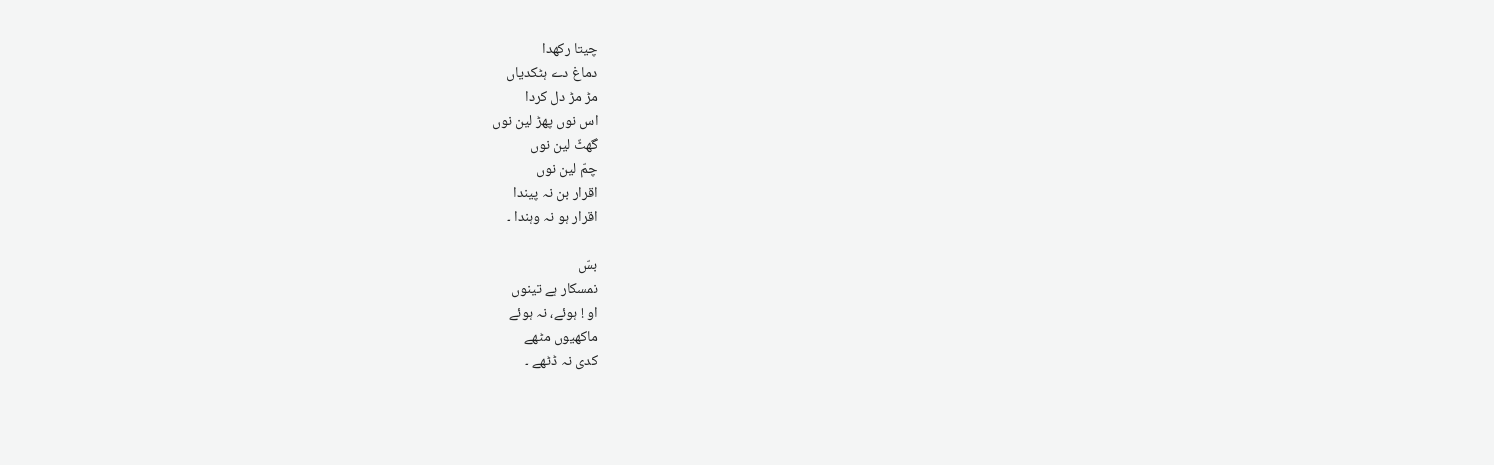چیتا رکھدا
دماغ دے ہٹکدیاں
مڑ مڑ دل کردا
اس نوں پھڑ لین نوں
گھٹّ لین نوں
چمّ لین نوں
اقرار بن نہ پیندا
اقرار ہو نہ وہندا ۔

بسّ
نمسکار ہے تینوں
او ! ہوئے، نہ ہوئے
ماکھیوں مٹھے
کدی نہ ڈٹھے ۔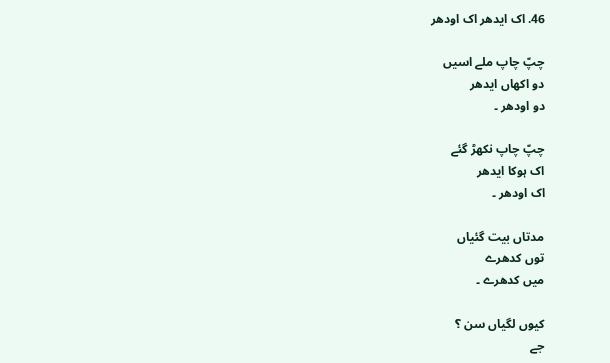46. اک ایدھر اک اودھر

چپّ چاپ ملے اسیں
دو اکھاں ایدھر
دو اودھر ۔

چپّ چاپ نکھڑ گئے
اک ہوکا ایدھر
اک اودھر ۔

مدتاں بیت گئیاں
توں کدھرے
میں کدھرے ۔

کیوں لگیاں سن ؟
جے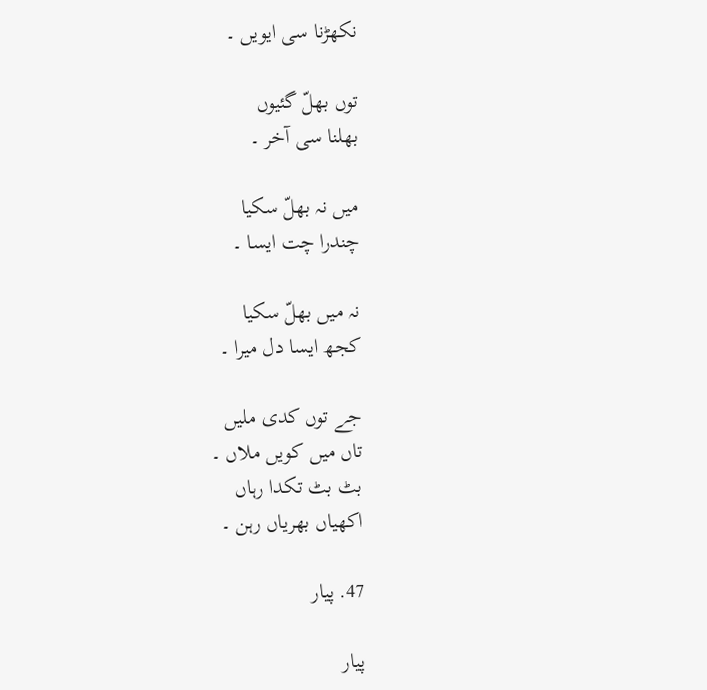نکھڑنا سی ایویں ۔

توں بھلّ گئیوں
بھلنا سی آخر ۔

میں نہ بھلّ سکیا
چندرا چت ایسا ۔

نہ میں بھلّ سکیا
کجھ ایسا دل میرا ۔

جے توں کدی ملیں
تاں میں کویں ملاں ۔
بٹ بٹ تکدا رہاں
اکھیاں بھریاں رہن ۔

47. پیار

پیار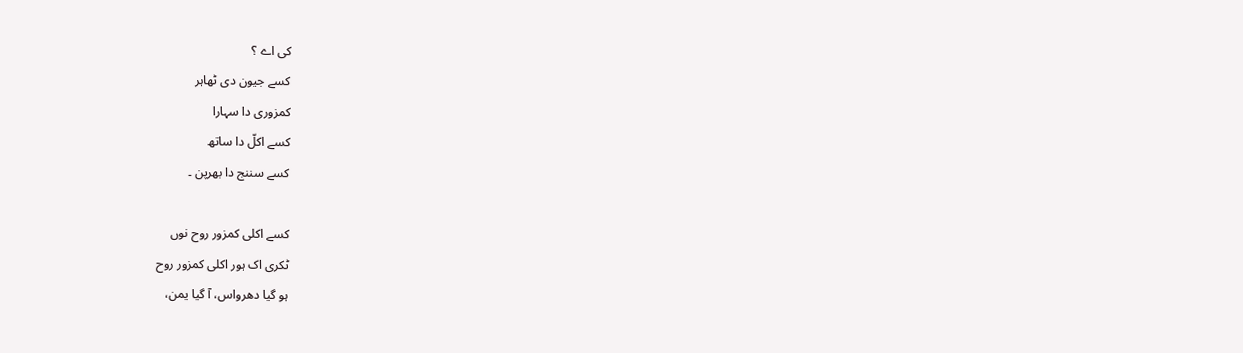کی اے ؟
کسے جیون دی ٹھاہر
کمزوری دا سہارا
کسے اکلّ دا ساتھ
کسے سننج دا بھرپن ۔

کسے اکلی کمزور روح نوں
ٹکری اک ہور اکلی کمزور روح
ہو گیا دھرواس، آ گیا یمن،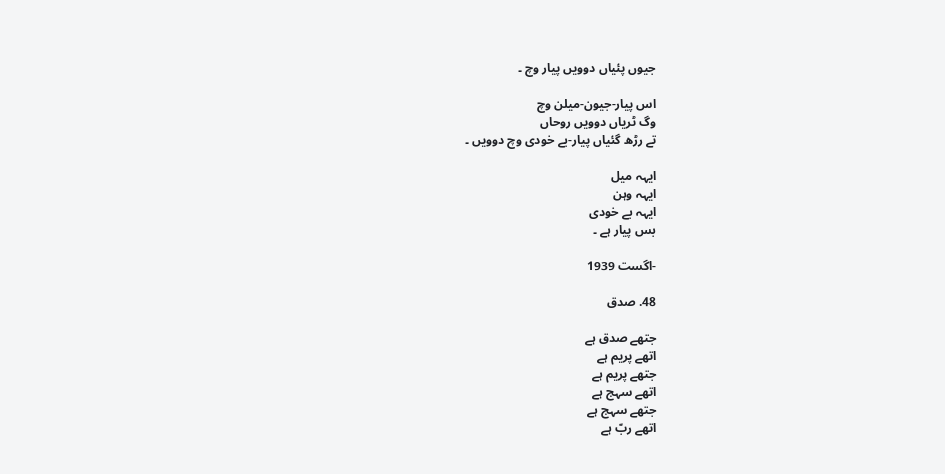جیوں پئیاں دوویں پیار وچ ۔

اس پیار-جیون-میلن وچ
وگ ٹریاں دوویں روحاں
تے رڑھ گئیاں پیار-بے خودی وچ دوویں ۔

ایہہ میل
ایہہ وہن
ایہہ بے خودی
بس پیار ہے ۔

-اگست 1939

48. صدق

جتھے صدق ہے
اتھے پریم ہے
جتھے پریم ہے
اتھے سہج ہے
جتھے سہج ہے
اتھے ربّ ہے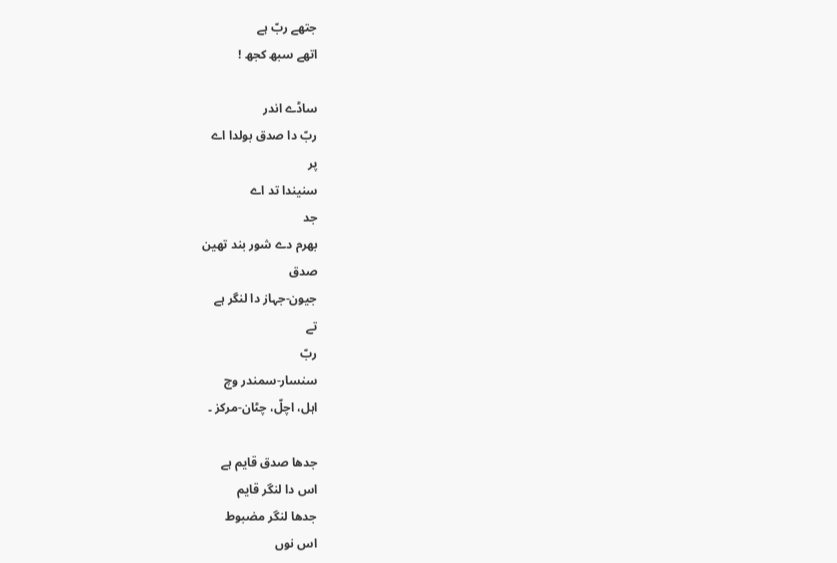جتھے ربّ ہے
اتھے سبھ کجھ !

ساڈے اندر
ربّ دا صدق بولدا اے
پر
سنیندا تد اے
جد
بھرم دے شور بند تھین
صدق
جیون-جہاز دا لنگر ہے
تے
ربّ
سنسار-سمندر وچ
اہل، اچلّ، چٹان-مرکز ۔

جدھا صدق قایم ہے
اس دا لنگر قایم
جدھا لنگر مضبوط
اس نوں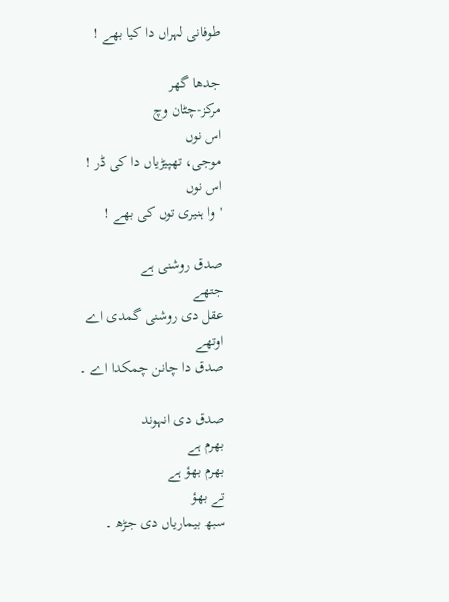طوفانی لہراں دا کیا بھے !

جدھا گھر
مرکز-چٹان وچ
اس نوں
موجی، تھپیڑیاں دا کی ڈر !
اس نوں
'وا ہنیری توں کی بھے !

صدق روشنی ہے
جتھے
عقل دی روشنی گمدی اے
اوتھے
صدق دا چانن چمکدا اے ۔

صدق دی انہوند
بھرم ہے
بھرم بھؤ ہے
تے بھؤ
سبھ بیماریاں دی جڑھ ۔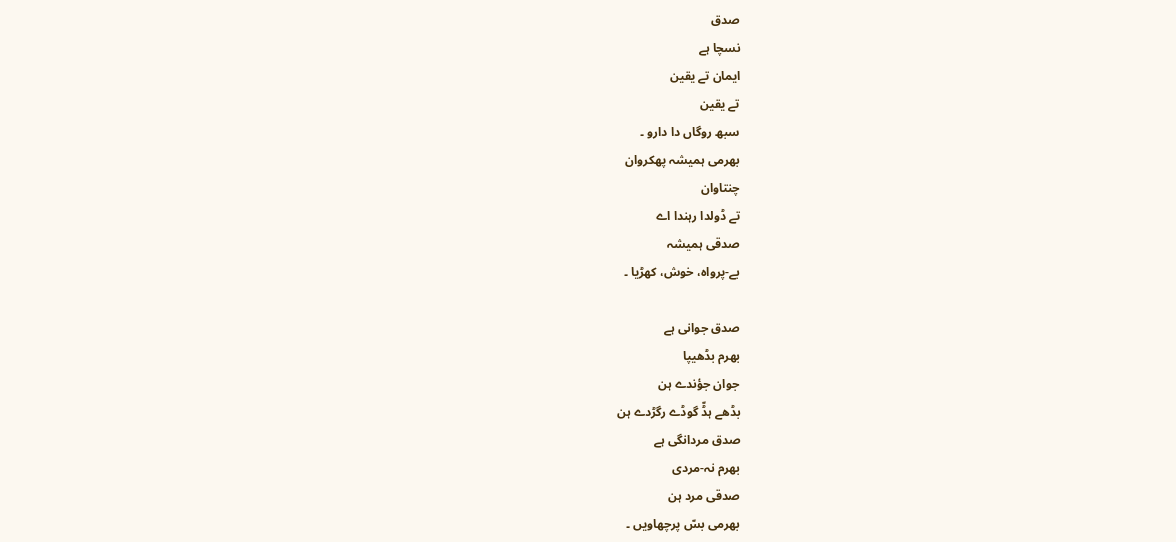صدق
نسچا ہے
ایمان تے یقین
تے یقین
سبھ روگاں دا دارو ۔
بھرمی ہمیشہ پھکروان
چنتاوان
تے ڈولدا رہندا اے
صدقی ہمیشہ
بے-پرواہ، خوش، کھڑیا ۔

صدق جوانی ہے
بھرم بڈھیپا
جوان جؤندے ہن
بڈھے ہڈّ گوڈے رگڑدے ہن
صدق مردانگی ہے
بھرم نہ-مردی
صدقی مرد ہن
بھرمی بسّ پرچھاویں ۔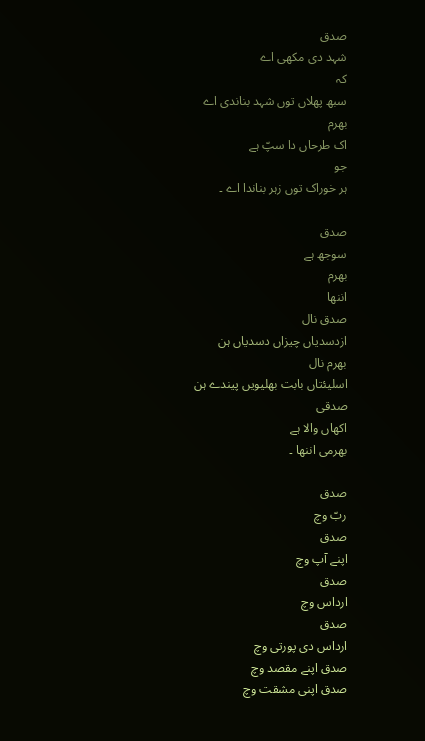صدق
شہد دی مکھی اے
کہ
سبھ پھلاں توں شہد بناندی اے
بھرم
اک طرحاں دا سپّ ہے
جو
ہر خوراک توں زہر بناندا اے ۔

صدق
سوجھ ہے
بھرم
اننھا
صدق نال
ازدسدیاں چیزاں دسدیاں ہن
بھرم نال
اسلیئتاں بابت بھلیویں پیندے ہن
صدقی
اکھاں والا ہے
بھرمی اننھا ۔

صدق
ربّ وچ
صدق
اپنے آپ وچ
صدق
ارداس وچ
صدق
ارداس دی پورتی وچ
صدق اپنے مقصد وچ
صدق اپنی مشقت وچ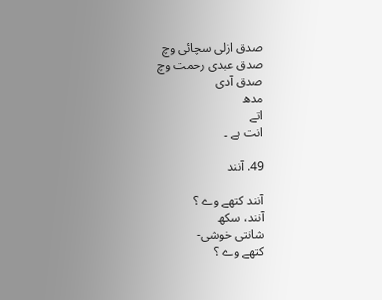صدق ازلی سچائی وچ
صدق عبدی رحمت وچ
صدق آدی
مدھ
اتے
انت ہے ۔

49. آنند

آنند کتھے وے ؟
آنند، سکھ
شانتی خوشی-
کتھے وے ؟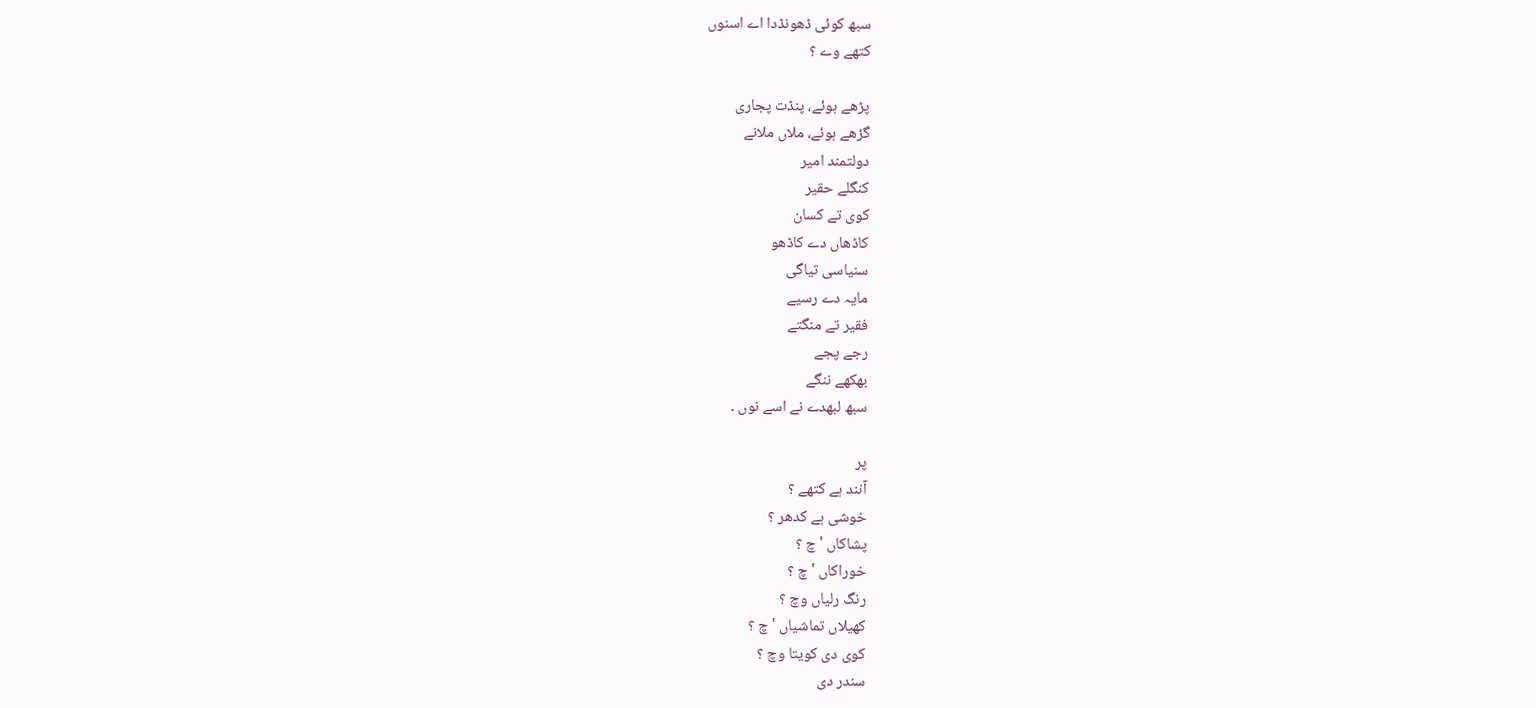سبھ کوئی ڈھونڈدا اے اسنوں
کتھے وے ؟

پڑھے ہوئے، پنڈت پجاری
گڑھے ہوئے، ملاں ملانے
دولتمند امیر
کنگلے حقیر
کوی تے کسان
کاڈھاں دے کاڈھو
سنیاسی تیاگی
مایہ دے رسیے
فقیر تے منگتے
رجے پجے
بھکھے ننگے
سبھ لبھدے نے اسے نوں ۔

پر
آنند ہے کتھے ؟
خوشی ہے کدھر ؟
پشاکاں 'چ ؟
خوراکاں 'چ ؟
رنگ رلیاں وچ ؟
کھیلاں تماشیاں 'چ ؟
کوی دی کویتا وچ ؟
سندر دی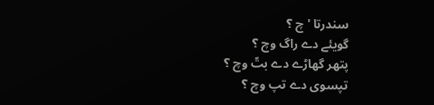سندرتا 'چ ؟
گویئے دے راگ وچ ؟
پتھر گھاڑے دے بتّ وچ ؟
تپسوی دے تپ وچ ؟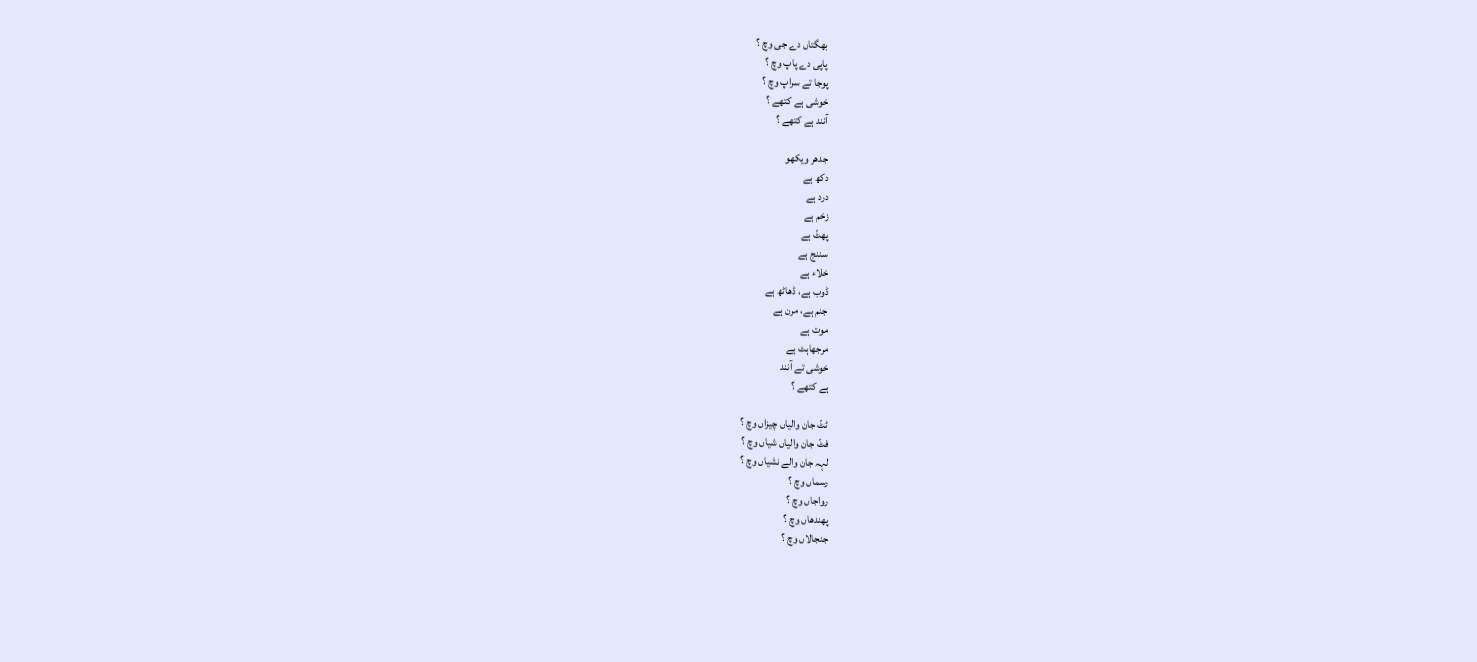بھگتاں دے جی وچ ؟
پاپی دے پاپ وچ ؟
پوجا تے سراپ وچ ؟
خوشی ہے کتھے ؟
آنند ہے کتھے ؟

جدھر ویکھو
دکھ ہے
درد ہے
زخم ہے
پھٹّ ہے
سننج ہے
خلاء ہے
ڈوب ہے، ڈھاٹھ ہے
جنم ہے، مرن ہے
موت ہے
مرجھاہٹ ہے
خوشی تے آنند
ہے کتھے ؟

ٹٹّ جان والیاں چیزاں وچ ؟
فٹّ جان والیاں شیاں وچ ؟
لہہ جان والے نشیاں وچ ؟
رسماں وچ ؟
رواجاں وچ ؟
پھندھاں وچ ؟
جنجالاں وچ ؟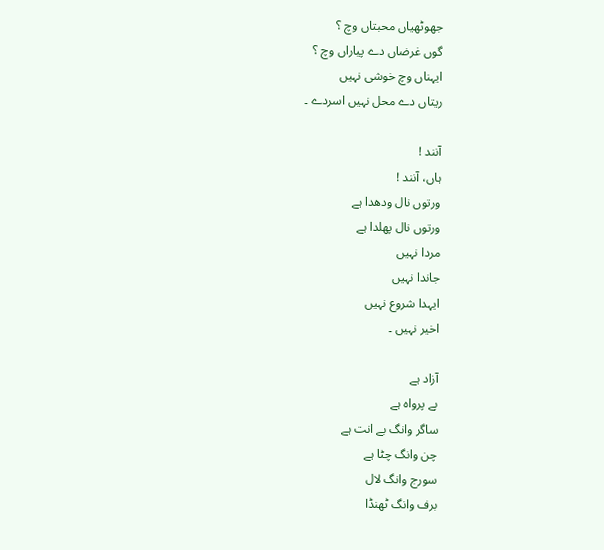جھوٹھیاں محبتاں وچ ؟
گوں غرضاں دے پیاراں وچ ؟
ایہناں وچ خوشی نہیں
ریتاں دے محل نہیں اسردے ۔

آنند !
ہاں، آنند !
ورتوں نال ودھدا ہے
ورتوں نال پھلدا ہے
مردا نہیں
جاندا نہیں
ایہدا شروع نہیں
اخیر نہیں ۔

آزاد ہے
بے پرواہ ہے
ساگر وانگ بے انت ہے
چن وانگ چٹا ہے
سورج وانگ لال
برف وانگ ٹھنڈا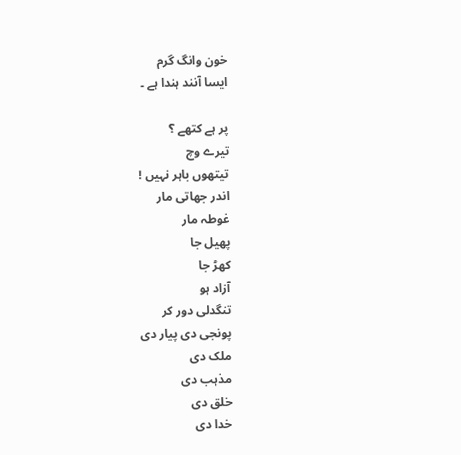خون وانگ گرم
ایسا آنند ہندا ہے ۔

پر ہے کتھے ؟
تیرے وچ
تیتھوں باہر نہیں !
اندر جھاتی مار
غوطہ مار
پھیل جا
کھڑ جا
آزاد ہو
تنگدلی دور کر
پونجی دی پیار دی
ملک دی
مذہب دی
خلق دی
خدا دی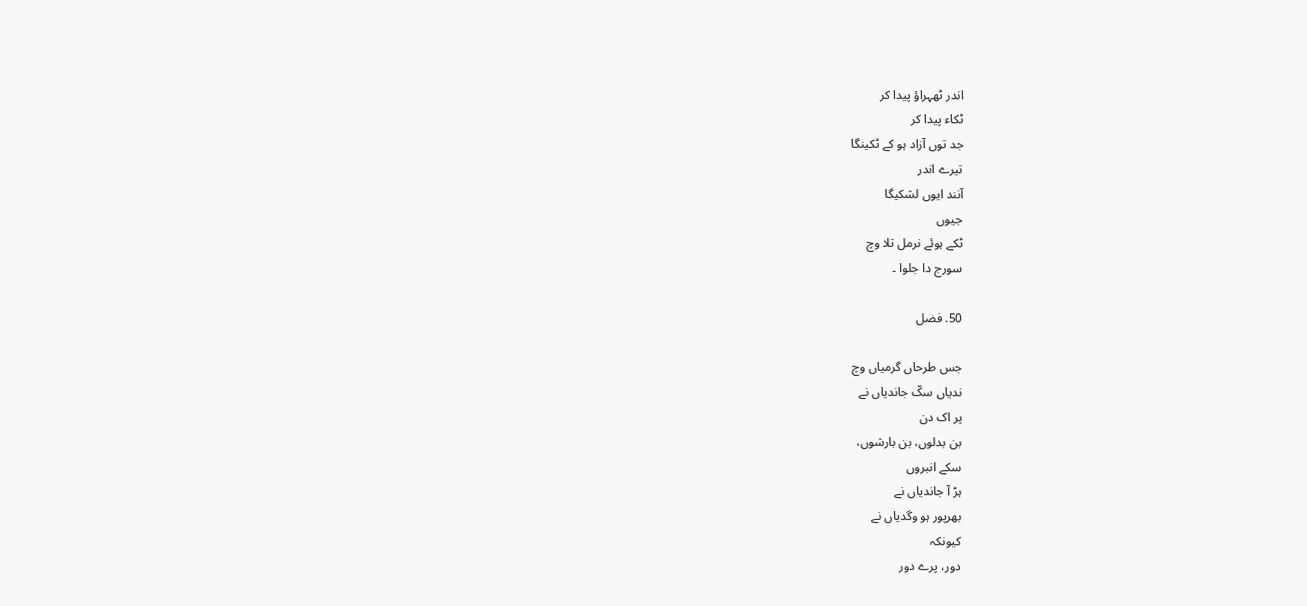اندر ٹھہراؤ پیدا کر
ٹکاء پیدا کر
جد توں آزاد ہو کے ٹکینگا
تیرے اندر
آنند ایوں لشکیگا
جیوں
ٹکے ہوئے نرمل تلا وچ
سورج دا جلوا ۔

50. فضل

جس طرحاں گرمیاں وچ
ندیاں سکّ جاندیاں نے
پر اک دن
بن بدلوں، بن بارشوں،
سکے انبروں
ہڑ آ جاندیاں نے
بھرپور ہو وگدیاں نے
کیونکہ
دور، پرے دور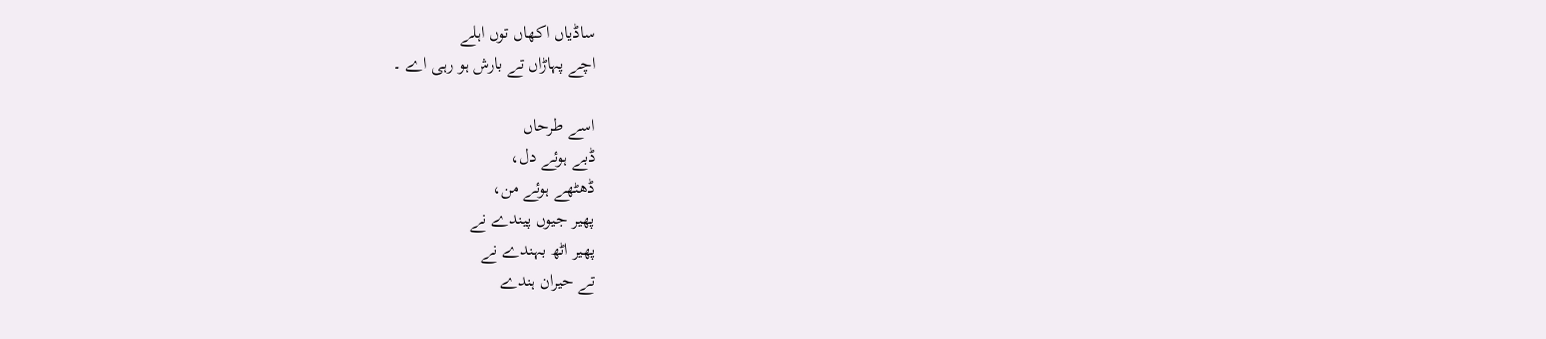ساڈیاں اکھاں توں اہلے
اچے پہاڑاں تے بارش ہو رہی اے ۔

اسے طرحاں
ڈبے ہوئے دل،
ڈھٹھے ہوئے من،
پھیر جیوں پیندے نے
پھیر اٹھ بہندے نے
تے حیران ہندے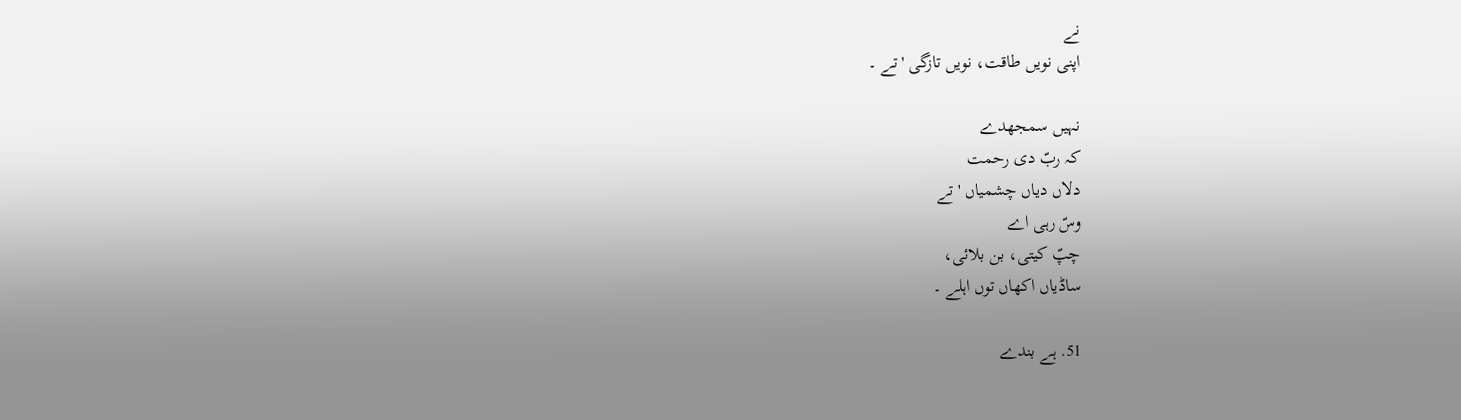نے
اپنی نویں طاقت، نویں تازگی 'تے ۔

نہیں سمجھدے
کہ ربّ دی رحمت
دلاں دیاں چشمیاں 'تے
وسّ رہی اے
چپّ کیتی، بن بلائی،
ساڈیاں اکھاں توں اہلے ۔

51. ہے بندے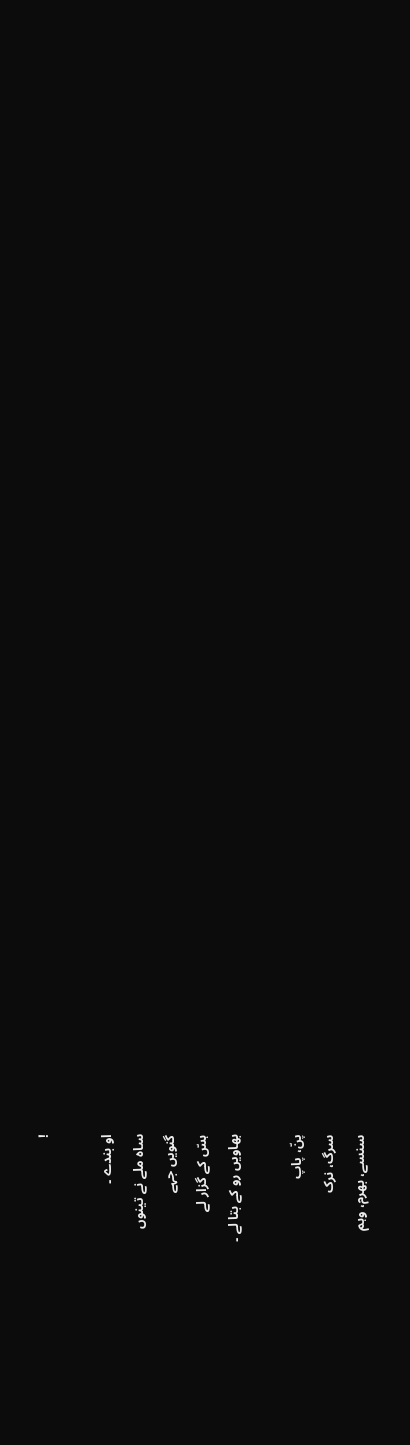!

او بندے ۔
ساہ ملے نے تینوں
گنویں جہے
ہسّ کے گزار لے
بھاویں رو کے بتا لے ۔

پنّ، پاپ
سرگ، نرک
سنسے، بھرم، وہم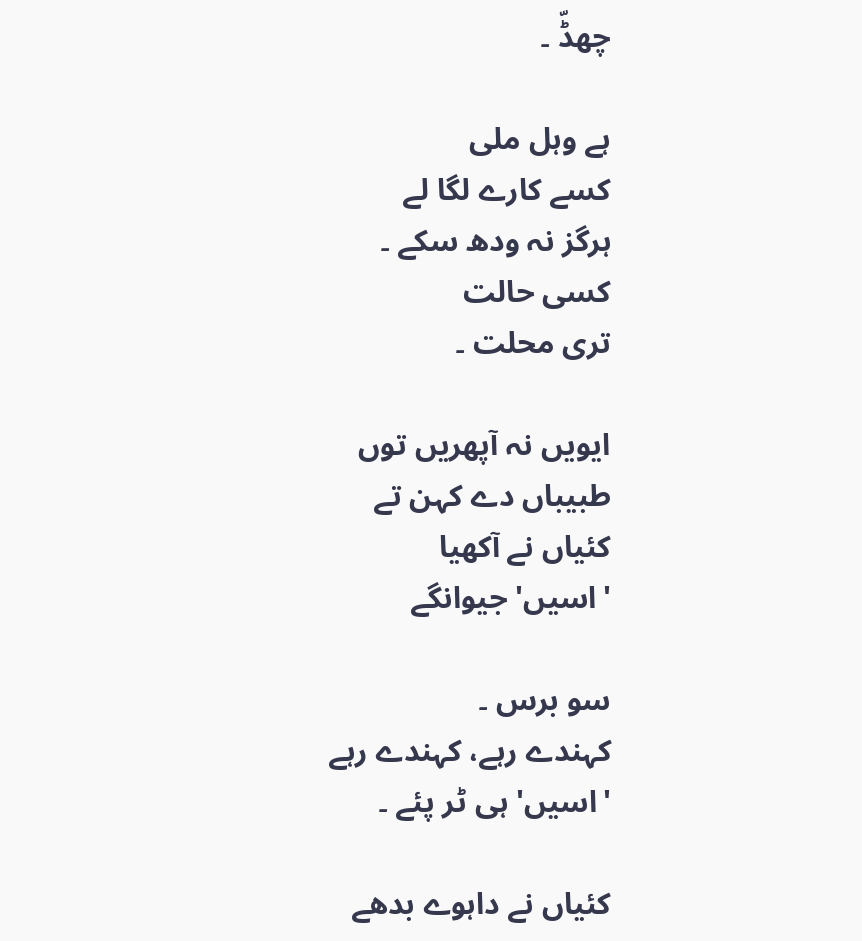چھڈّ ۔

ہے وہل ملی
کسے کارے لگا لے
ہرگز نہ ودھ سکے ۔
کسی حالت
تری محلت ۔

ایویں نہ آپھریں توں
طبیباں دے کہن تے
کئیاں نے آکھیا
'اسیں' جیوانگے

سو برس ۔
کہندے رہے، کہندے رہے
'اسیں' ہی ٹر پئے ۔

کئیاں نے داہوے بدھے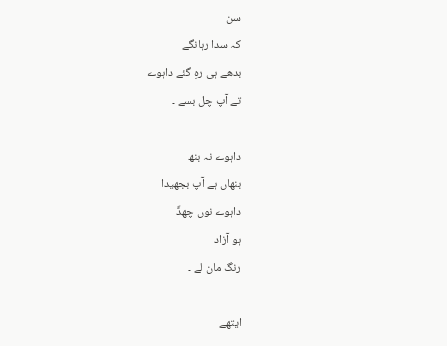سن
کہ سدا رہانگے
بدھے ہی رہِ گئے داہوے
تے آپ چل بسے ۔

داہوے نہ بنھ
بنھاں ہے آپ بجھیدا
داہوے نوں چھڈّ
ہو آزاد
رنگ مان لے ۔

ایتھے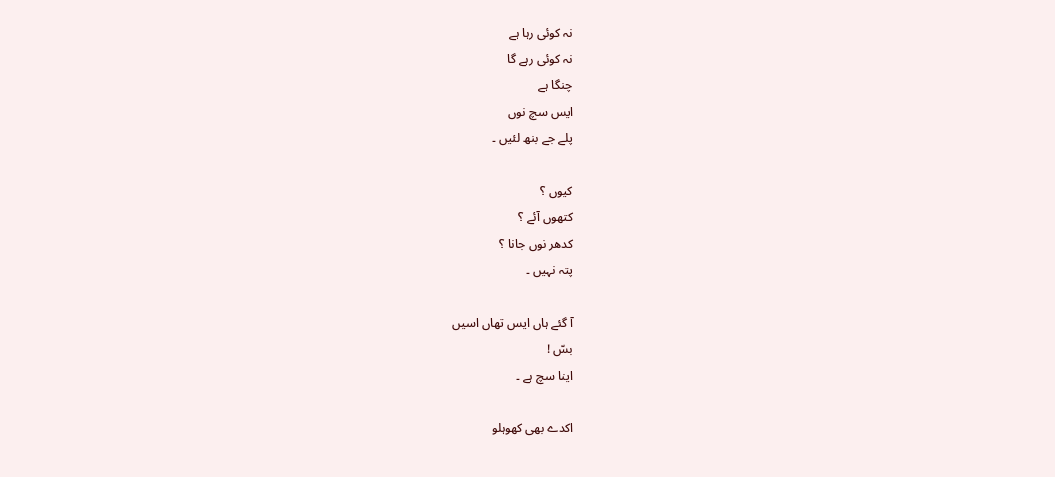نہ کوئی رہا ہے
نہ کوئی رہے گا
چنگا ہے
ایس سچ نوں
پلے جے بنھ لئیں ۔

کیوں ؟
کتھوں آئے ؟
کدھر نوں جانا ؟
پتہ نہیں ۔

آ گئے ہاں ایس تھاں اسیں
بسّ !
اینا سچ ہے ۔

اکدے بھی کھوہلو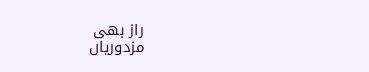راز بھی
مزدوریاں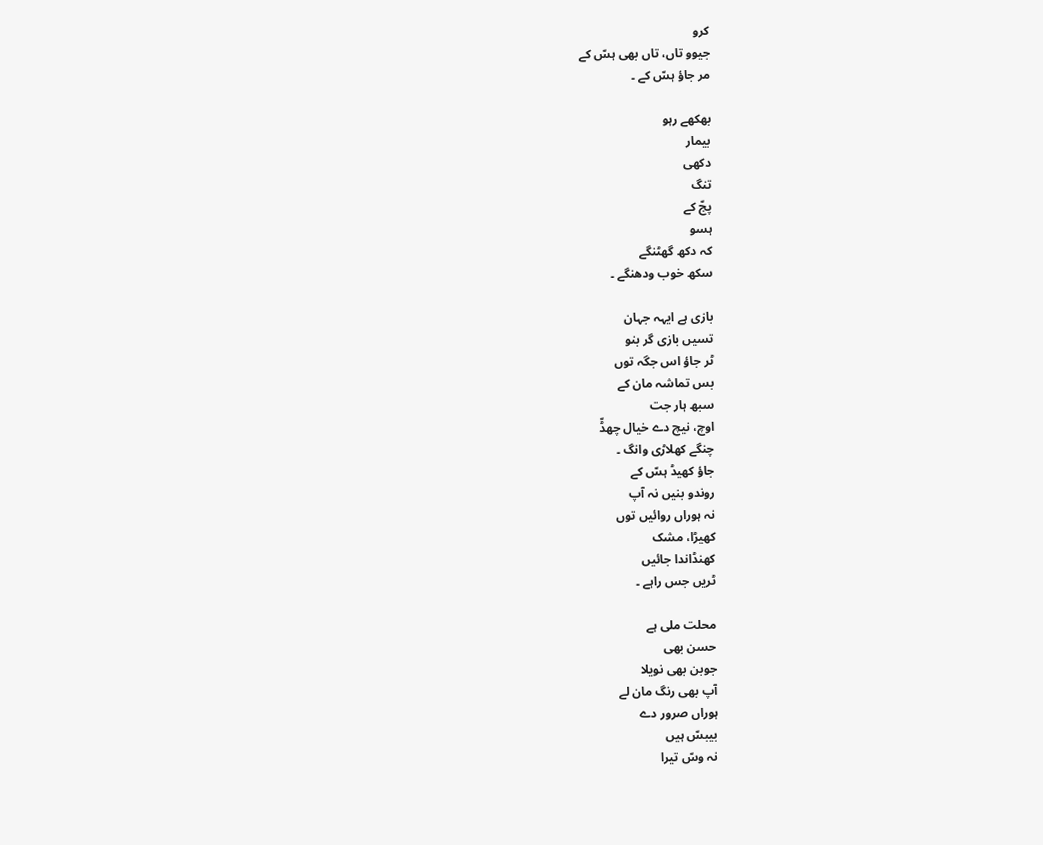کرو
جیوو تاں، تاں بھی ہسّ کے
مر جاؤ ہسّ کے ۔

بھکھے رہو
بیمار
دکھی
تنگ
پجّ کے
ہسو
کہ دکھ گھٹنگے
سکھ خوب ودھنگے ۔

بازی ہے ایہہ جہان
تسیں بازی گر بنو
ٹر جاؤ اس جگہ توں
بس تماشہ مان کے
سبھ ہار جت
اوچ، نیچ دے خیال چھڈّ
چنگے کھلاڑی وانگ ۔
جاؤ کھیڈ ہسّ کے
روندو بنیں نہ آپ
نہ ہوراں روائیں توں
کھیڑا، مشک
کھنڈاندا جائیں
ٹریں جس راہے ۔

محلت ملی ہے
حسن بھی
جوبن بھی نویلا
آپ بھی رنگ مان لے
ہوراں صرور دے
بیبسّ ہیں
نہ وسّ تیرا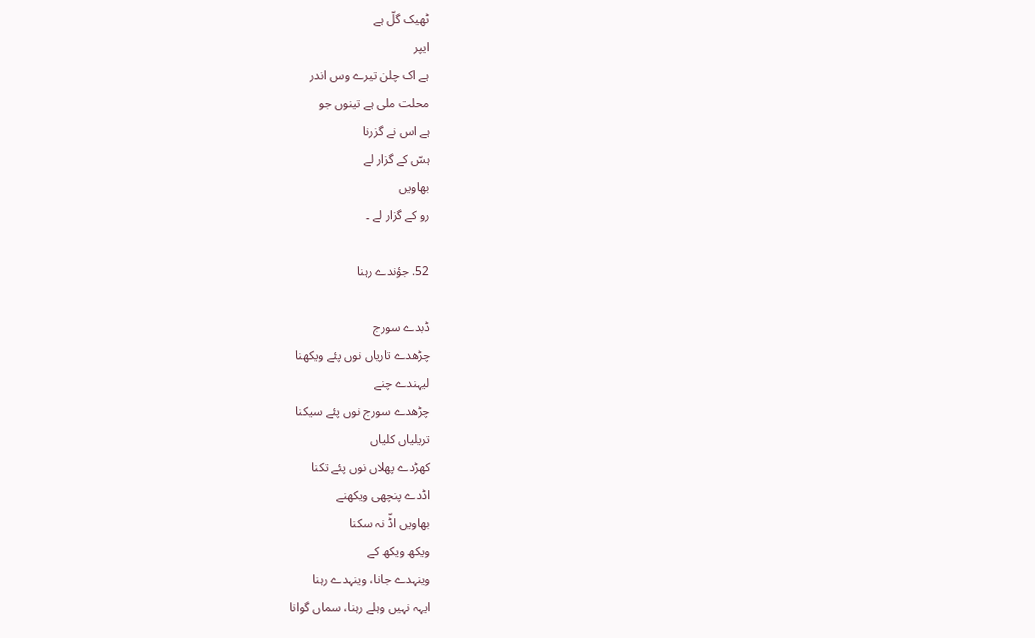ٹھیک گلّ ہے
ایپر
ہے اک چلن تیرے وس اندر
محلت ملی ہے تینوں جو
ہے اس نے گزرنا
ہسّ کے گزار لے
بھاویں
رو کے گزار لے ۔

52. جؤندے رہنا

ڈبدے سورج
چڑھدے تاریاں نوں پئے ویکھنا
لیہندے چنے
چڑھدے سورج نوں پئے سیکنا
تریلیاں کلیاں
کھڑدے پھلاں نوں پئے تکنا
اڈدے پنچھی ویکھنے
بھاویں اڈّ نہ سکنا
ویکھ ویکھ کے
وینہدے جانا، وینہدے رہنا
ایہہ نہیں وہلے رہنا، سماں گوانا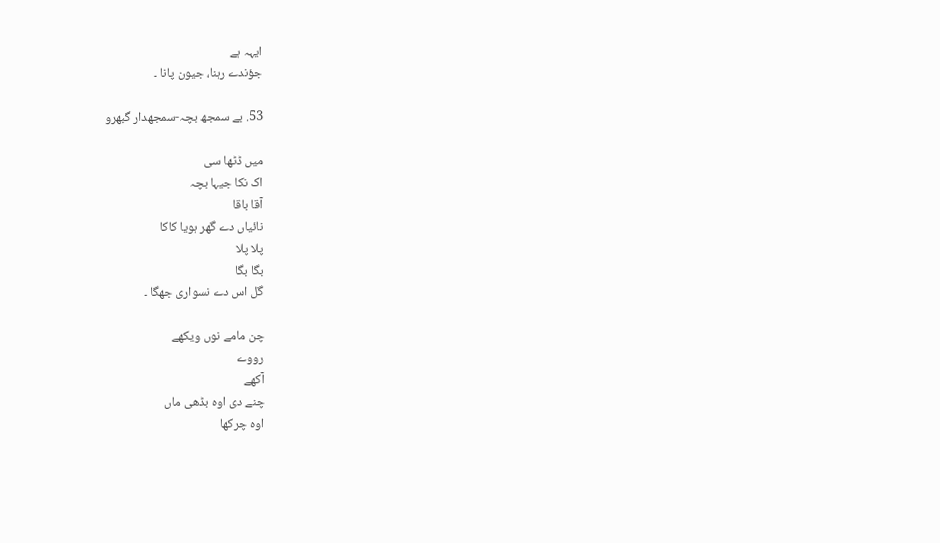ایہہ ہے
جؤندے رہنا، جیون پانا ۔

53. بے سمجھ بچہ-سمجھدار گبھرو

میں ڈٹھا سی
اک نکا جیہا بچہ
آقا باقا
نائیاں دے گھر ہویا کاکا
پلا پلا
بگا بگا
گل اس دے نسواری جھگا ۔

چن مامے نوں ویکھے
رووے
آکھے
چنے دی اوہ بڈھی ماں
اوہ چرکھا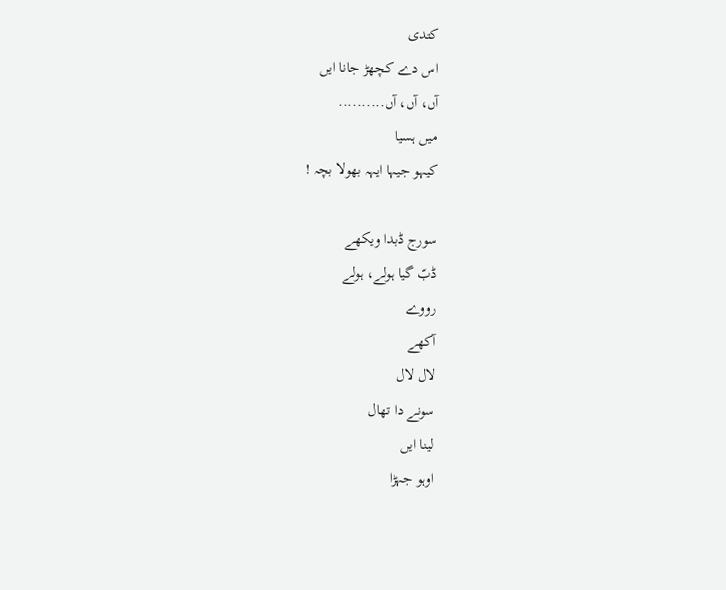کتدی
اس دے کچھڑ جانا ایں
آں، آں، آں..........
میں ہسیا
کیہو جیہا ایہہ بھولا بچہ !

سورج ڈبدا ویکھے
ڈبّ گیا ہولے، ہولے
رووے
آکھے
لال لال
سونے دا تھال
لینا ایں
اوہو جہڑا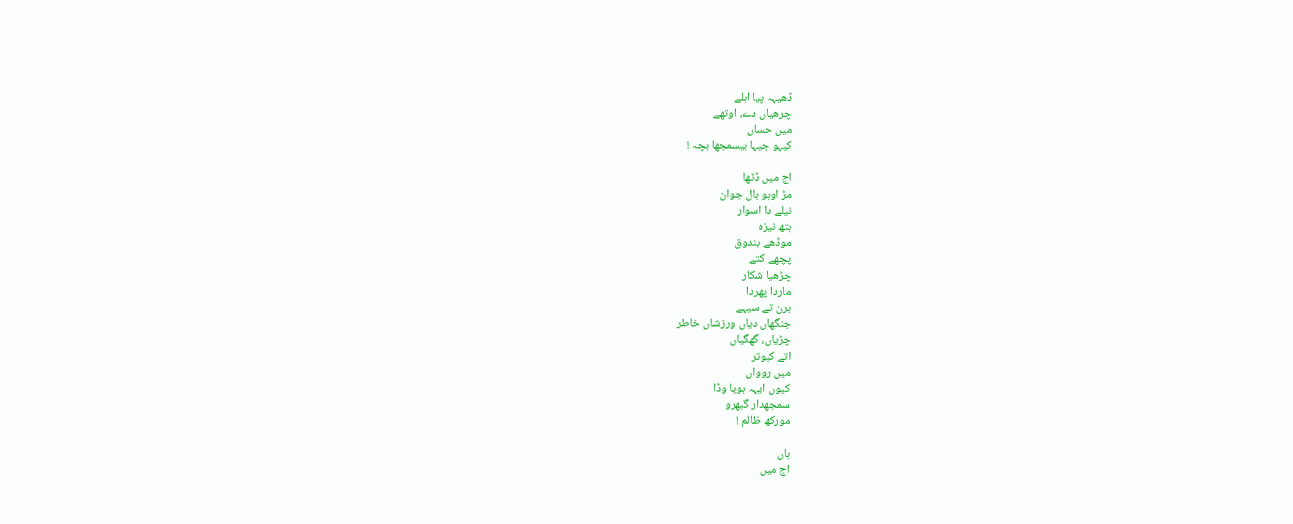ڈھیہہ پیا اہلے
چرھیاں دے، اوتھے
میں حساں
کیہو جیہا بیسمجھا بچہ !

اج میں ڈٹھا
مڑ اوہو بال جوان
نیلے دا اسوار
ہتھ نیزہ
موڈھے بندوق
پچھے کتے
چڑھیا شکار
ماردا پھردا
ہرن تے سیہے
جنگھاں دیاں ورزشاں خاطر
چڑیاں، گھگیاں
اتے کبوتر
میں روواں
کیوں ایہہ ہویا وڈا
سمجھدار گبھرو
مورکھ ظالم !

ہاں
اج میں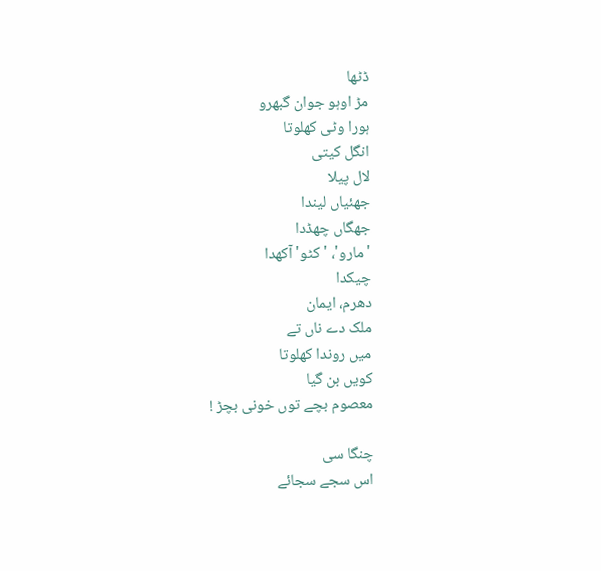ڈٹھا
مڑ اوہو جوان گبھرو
ہورا وٹی کھلوتا
انگل کیتی
لال پیلا
جھئیاں لیندا
جھگاں چھڈدا
'مارو'، 'کٹو' آکھدا
چیکدا
دھرم، ایمان
ملک دے ناں تے
میں روندا کھلوتا
کویں بن گیا
معصوم بچے توں خونی بچڑ !

چنگا سی
اس سجے سجائے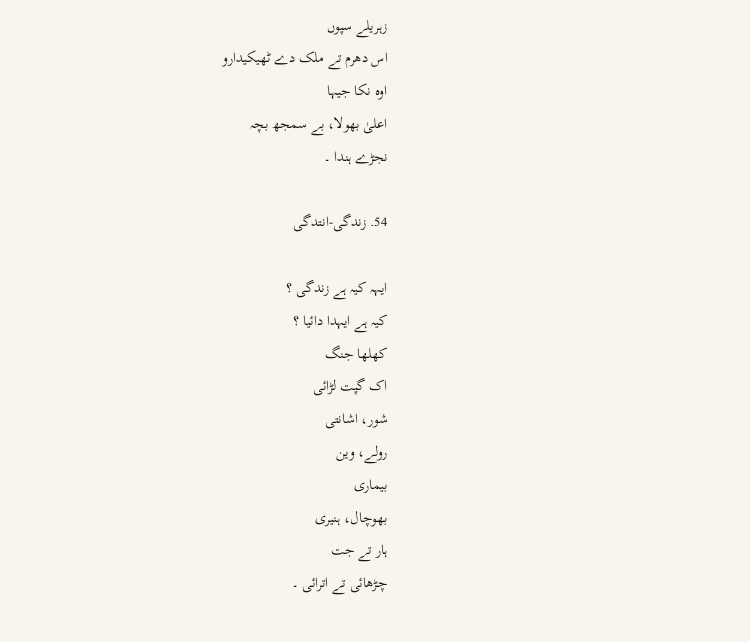زہریلے سپوں
اس دھرم تے ملک دے ٹھیکیدارو
اوہ نکا جیہا
اعلیٰ بھولا، بے سمجھ بچہ
نجڑے ہندا ۔

54. زندگی-انتدگی

ایہہ کیہ ہے زندگی ؟
کیہ ہے ایہدا دائیا ؟
کھلھا جنگ
اک گپت لڑائی
شور، اشانتی
رولے، وین
بیماری
بھوچال، ہنیری
ہار تے جت
چڑھائی تے اترائی ۔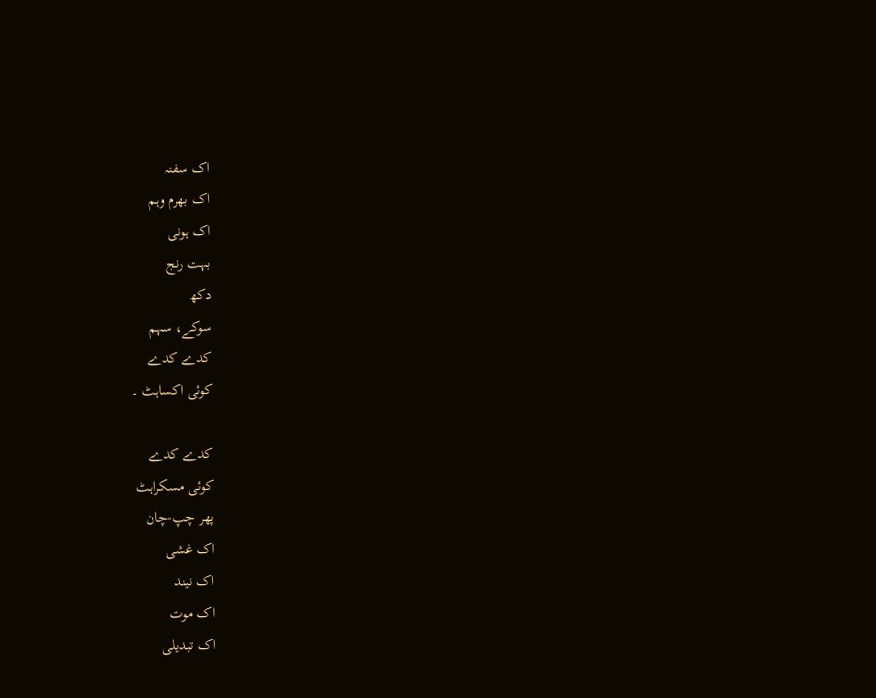اک سفنہ
اک بھرم وہم
اک ہونی
بہت رنج
دکھ
سوکے، سہم
کدے کدے
کوئی اکساہٹ ۔

کدے کدے
کوئی مسکراہٹ
پھر چپ-چان
اک غشی
اک نیند
اک موت
اک تبدیلی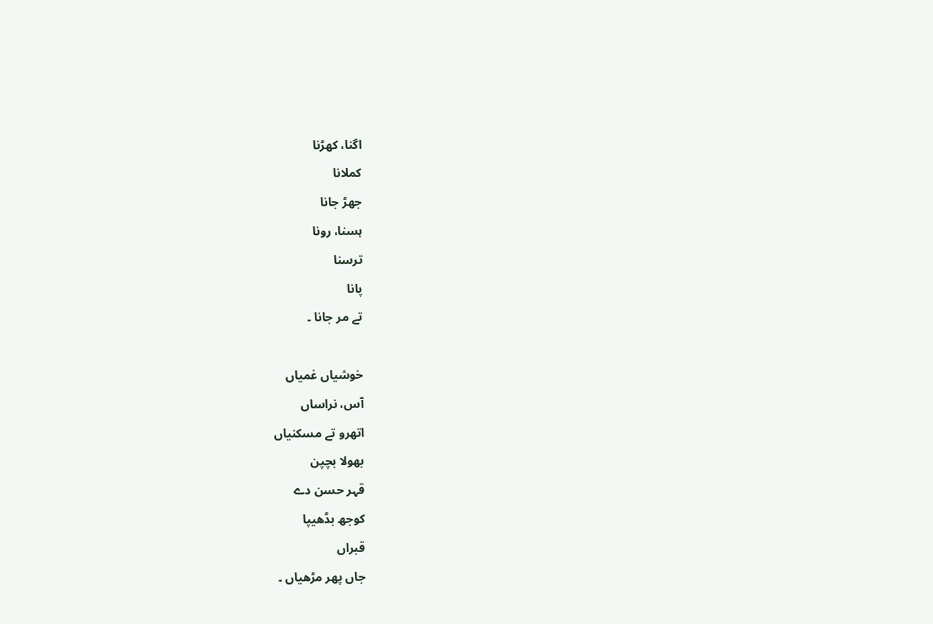اگنا، کھڑنا
کملانا
جھڑ جانا
ہسنا، رونا
ترسنا
پانا
تے مر جانا ۔

خوشیاں غمیاں
آس، نراساں
اتھرو تے مسکنیاں
بھولا بچپن
قہر حسن دے
کوجھ بڈھیپا
قبراں
جاں پھر مڑھیاں ۔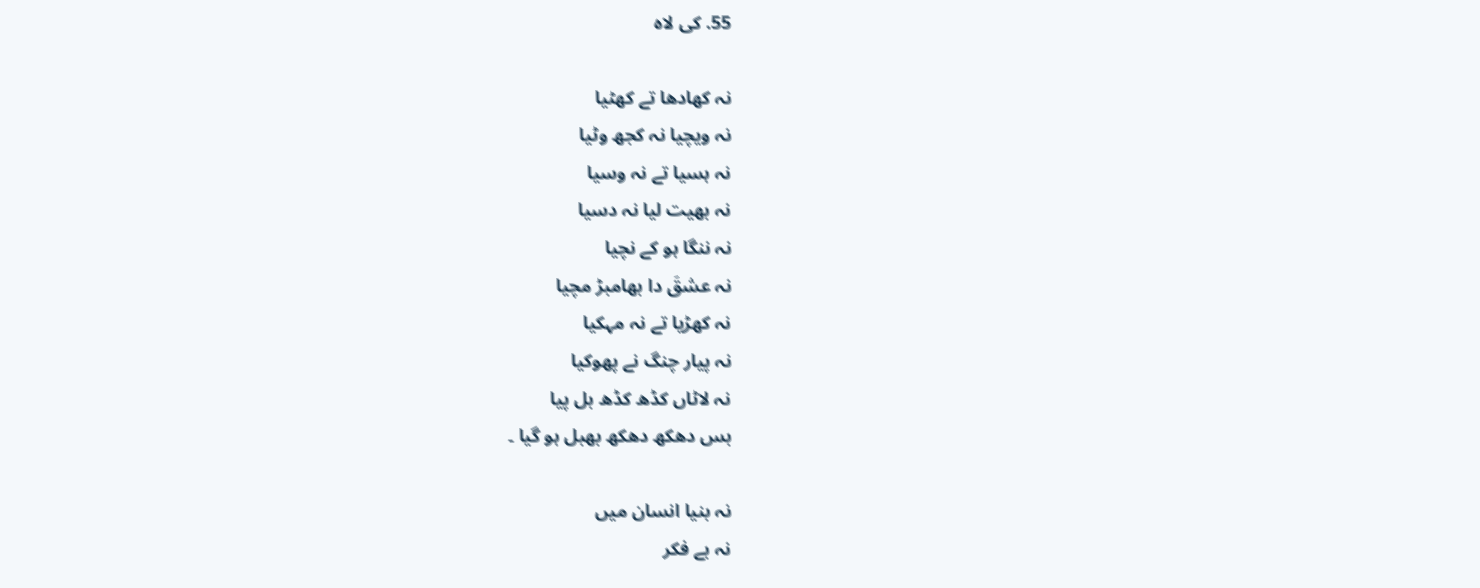55. کی لاہ

نہ کھادھا تے کھٹیا
نہ ویچیا نہ کجھ وٹیا
نہ ہسیا تے نہ وسیا
نہ بھیت لیا نہ دسیا
نہ ننگا ہو کے نچیا
نہ عشقَ دا بھامبڑ مچیا
نہ کھڑیا تے نہ مہکیا
نہ پیار چنگ نے پھوکیا
نہ لاٹاں کڈھ کڈھ بل پیا
بس دھکھ دھکھ بھبل ہو گیا ۔

نہ بنیا انسان میں
نہ بے فکر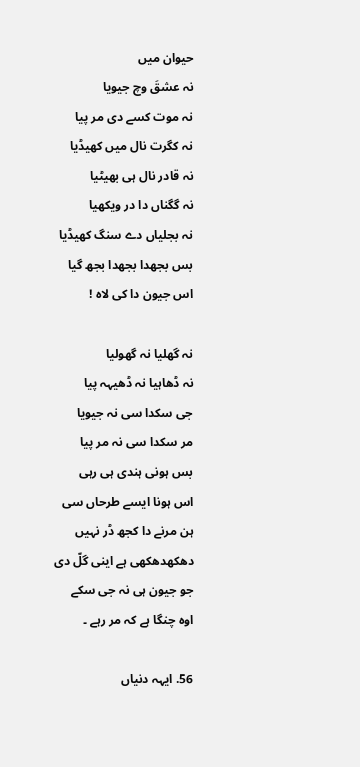حیوان میں
نہ عشقَ وچ جیویا
نہ موت کسے دی مر پیا
نہ کگرت نال میں کھیڈیا
نہ قادر نال ہی بھیٹیا
نہ گگناں دا در ویکھیا
نہ بجلیاں دے سنگ کھیڈیا
بس بجھدا بجھدا بجھ گیا
اس جیون دا کی لاہ !

نہ گھلیا نہ گھولیا
نہ ڈھاہیا نہ ڈھیہہ پیا
جی سکدا سی نہ جیویا
مر سکدا سی نہ مر پیا
بس ہونی ہندی ہی رہی
اس ہونا ایسے طرحاں سی
ہن مرنے دا کجھ ڈر نہیں
دھکھدھکھی ہے اینی گلّ دی
جو جیون ہی نہ جی سکے
اوہ چنگا ہے کہ مر رہے ۔

56. ایہہ دنیاں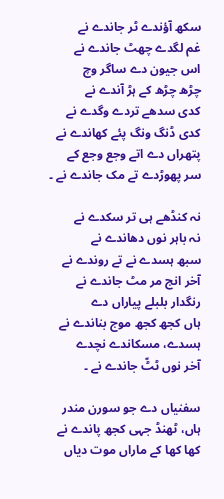سکھ آؤندے ٹر جاندے نے
غم لگدے چھٹ جاندے نے
اس جیون دے ساگر وچ
چڑھ چڑھ کے ہڑ آندے نے
کدی سدھے تردے وگدے نے
کدی ڈنگ ونگ پئے کھاندے نے
پتھراں دے اتے وجع وجع کے
سر پھوڑدے تے مک جاندے نے ۔

نہ کنڈھے ہی تر سکدے نے
نہ باہر نوں دھاندے نے
سبھ ہسدے نے تے روندے نے
آخر انج مر مٹ جاندے نے
رنگدار بلبلے پیاراں دے
ہاں کجھ کجھ موج بناندے نے
ہسدے، مسکاندے نچدے
آخر نوں ٹٹّ جاندے نے ۔

سفنیاں دے جو سورن مندر
ہاں، ٹھنڈ جہی کجھ پاندے نے
کھا کھا کے ماراں موت دیاں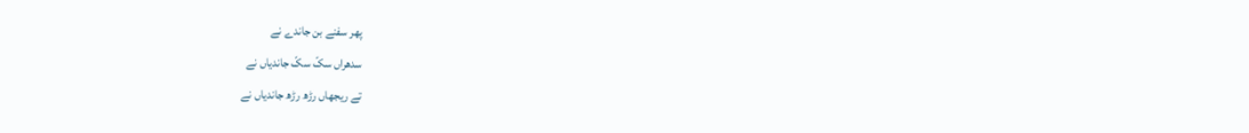پھر سفنے بن جاندے نے
سدھراں سکّ سکّ جاندیاں نے
تے ریجھاں رڑھ رڑھ جاندیاں نے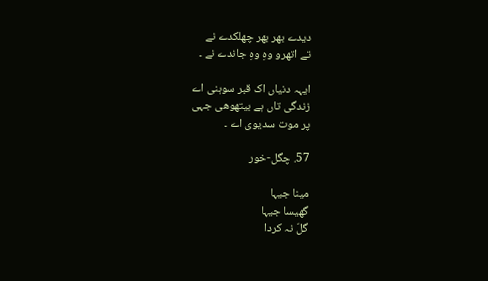دیدے بھر بھر چھلکدے نے
تے اتھرو وہِ وہِ جاندے نے ۔

ایہہ دنیاں اک قبر سوہنی اے
زندگی تاں ہے بیتھوھی جہی
پر موت سدیوی اے ۔

57. چگل-خور

مینا جیہا
گھیسا جیہا
گلّ نہ کردا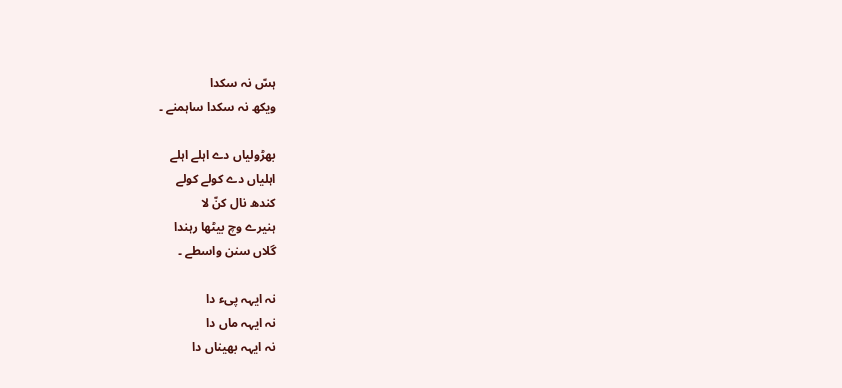ہسّ نہ سکدا
ویکھ نہ سکدا ساہمنے ۔

بھڑولیاں دے اہلے اہلے
اہلیاں دے کولے کولے
کندھ نال کنّ لا
ہنیرے وچ بیٹھا رہندا
گلاں سنن واسطے ۔

نہ ایہہ پیء دا
نہ ایہہ ماں دا
نہ ایہہ بھیناں دا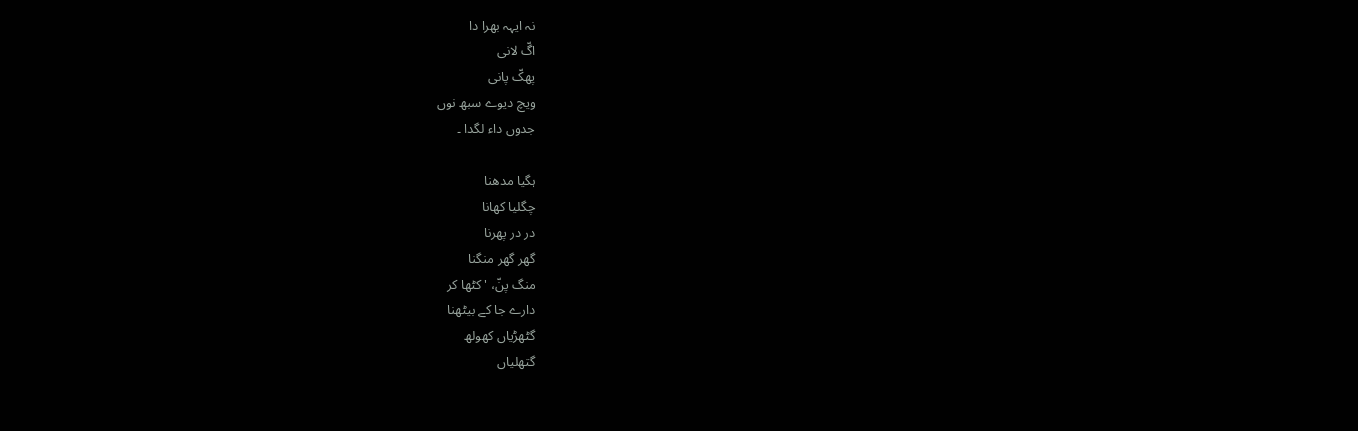نہ ایہہ بھرا دا
اگّ لانی
پھکّ پانی
ویچ دیوے سبھ نوں
جدوں داء لگدا ۔

ہگیا مدھنا
چگلیا کھانا
در در پھرنا
گھر گھر منگنا
منگ پنّ، 'کٹھا کر
دارے جا کے بیٹھنا
گٹھڑیاں کھولھ
گتھلیاں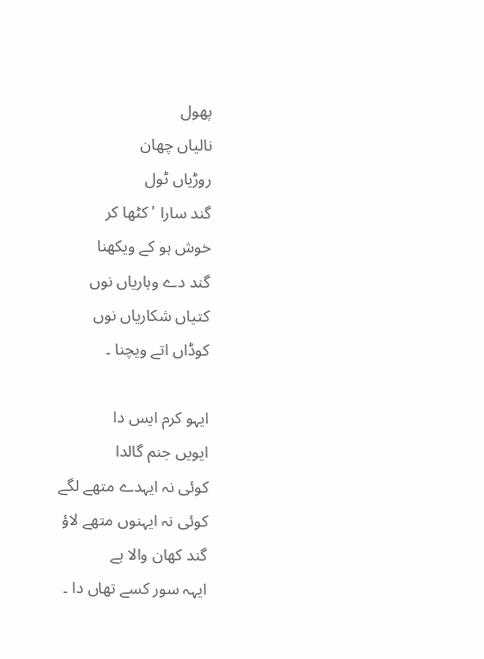پھول
نالیاں چھان
روڑیاں ٹول
گند سارا 'کٹھا کر
خوش ہو کے ویکھنا
گند دے وہاریاں نوں
کتیاں شکاریاں نوں
کوڈاں اتے ویچنا ۔

ایہو کرم ایس دا
ایویں جنم گالدا
کوئی نہ ایہدے متھے لگے
کوئی نہ ایہنوں متھے لاؤ
گند کھان والا ہے
ایہہ سور کسے تھاں دا ۔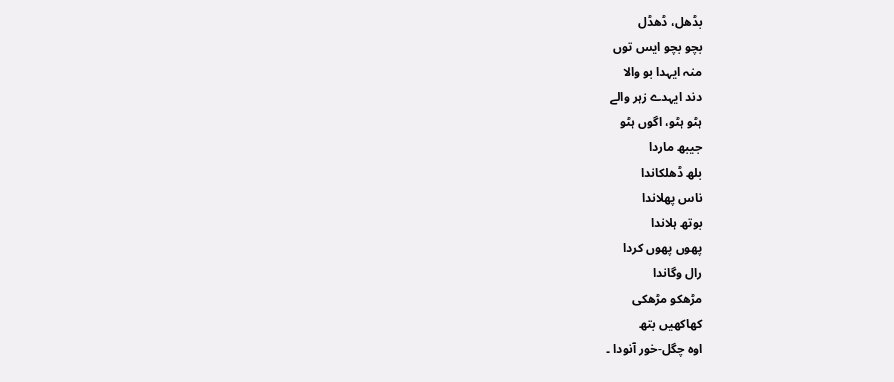بڈھل، ڈھڈل
بچو بچو ایس توں
منہ ایہدا بو والا
دند ایہدے زہر والے
ہٹو ہٹو، اگوں ہٹو
جیبھ ماردا
بلھ ڈھلکاندا
ناس پھلاندا
بوتھ ہلاندا
پھوں پھوں کردا
رال وگاندا
مڑھکو مڑھکی
کھاکھیں بتھ
اوہ چگل-خور آنودا ۔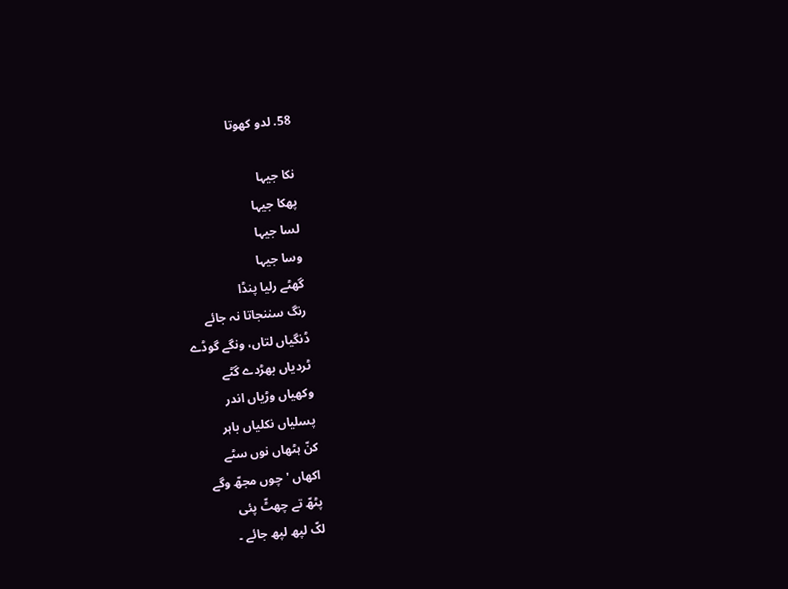58. لدو کھوتا

نکا جیہا
پھکا جیہا
لسا جیہا
وسا جیہا
گھٹے رلیا پنڈا
رنگ سننجاتا نہ جائے
ڈنگیاں لتاں، ونگے گوڈے
ٹردیاں بھڑدے گٹے
وکھیاں وڑیاں اندر
پسلیاں نکلیاں باہر
کنّ ہٹھاں نوں سٹے
اکھاں 'چوں مجھّ وگے
پٹھّ تے چھٹّ پئی
لکّ لپھ لپھ جائے ۔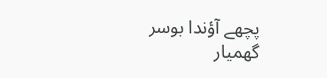پچھے آؤندا بوسر گھمیار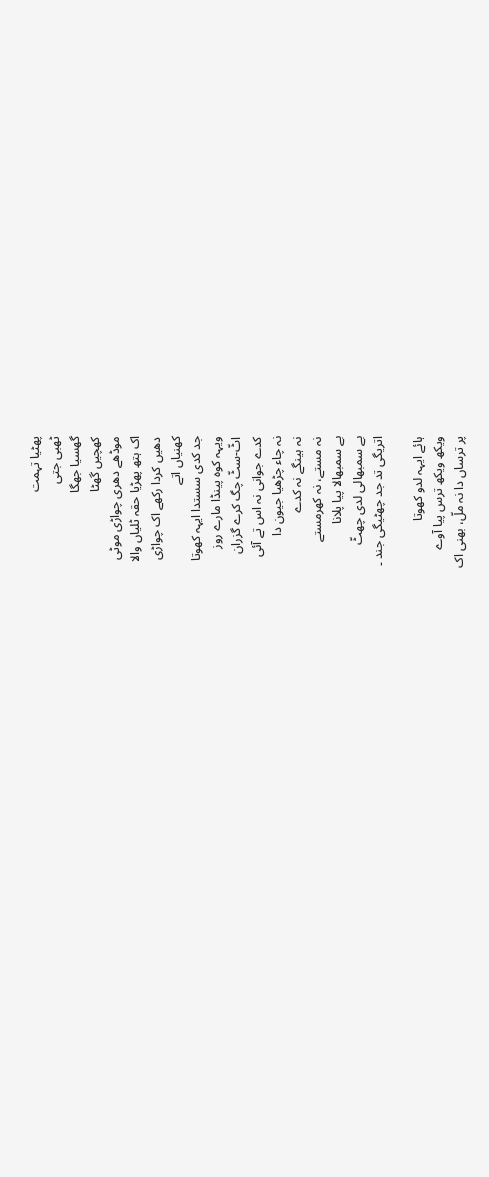پھٹیا تہمت
ٹھبی جتی
گھسیا جھگا
کھچیں گھٹا
موڈھے دھری چواڑی موٹی
اک ہتھ پھڑیا حقہ ٹلیاں والا
دھیں کردا رکھے اک چواڑی
کھنیاں اتے
جد کدی سستدا ایہہ کھوتا
ویہہ کوہ پینڈا مارے روز
اٹّ-سٹّ چگ کرے گزران
کدے جوانی نہ اس تے آئی
نہ چاء چڑھیا جیون دا
نہ ہینگے نہ کدے
نہ مستے، نہ کھرمستے
بے سمبھالا پیا پلانا
بے سمبھالی لدی چھٹّ
اتریگی تد جد چھٹیگی جند ۔

ہائے ایہہ لدو کھوتا
ویکھ ویکھ ترس پیا آوے
پر ترساں دا نہ ملّ، بھنی اک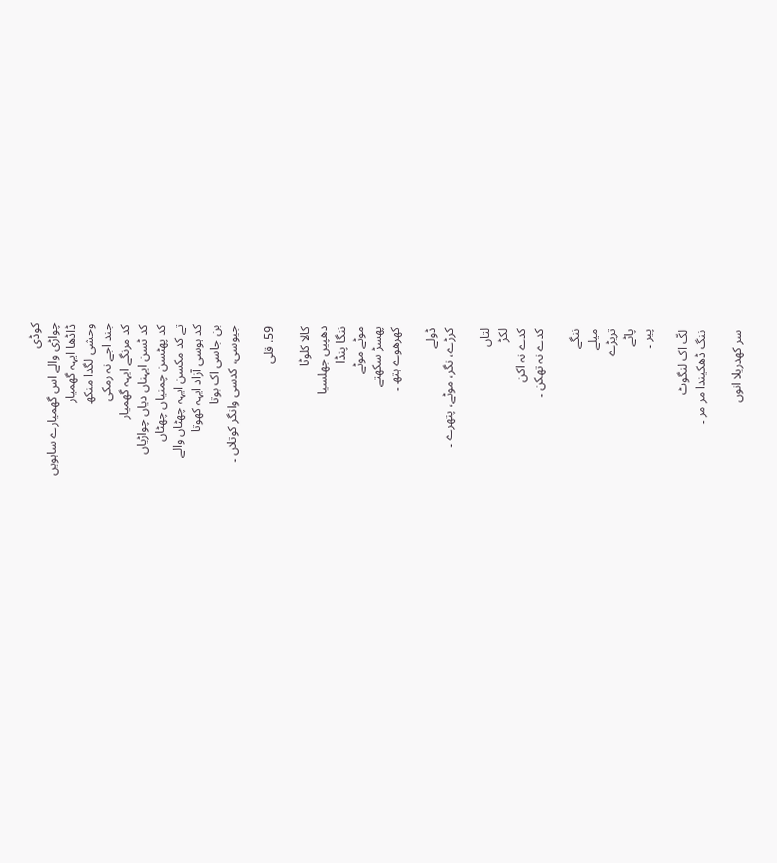کوڈی
چواڑی والے اس گھمیارے ساہویں
ڈاڈھا ایہہ گھمیار
وحشی لگدا منکھ
جند اجے نہ رمکی
کد مرنگے ایہہ گھمیار
کد ٹسن ایہناں دیاں چواڑیاں
کد پھٹسن چمنیاں چھٹاں
تے کد مکسن ایہہ چھٹاں والے
کد ہوسی آزاد ایہہ کھوتا
بن جاسی اک بوتا
جیوسی، کدسی وانگر کوتلاں ۔

59. قلی

کالا کلوٹا
دھپیں جھلسیا
ننگا پنڈا
موٹے موٹے
پھسڑ سکھتے
کھرھوے ہتھ ۔

ڈولے
کرڑے، نگر، موٹے، پتھرے ۔

لتاں
لکڑ
کدے نہ اکن
کدے نہ تھکن ۔

ننگے
میلے
تریڑے
پاٹے
پیر ۔

لکّ اک لنگوٹ
ننگ ڈھکیندا مر مر ۔

سر کھدریلا انوں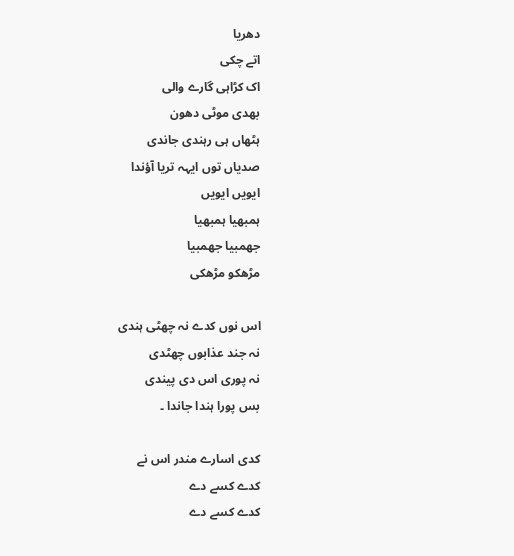دھریا
اتے چکی
اک کڑاہی گارے والی
بھدی موٹی دھون
ہٹھاں ہی رہندی جاندی
صدیاں توں ایہہ تریا آؤندا
ایویں ایویں
ہمبھیا ہمبھیا
جھمبیا جھمبیا
مڑھکو مڑھکی

اس نوں کدے نہ چھٹی ہندی
نہ جند عذابوں چھٹدی
نہ پوری اس دی پیندی
بس پورا ہندا جاندا ۔

کدی اسارے مندر اس نے
کدے کسے دے
کدے کسے دے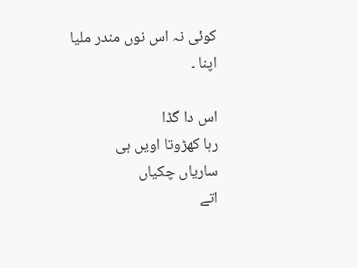کوئی نہ اس نوں مندر ملیا اپنا ۔

اس دا گڈا
رہا کھڑوتا اویں ہی
ساریاں چکیاں
اتے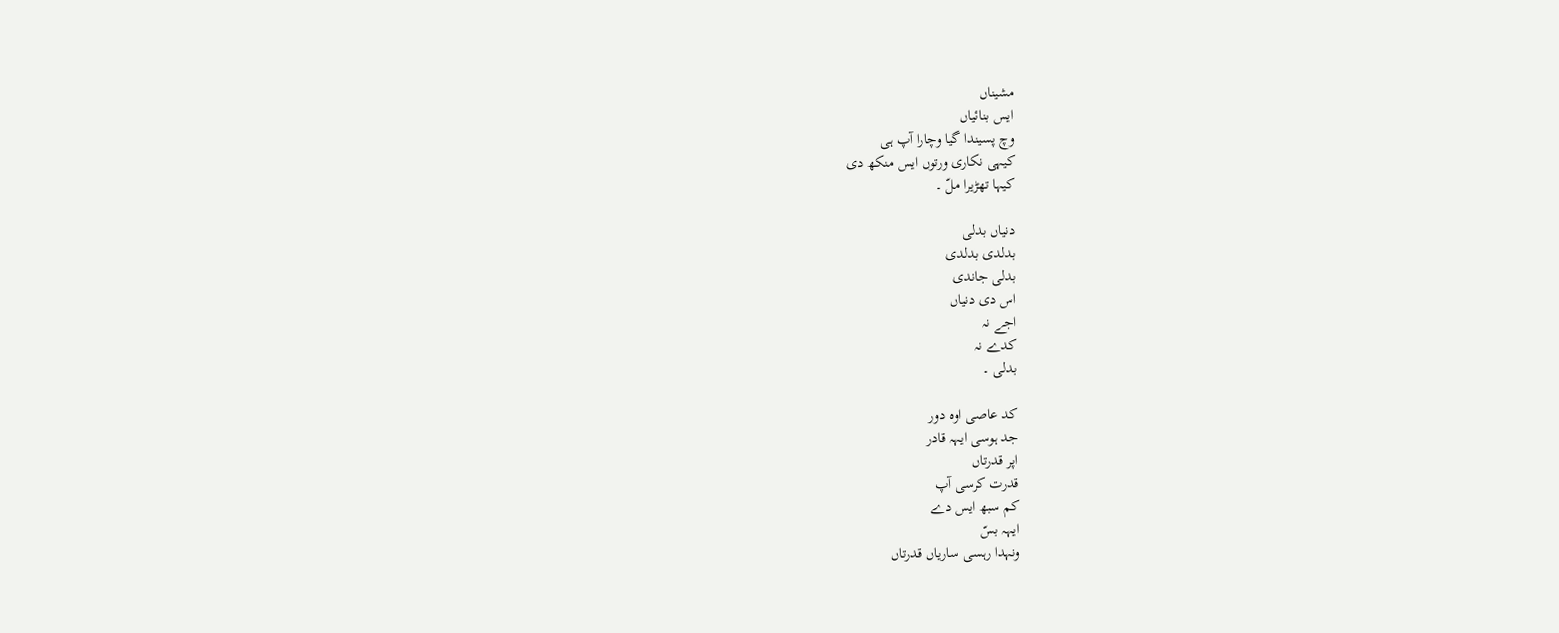مشیناں
ایس بنائیاں
وچ پسیندا گیا وچارا آپ ہی
کیہی نکاری ورتوں ایس منکھ دی
کیہا تھڑیرا ملّ ۔

دنیاں بدلی
بدلدی بدلدی
بدلی جاندی
اس دی دنیاں
اجے نہ
کدے نہ
بدلی ۔

کد عاصی اوہ دور
جد ہوسی ایہہ قادر
اپر قدرتاں
قدرت کرسی آپ
کم سبھ ایس دے
ایہہ بسّ
ونہدا رہسی ساریاں قدرتاں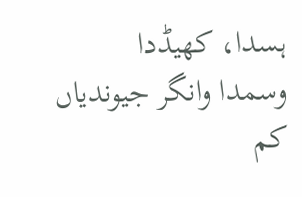ہسدا، کھیڈدا
وسمدا وانگر جیوندیاں
کم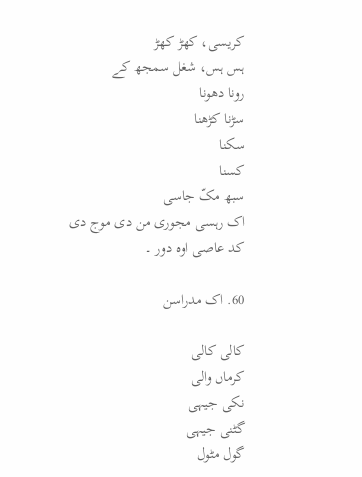کریسی، کھڑ کھڑ
ہس ہس، شغل سمجھ کے
رونا دھونا
سڑنا کڑھنا
سکنا
کسنا
سبھ مکّ جاسی
اک رہسی مجوری من دی موج دی
کد عاصی اوہ دور ۔

60. اک مدراسن

کالی کالی
کرماں والی
نکی جیہی
گٹنی جیہی
گول مٹول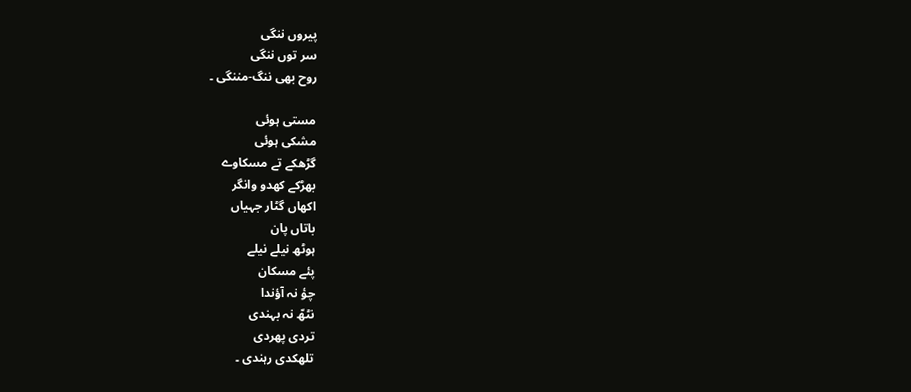پیروں ننگی
سر توں ننگی
روح بھی ننگ-مننگی ۔

مستی ہوئی
مشکی ہوئی
گڑھکے تے مسکاوے
بھڑکے کھدو وانگر
اکھاں گٹار جہیاں
باتاں پان
ہوٹھ نیلے نیلے
پئے مسکان
چؤ نہ آؤندا
نٹھّ نہ بہندی
تردی پھردی
تلھکدی رہندی ۔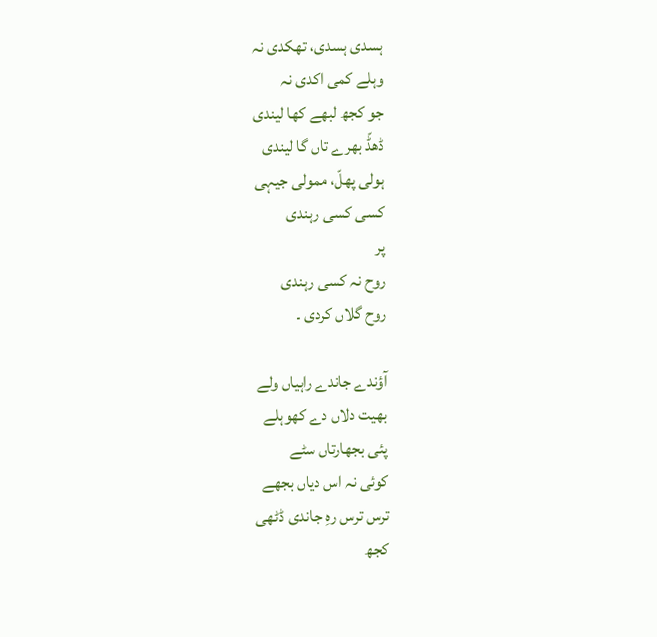ہسدی ہسدی، تھکدی نہ
وہلے کمی اکدی نہ
جو کجھ لبھے کھا لیندی
ڈھڈّ بھرے تاں گا لیندی
ہولی پھلّ، ممولی جیہی
کسی کسی رہندی
پر
روح نہ کسی رہندی
روح گلاں کردی ۔

آؤندے جاندے راہیاں ولے
بھیت دلاں دے کھوہلے
پئی بجھارتاں سٹے
کوئی نہ اس دیاں بجھے
ترس ترس رہِ جاندی ڈٹھی
کجھ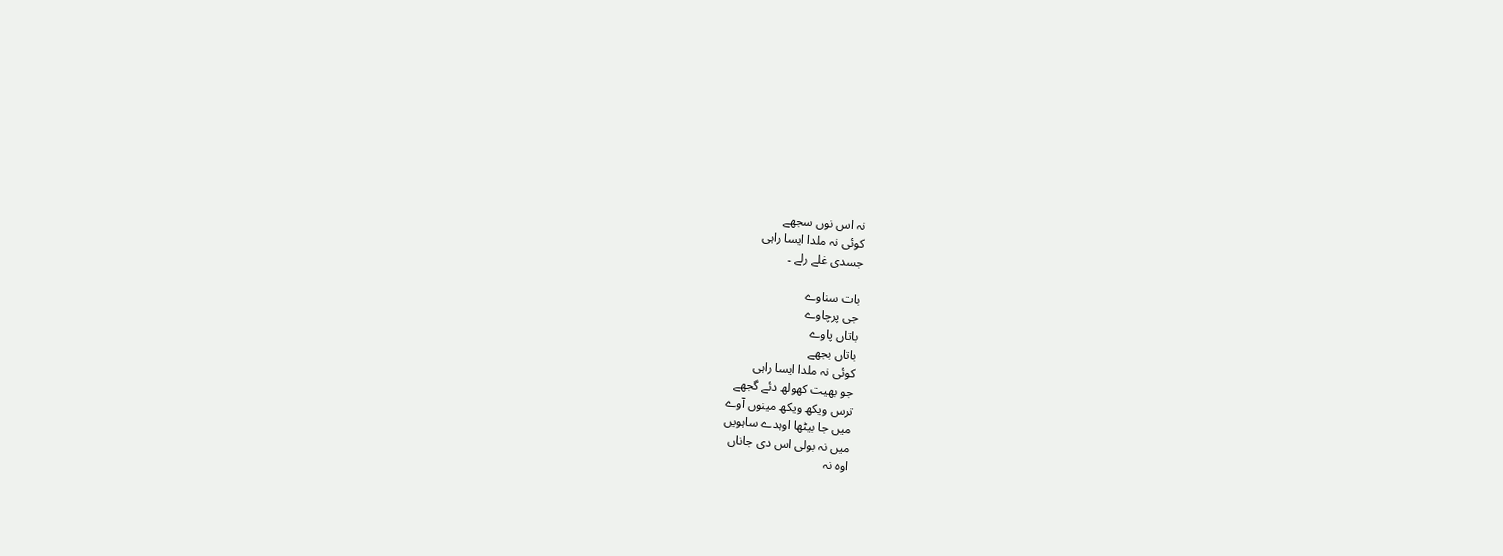نہ اس نوں سجھے
کوئی نہ ملدا ایسا راہی
جسدی غلے رلے ۔

بات سناوے
جی پرچاوے
باتاں پاوے
باتاں بجھے
کوئی نہ ملدا ایسا راہی
جو بھیت کھولھ دئے گجھے
ترس ویکھ ویکھ مینوں آوے
میں جا بیٹھا اوہدے ساہویں
میں نہ بولی اس دی جاناں
اوہ نہ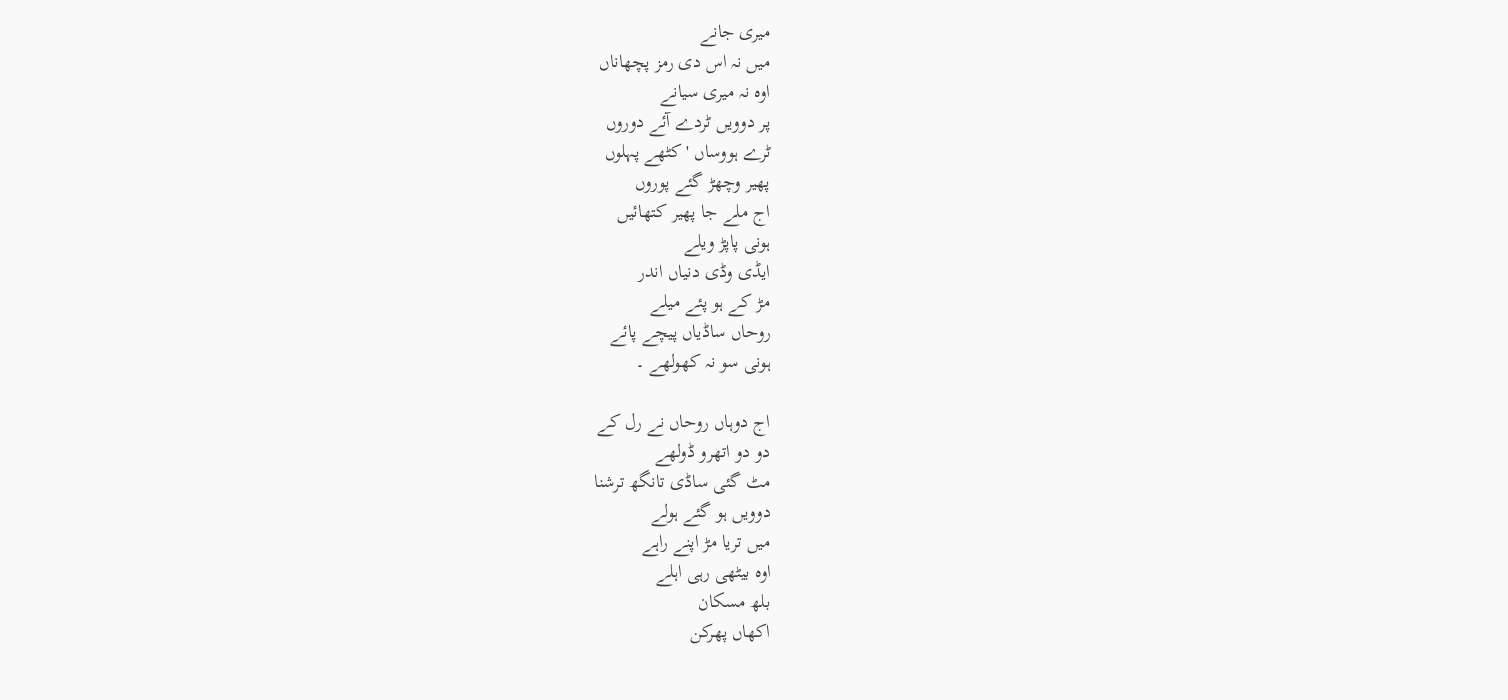میری جانے
میں نہ اس دی رمز پچھاناں
اوہ نہ میری سیانے
پر دوویں ٹردے آئے دوروں
ٹرے ہووساں 'کٹھے پہلوں
پھیر وچھڑ گئے پوروں
اج ملے جا پھیر کتھائیں
ہونی پاپڑ ویلے
ایڈی وڈی دنیاں اندر
مڑ کے ہو پئے میلے
روحاں ساڈیاں پیچے پائے
ہونی سو نہ کھولھے ۔

اج دوہاں روحاں نے رل کے
دو دو اتھرو ڈولھے
مٹ گئی ساڈی تانگھ ترشنا
دوویں ہو گئے ہولے
میں تریا مڑ اپنے راہے
اوہ بیٹھی رہی اہلے
بلھ مسکان
اکھاں پھرکن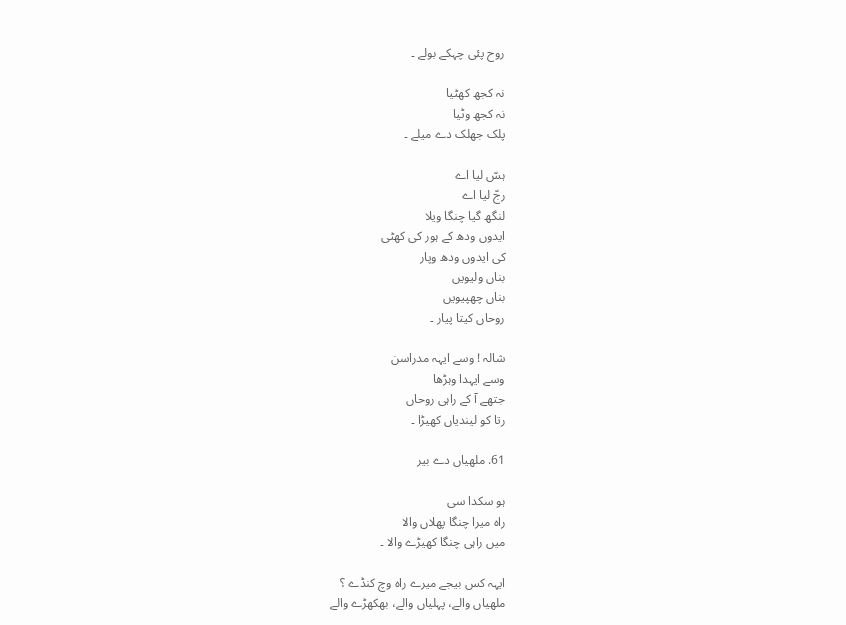روح پئی چہکے بولے ۔

نہ کجھ کھٹیا
نہ کجھ وٹیا
پلک جھلک دے میلے ۔

ہسّ لیا اے
رجّ لیا اے
لنگھ گیا چنگا ویلا
ایدوں ودھ کے ہور کی کھٹی
کی ایدوں ودھ وپار
بناں ولیویں
بناں چھپیویں
روحاں کیتا پیار ۔

شالہ ! وسے ایہہ مدراسن
وسے ایہدا وہڑھا
جتھے آ کے راہی روحاں
رتا کو لیندیاں کھیڑا ۔

61. ملھیاں دے بیر

ہو سکدا سی
راہ میرا چنگا پھلاں والا
میں راہی چنگا کھیڑے والا ۔

ایہہ کس بیجے میرے راہ وچ کنڈے ؟
ملھیاں والے، پہلیاں والے، بھکھڑے والے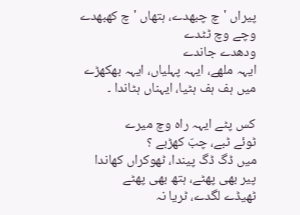پیراں 'چ چبھدے، ہتھاں 'چ کھبھدے
وچے وچ ٹٹدے
ودھدے جاندے
ایہہ ملھے، ایہہ پہلیاں، ایہہ بھکھڑے
میں ہف ہف ہٹیا، ایہناں ہٹاندا ۔

کس پٹے ایہہ راہ وچ میرے
ٹوئے ٹبے، چبّ کھڑبے ؟
میں ڈگ ڈگ پیندا، ٹھوکراں کھاندا
پیر بھی پھٹے، ہتھ بھی پھٹے
ٹھیڈے لگدے، ٹریا نہ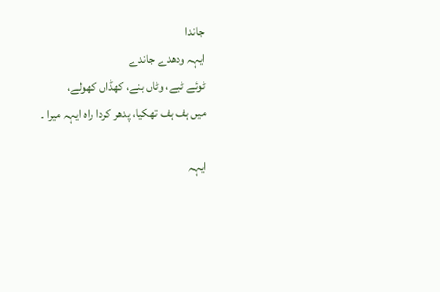جاندا
ایہہ ودھدے جاندے
ٹوئے ٹبے، وٹاں بنے، کھڈاں کھولے،
میں ہف ہف تھکیا، پدھر کردا راہ ایہہ میرا ۔

ایہہ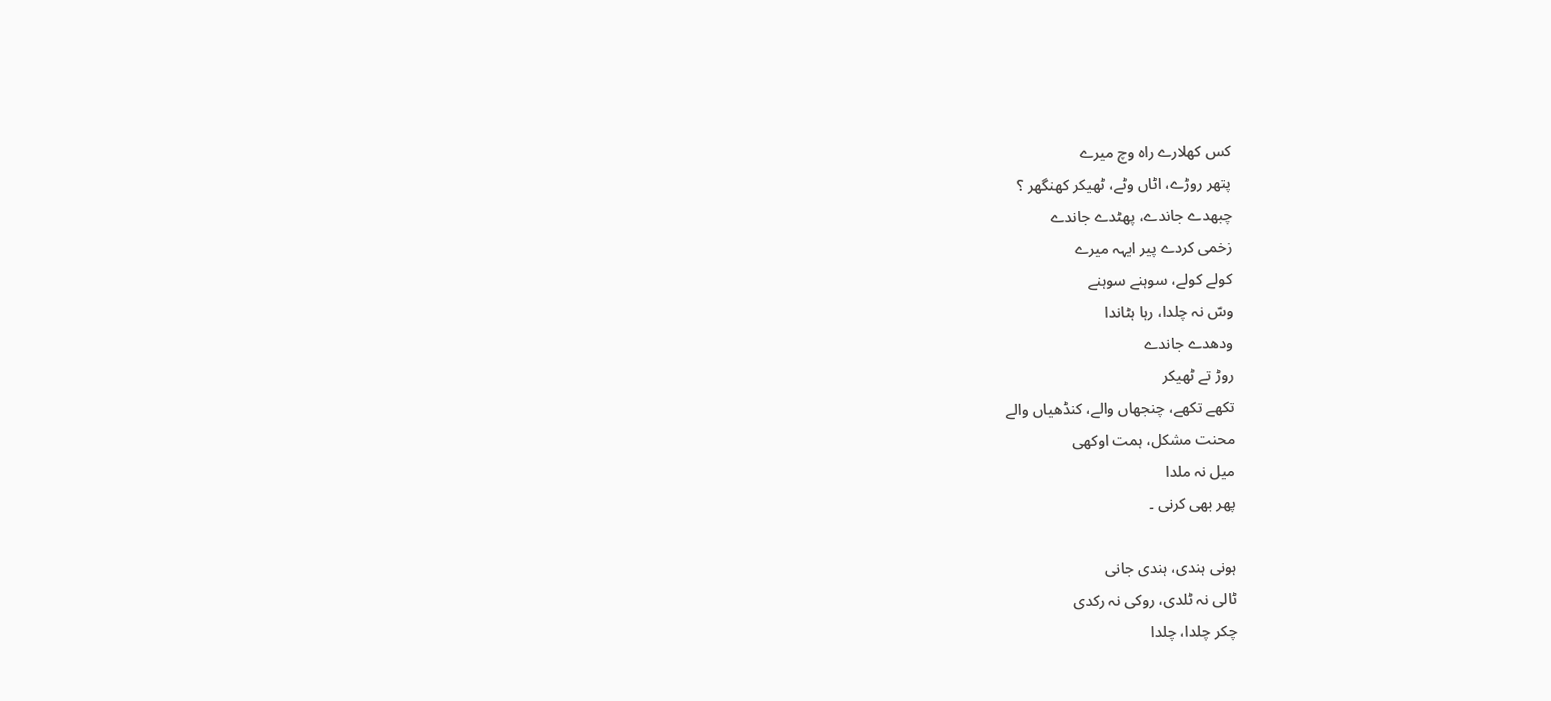کس کھلارے راہ وچ میرے
پتھر روڑے، اٹاں وٹے، ٹھیکر کھنگھر ؟
چبھدے جاندے، پھٹدے جاندے
زخمی کردے پیر ایہہ میرے
کولے کولے، سوہنے سوہنے
وسّ نہ چلدا، رہا ہٹاندا
ودھدے جاندے
روڑ تے ٹھیکر
تکھے تکھے، چنجھاں والے، کنڈھیاں والے
محنت مشکل، ہمت اوکھی
میل نہ ملدا
پھر بھی کرنی ۔

ہونی ہندی، ہندی جانی
ٹالی نہ ٹلدی، روکی نہ رکدی
چکر چلدا، چلدا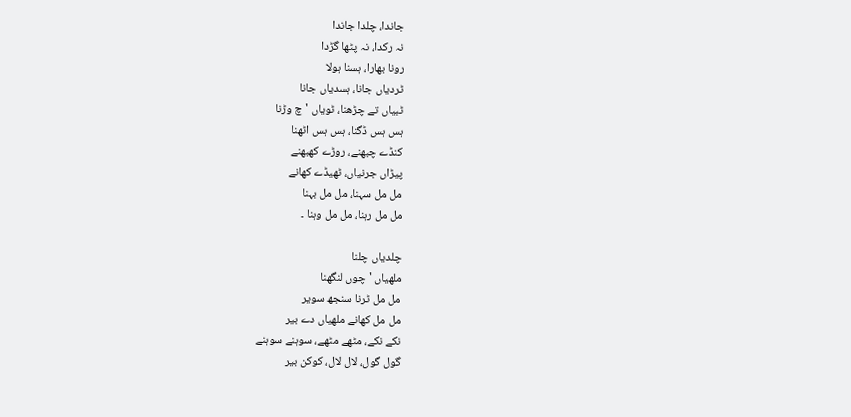جاندا، چلدا جاندا
نہ رکدا، نہ پٹھا گڑدا
رونا بھارا، ہسنا ہولا
ٹردیاں جانا، ہسدیاں جانا
ٹبیاں تے چڑھنا، ٹویاں 'چ وڑنا
ہس ہس ڈگنا، ہس ہس اٹھنا
کنڈے چبھنے، روڑے کھبھنے
پیڑاں جرنیاں، ٹھیڈے کھانے
مل مل سہنا، مل مل بہنا
مل مل رہنا، مل مل وہنا ۔

چلدیاں چلنا
ملھیاں 'چوں لنگھنا
مل مل ٹرنا سنجھ سویر
مل مل کھانے ملھیاں دے بیر
نکے نکے، مٹھے مٹھے، سوہنے سوہنے
گول گول، لال لال، کوکن بیر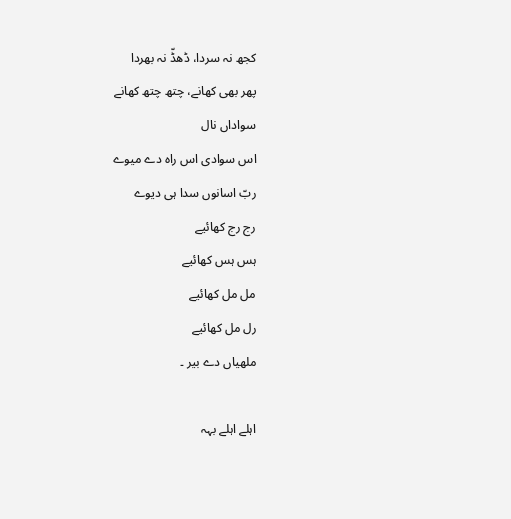کجھ نہ سردا، ڈھڈّ نہ بھردا
پھر بھی کھانے، چتھ چتھ کھانے
سواداں نال
اس سوادی اس راہ دے میوے
ربّ اسانوں سدا ہی دیوے
رج رج کھائیے
ہس ہس کھائیے
مل مل کھائیے
رل مل کھائیے
ملھیاں دے بیر ۔

اہلے اہلے بہہ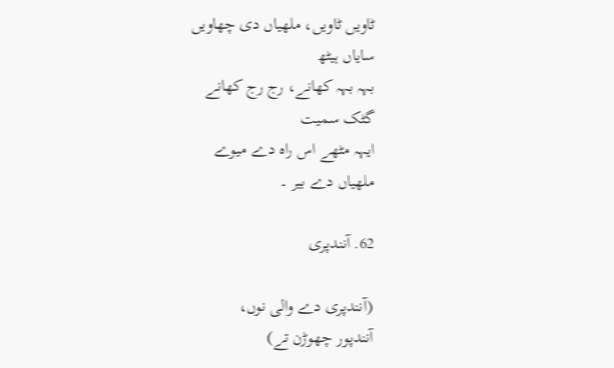ٹاویں ٹاویں، ملھیاں دی چھاویں
سایاں ہیٹھ
بہہ بہہ کھانے، رج رج کھانے
گٹک سمیت
ایہہ مٹھے اس راہ دے میوے
ملھیاں دے بیر ۔

62. آنندپری

(آنندپری دے والی نوں،
آنندپور چھوڑن تے)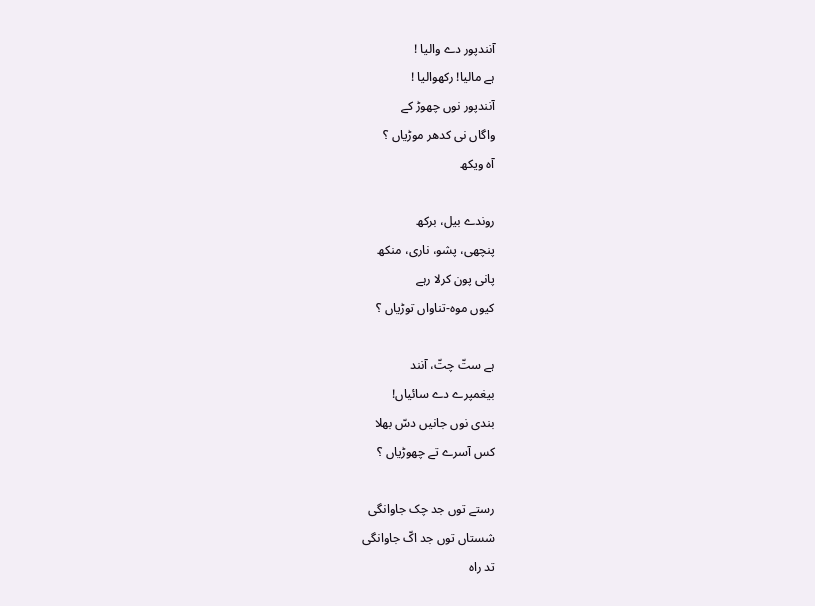آنندپور دے والیا !
ہے مالیا! رکھوالیا !
آنندپور نوں چھوڑ کے
واگاں نی کدھر موڑیاں ؟
آہ ویکھ

روندے بیل، برکھ
پنچھی، پشو، ناری، منکھ
پانی پون کرلا رہے
کیوں موہ-تناواں توڑیاں ؟

ہے ستّ چتّ، آنند
بیغمپرے دے سائیاں!
بندی نوں جانیں دسّ بھلا
کس آسرے تے چھوڑیاں ؟

رستے توں جد چک جاوانگی
شستاں توں جد اکّ جاوانگی
تد راہ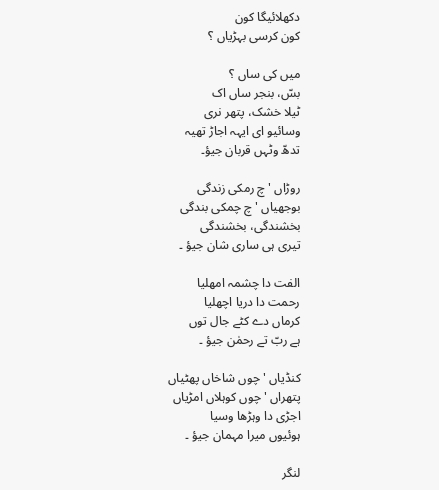دکھلائیگا کون
کون کرسی بہڑیاں ؟

میں کی ساں ؟
بسّ، بنجر ساں اک
ٹیلا خشک، پتھر نری
وسائیو ای ایہہ اجاڑ تھیہ
تدھّ وٹہں قربان جیؤ۔

روڑاں 'چ رمکی زندگی
بوجھیاں 'چ چمکی بندگی
بخشندگی، بخشندگی
تیری ہی ساری شان جیؤ ۔

الفت دا چشمہ امھلیا
رحمت دا دریا اچھلیا
کرماں دے کٹے جال توں
ہے ربّ تے رحمٰن جیؤ ۔

کنڈیاں 'چوں شاخاں پھٹیاں
پتھراں 'چوں کوہلاں امڑیاں
اجڑی دا وہڑھا وسیا
ہوئیوں میرا مہمان جیؤ ۔

لنگر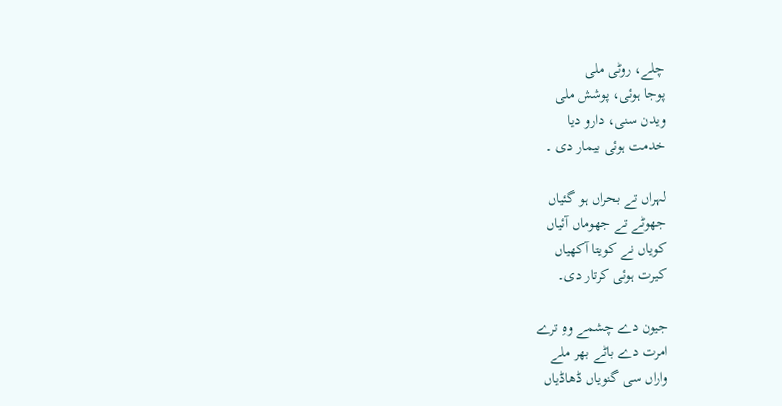چلے، روٹی ملی
پوجا ہوئی، پوشش ملی
ویدن سنی، دارو دیا
خدمت ہوئی بیمار دی ۔

لہراں تے بحراں ہو گئیاں
جھوٹے تے جھوماں آئیاں
کویاں نے کویتا آکھیاں
کیرت ہوئی کرتار دی۔

جیون دے چشمے وہِ ترے
امرت دے باٹے بھر ملے
واراں سی گنویاں ڈھاڈیاں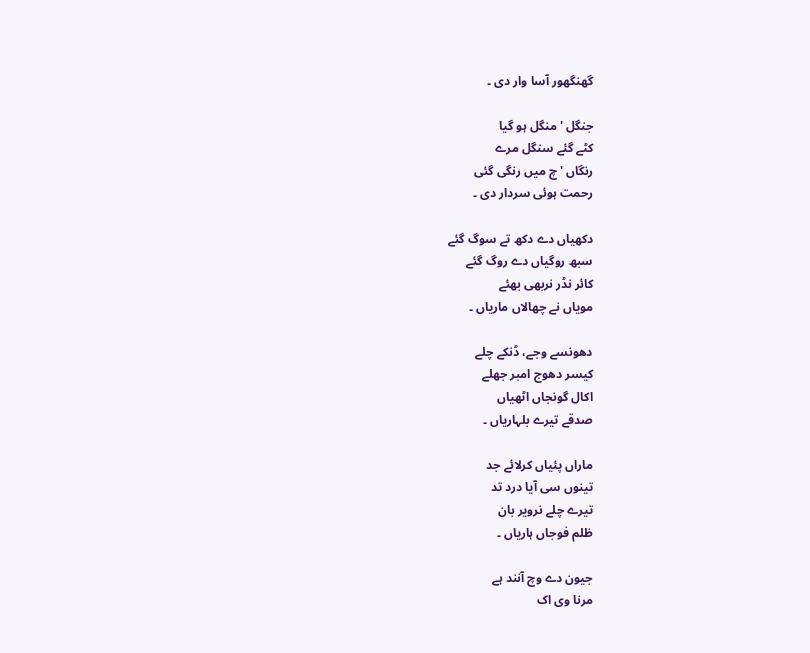گھنگھور آسا وار دی ۔

جنگل 'منگل ہو گیا
کٹے گئے سنگل مرے
رنگاں 'چ میں رنگی گئی
رحمت ہوئی سردار دی ۔

دکھیاں دے دکھ تے سوگ گئے
سبھ روگیاں دے روگ گئے
کائر نڈر نربھی بھئے
مویاں نے چھالاں ماریاں ۔

دھونسے وجے، ڈنکے چلے
کیسر دھوج امبر جھلے
اکال گونجاں اٹھیاں
صدقے تیرے بلہاریاں ۔

ماراں پئیاں کرلائے جد
تینوں سی آیا درد تد
تیرے چلے نرویر بان
ظلم فوجاں ہاریاں ۔

جیون دے وچ آنند ہے
مرنا وی اک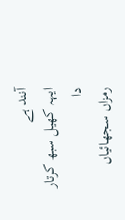آنند ہے
ایہہ کھیل سبھ کرتار دا
رمزاں سجھائیاں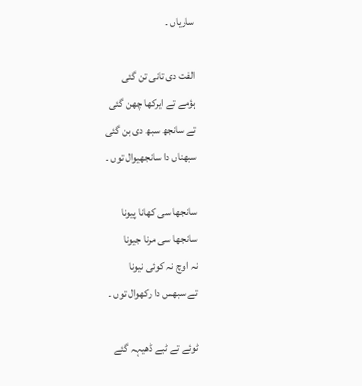ساریاں ۔

الفت دی تانی تن گئی
ہؤمے تے ایرکھا چھن گئی
تے سانجھ سبھ دی بن گئی
سبھناں دا سانجھیوال توں ۔

سانجھا سی کھانا پیونا
سانجھا سی مرنا جیونا
نہ اوچ نہ کوئی نیونا
تے سبھس دا رکھوال توں ۔

ٹوئے تے ٹبے ڈھیہہ گئے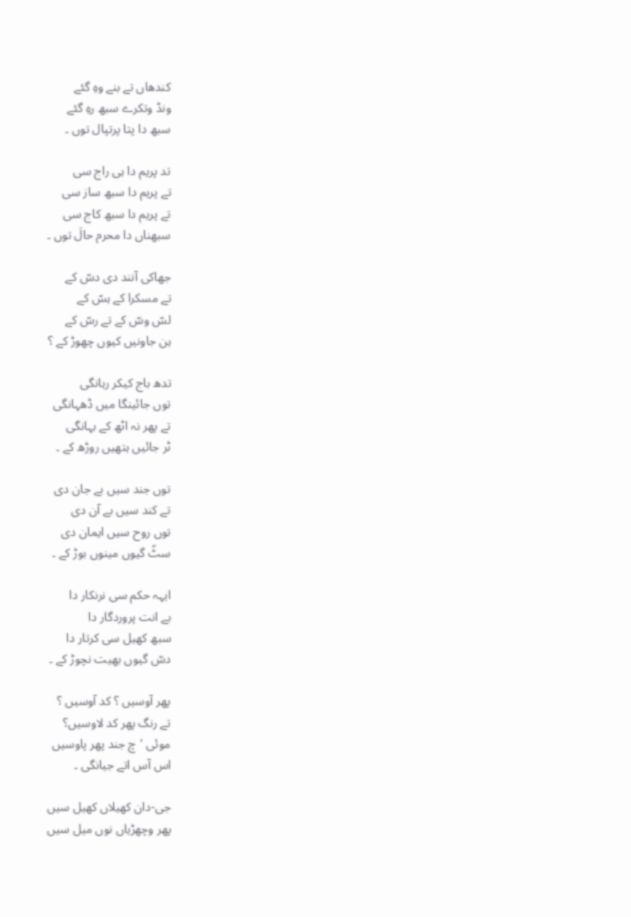کندھاں تے بنے وہِ گئے
ونڈ وتکرے سبھ رہِ گئے
سبھ دا پتا پرتپال توں ۔

تد پریم دا ہی راج سی
تے پریم دا سبھ ساز سی
تے پریم دا سبھ کاج سی
سبھناں دا محرم حالَ توں ۔

جھاکی آنند دی دسّ کے
تے مسکرا کے ہسّ کے
لسّ وسّ کے تے رسّ کے
ہن جاونیں کیوں چھوڑ کے ؟

تدھ باج کیکر رہانگی
توں جائینگا میں ڈھہانگی
تے پھر نہ اٹھ کے بہانگی
ٹر جائیں ہتھیں روڑھ کے ۔

توں جند سیں بے جان دی
تے کند سیں بے آن دی
توں روح سیں ایمان دی
سٹّ گیوں مینوں بوڑ کے ۔

ایہہ حکم سی نرنکار دا
بے انت پروردگار دا
سبھ کھیل سی کرتار دا
دسّ گیوں بھیت نچوڑ کے ۔

پھر آوسیں ؟ کد آوسیں ؟
تے رنگ پھر کد لاوسیں؟
موئی 'چ جند پھر پاوسیں
اس آس اتے جیانگی ۔

جی-دان کھیلاں کھیل سیں
پھر وچھڑیاں نوں میل سیں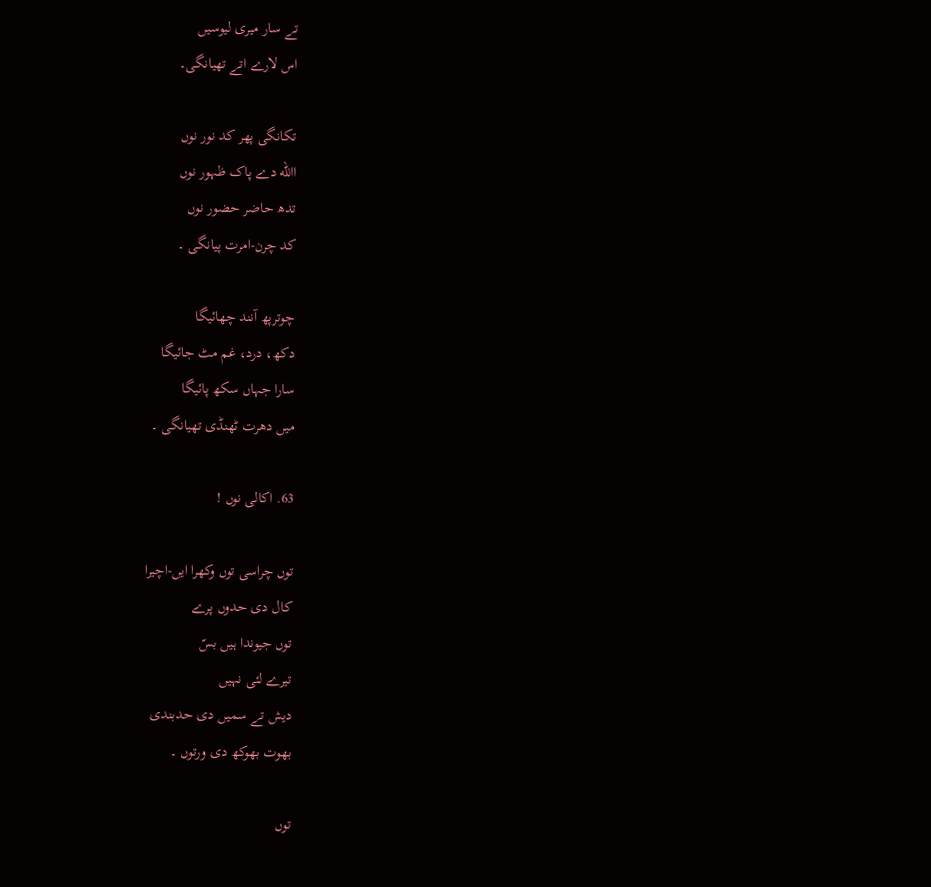تے سار میری لیوسیں
اس لارے اتے تھیانگی۔

تکانگی پھر کد نور نوں
االله دے پاک ظہور نوں
تدھ حاضر حضور نوں
کد چرن-امرت پیانگی ۔

چوترپھ آنند چھائیگا
دکھ، درد، غم مٹ جائیگا
سارا جہاں سکھ پائیگا
میں دھرت ٹھنڈی تھیانگی ۔

63. اکالی نوں !

توں چراسی توں وکھرا ایں-اچیرا
کال دی حدوں پرے
توں جیوندا ہیں بسّ
تیرے لئی نہیں
دیش تے سمیں دی حدبندی
بھوت بھوکھ دی ورتوں ۔

توں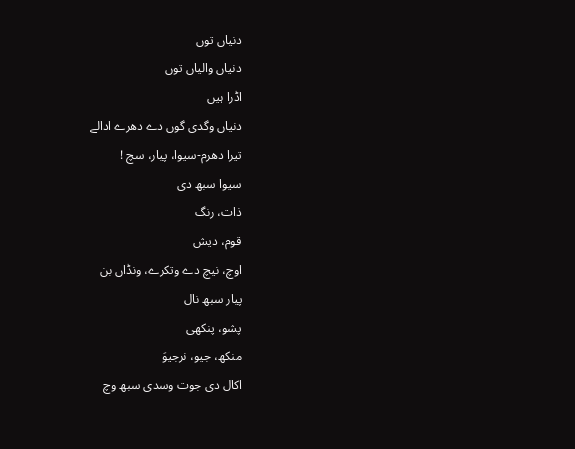دنیاں توں
دنیاں والیاں توں
اڈرا ہیں
دنیاں وگدی گوں دے دھرے ادالے
تیرا دھرم-سیوا، پیار، سچ !
سیوا سبھ دی
ذات، رنگ
قوم، دیش
اوچ، نیچ دے وتکرے، ونڈاں بن
پیار سبھ نال
پشو، پنکھی
منکھ، جیو، نرجیوَ
اکال دی جوت وسدی سبھ وچ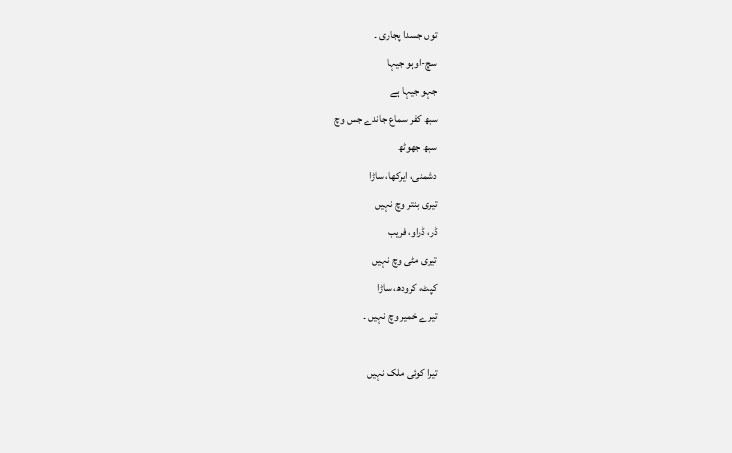توں جسدا پجاری ۔
سچ-اوہو جیہا
جہو جیہا ہے
سبھ کفر سماع جاندے جس وچ
سبھ جھوٹھ
دشمنی، ایرکھا، ساڑا
تیری بنتر وچ نہیں
ڈر، ڈراو، فریب
تیری مٹی وچ نہیں
کپٹ، کرودھ، ساڑا
تیرے خمیر وچ نہیں ۔

تیرا کوئی ملک نہیں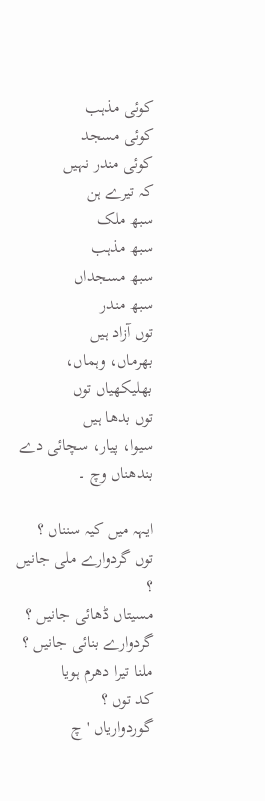کوئی مذہب
کوئی مسجد
کوئی مندر نہیں
کہ تیرے ہن
سبھ ملک
سبھ مذہب
سبھ مسجداں
سبھ مندر
توں آزاد ہیں
بھرماں، وہماں، بھلیکھیاں توں
توں بدھا ہیں
سیوا، پیار، سچائی دے بندھناں وچ ۔

ایہہ میں کیہ سنناں ؟
توں گردوارے ملی جانیں ؟
مسیتاں ڈھائی جانیں ؟
گردوارے بنائی جانیں ؟
ملنا تیرا دھرم ہویا
کد توں ؟
گوردواریاں 'چ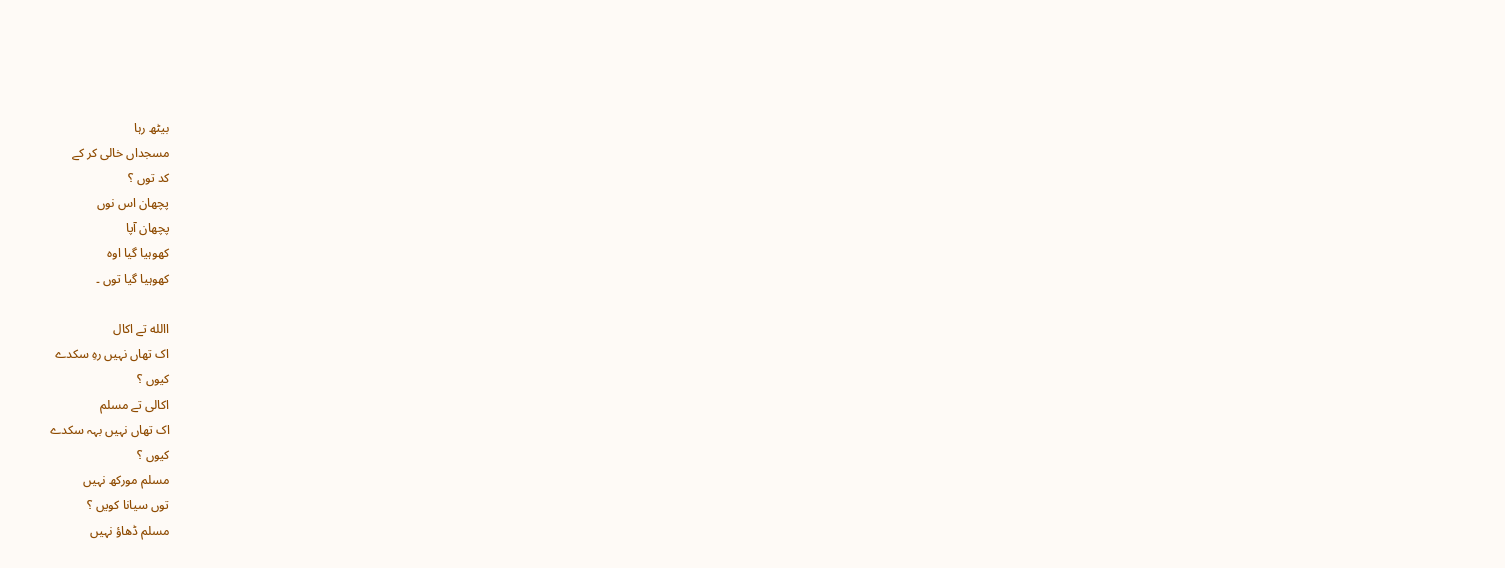بیٹھ رہا
مسجداں خالی کر کے
کد توں ؟
پچھان اس نوں
پچھان آپا
کھوہیا گیا اوہ
کھوہیا گیا توں ۔

االله تے اکال
اک تھاں نہیں رہِ سکدے
کیوں ؟
اکالی تے مسلم
اک تھاں نہیں بہہ سکدے
کیوں ؟
مسلم مورکھ نہیں
توں سیانا کویں ؟
مسلم ڈھاؤ نہیں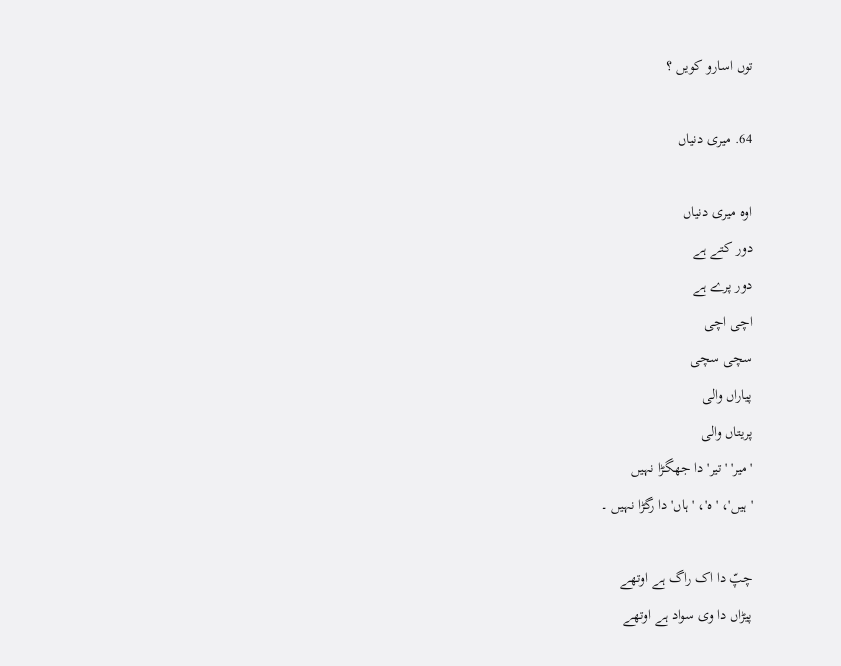توں اسارو کویں ؟

64. میری دنیاں

اوہ میری دنیاں
دور کتے ہے
دور پرے ہے
اچی اچی
سچی سچی
پیاراں والی
پریتاں والی
'میر' 'تیر' دا جھگڑا نہیں
'ہیں'، 'ہ'، 'ہاں' دا رگڑا نہیں ۔

چپّ دا اک راگ ہے اوتھے
پیڑاں دا وی سواد ہے اوتھے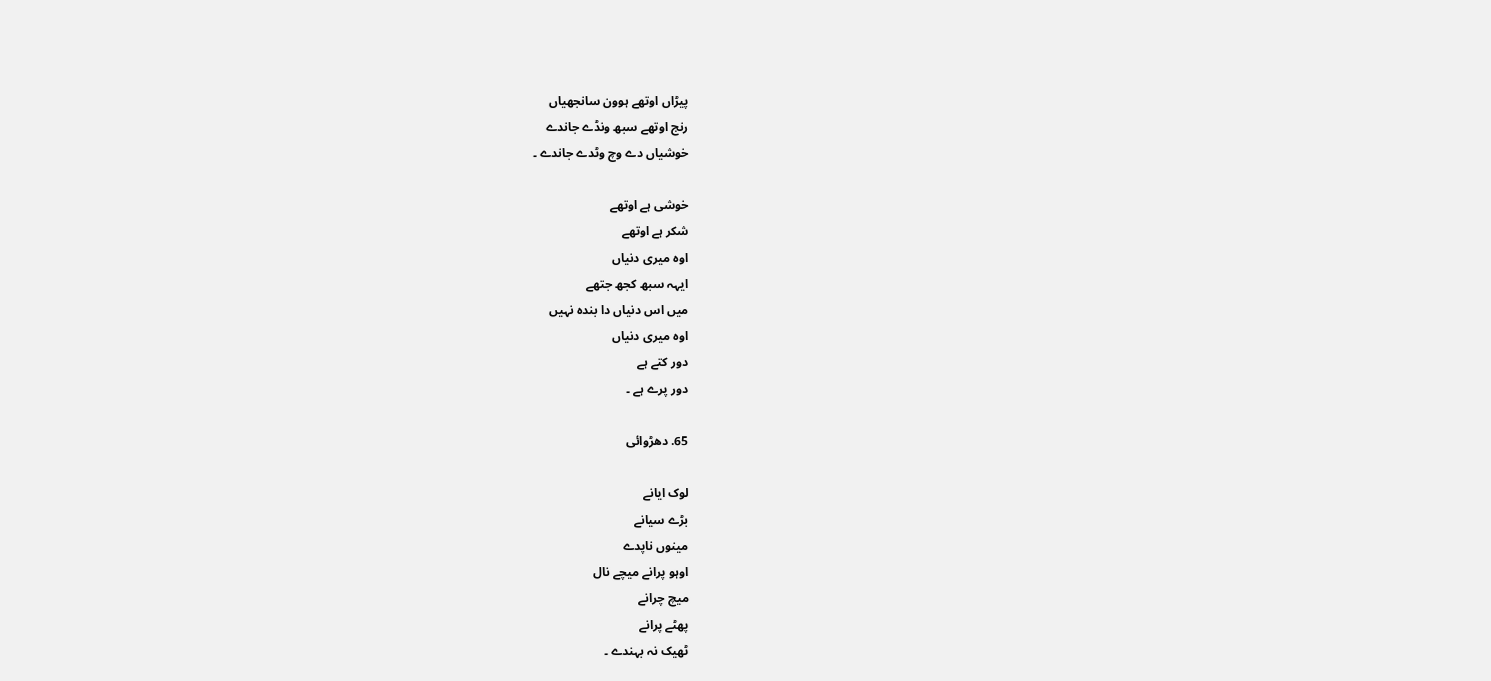پیڑاں اوتھے ہوون سانجھیاں
رنج اوتھے سبھ ونڈے جاندے
خوشیاں دے وچ وٹدے جاندے ۔

خوشی ہے اوتھے
شکر ہے اوتھے
اوہ میری دنیاں
ایہہ سبھ کجھ جتھے
میں اس دنیاں دا بندہ نہیں
اوہ میری دنیاں
دور کتے ہے
دور پرے ہے ۔

65. دھڑوائی

لوک ایانے
بڑے سیانے
مینوں ناپدے
اوہو پرانے میچے نال
میچ چرانے
پھٹے پرانے
ٹھیک نہ بہندے ۔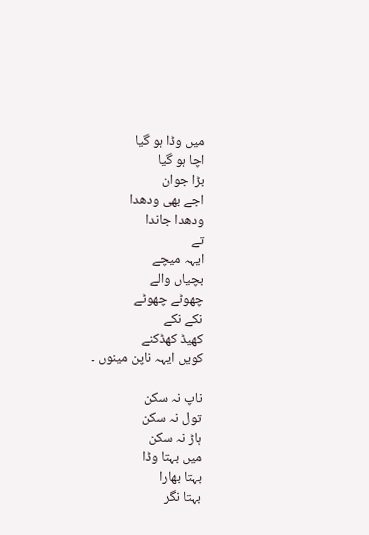میں وڈا ہو گیا
اچا ہو گیا
بڑا جوان
اجے بھی ودھدا
ودھدا جاندا
تے
ایہہ میچے
بچیاں والے
چھوٹے چھوٹے
نکے نکے
کھیڈ کھڈکنے
کویں ایہہ ناپن مینوں ۔

ناپ نہ سکن
تول نہ سکن
ہاڑ نہ سکن
میں بہتا وڈا
بہتا بھارا
بہتا نگر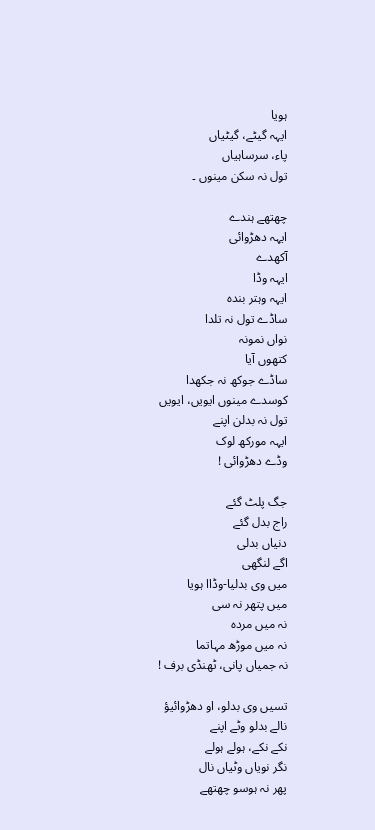ہویا
ایہہ گیٹے، گیٹیاں
پاء، سرساہیاں
تول نہ سکن مینوں ۔

چھتھے ہندے
ایہہ دھڑوائی
آکھدے
ایہہ وڈا
ایہہ وہتر بندہ
ساڈے تول نہ تلدا
نواں نمونہ
کتھوں آیا
ساڈے جوکھ نہ جکھدا
کوسدے مینوں ایویں، ایویں
تول نہ بدلن اپنے
ایہہ مورکھ لوک
وڈے دھڑوائی !

جگ پلٹ گئے
راج بدل گئے
دنیاں بدلی
اگے لنگھی
میں وی بدلیا-وڈاا ہویا
میں پتھر نہ سی
نہ میں مردہ
نہ میں موڑھ مہاتما
نہ جمیاں پانی، ٹھنڈی برف !

تسیں وی بدلو، او دھڑوائیؤ
نالے بدلو وٹے اپنے
نکے نکے، ہولے ہولے
نگر نویاں وٹیاں نال
پھر نہ ہوسو چھتھے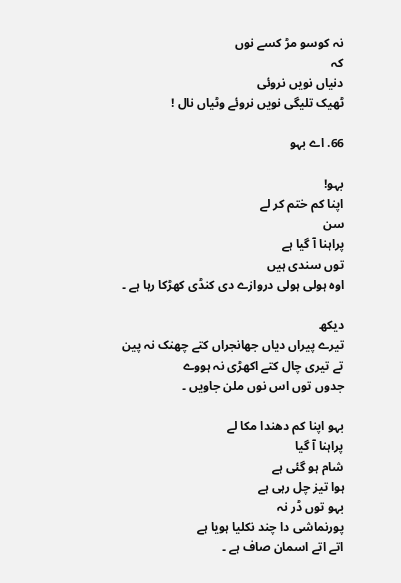نہ کوسو مڑ کسے نوں
کہ
دنیاں نویں نروئی
ٹھیک تلیگی نویں نروئے وٹیاں نال !

66. اے بہو

بہو!
اپنا کم ختم کر لے
سن
پراہنا آ گیا ہے
توں سندی ہیں
اوہ ہولی ہولی دروازے دی کنڈی کھڑکا رہا ہے ۔

دیکھ
تیرے پیراں دیاں جھانجراں کتے چھنک نہ پین
تے تیری چال کتے اکھڑی نہ ہووے
جدوں توں اس نوں ملن جاویں ۔

بہو اپنا کم دھندا مکا لے
پراہنا آ گیا
شام ہو گئی ہے
ہوا تیز چل رہی ہے
بہو توں ڈر نہ
پورنماشی دا چند نکلیا ہویا ہے
اتے اتے اسمان صاف ہے ۔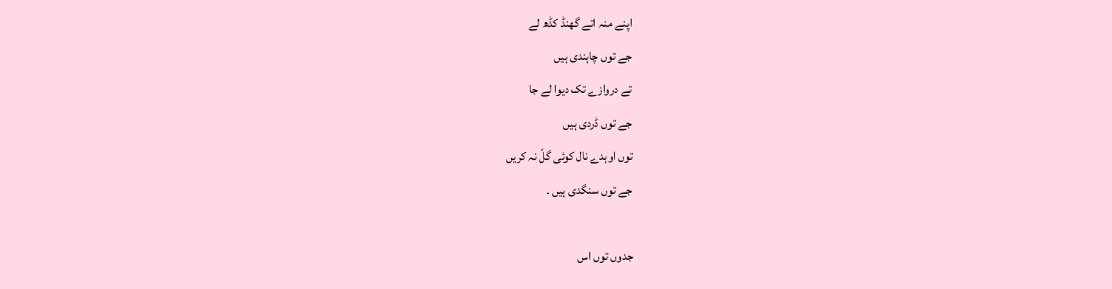اپنے منہ اتے گھنڈ کڈھ لے
جے توں چاہندی ہیں
تے دروازے تک دیوا لے جا
جے توں ڈردی ہیں
توں اوہدے نال کوئی گلّ نہ کریں
جے توں سنگدی ہیں ۔

جدوں توں اس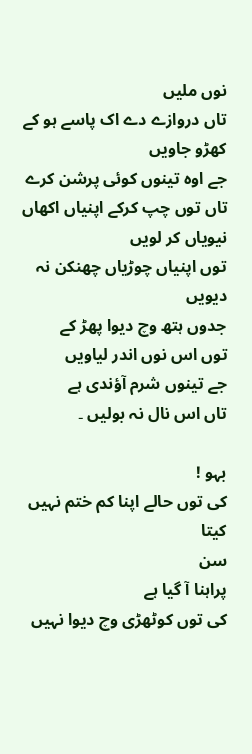نوں ملیں
تاں دروازے دے اک پاسے ہو کے کھڑو جاویں
جے اوہ تینوں کوئی پرشن کرے
تاں توں چپ کرکے اپنیاں اکھاں نیویاں کر لویں
توں اپنیاں چوڑیاں چھنکن نہ دیویں
جدوں ہتھ وچ دیوا پھڑ کے
توں اس نوں اندر لیاویں
جے تینوں شرم آؤندی ہے
تاں اس نال نہ بولیں ۔

بہو !
کی توں حالے اپنا کم ختم نہیں کیتا
سن
پراہنا آ گیا ہے
کی توں کوٹھڑی وچ دیوا نہیں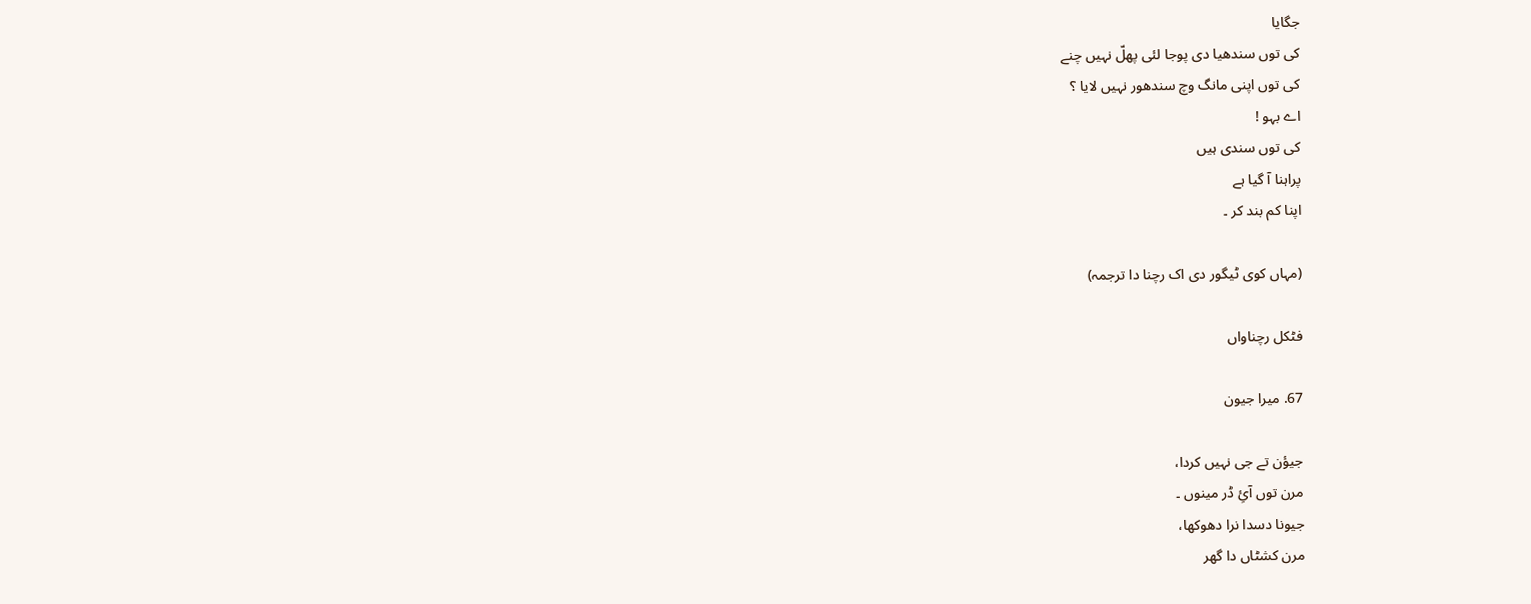جگایا
کی توں سندھیا دی پوجا لئی پھلّ نہیں چنے
کی توں اپنی مانگ وچ سندھور نہیں لایا ؟
اے بہو !
کی توں سندی ہیں
پراہنا آ گیا ہے
اپنا کم بند کر ۔

(مہاں کوی ٹیگور دی اک رچنا دا ترجمہ)

فٹکل رچناواں

67. میرا جیون

جیؤن تے جی نہیں کردا،
مرن توں آئِ ڈر مینوں ۔
جیونا دسدا نرا دھوکھا،
مرن کشٹاں دا گھر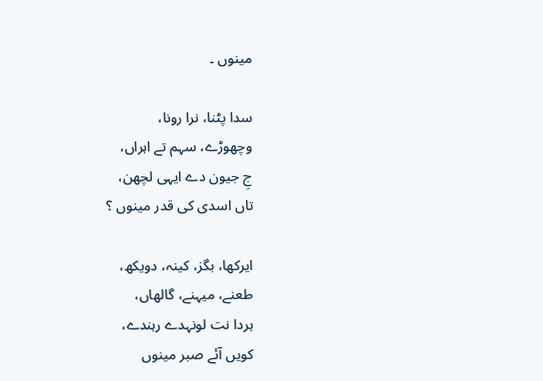مینوں ۔

سدا پٹنا، نرا رونا،
وچھوڑے، سہم تے اہراں،
جِ جیون دے ایہی لچھن،
تاں اسدی کی قدر مینوں ؟

ایرکھا، بگز، کینہ، دویکھ،
طعنے، میہنے، گالھاں،
ہردا نت لونہدے رہندے،
کویں آئے صبر مینوں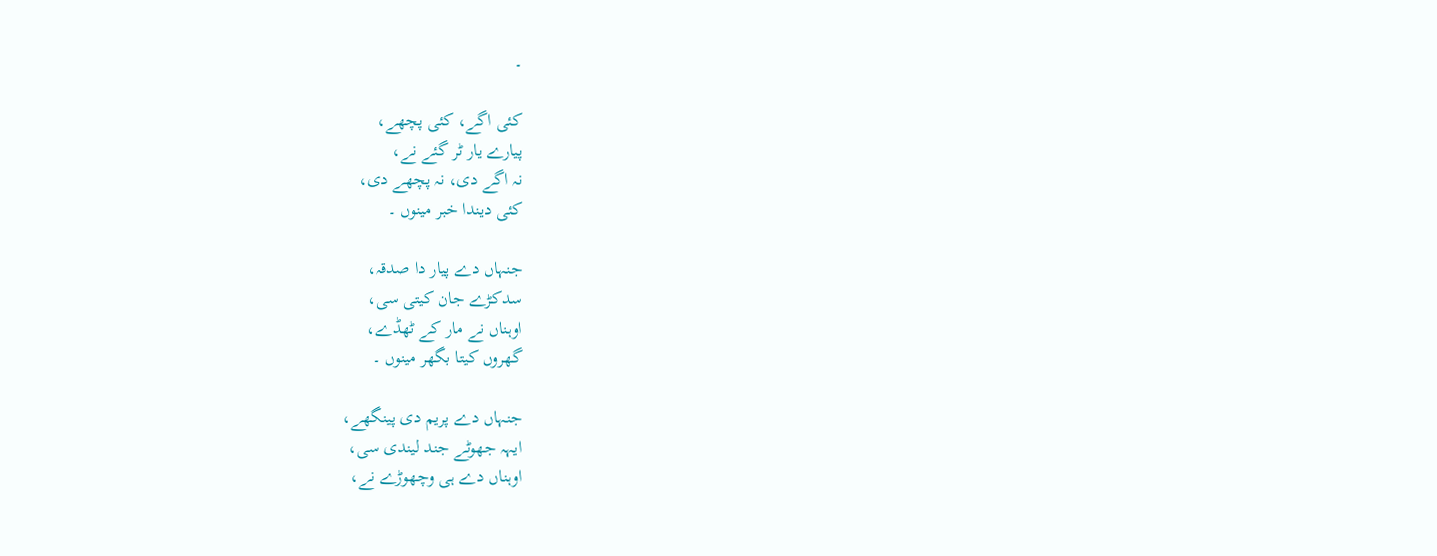۔

کئی اگے، کئی پچھے،
پیارے یار ٹر گئے نے،
نہ اگے دی، نہ پچھے دی،
کئی دیندا خبر مینوں ۔

جنہاں دے پیار دا صدقہ،
سدکڑے جان کیتی سی،
اوہناں نے مار کے ٹھڈے،
گھروں کیتا بگھر مینوں ۔

جنہاں دے پریم دی پینگھے،
ایہہ جھوٹے جند لیندی سی،
اوہناں دے ہی وچھوڑے نے،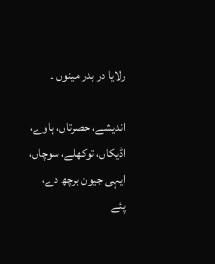رلایا در بدر مینوں ۔

اندیشے، حصرتاں، ہاوے،
اڈیکاں، توکھلے، سوچاں،
ایہی جیون برچھ دے،
پئے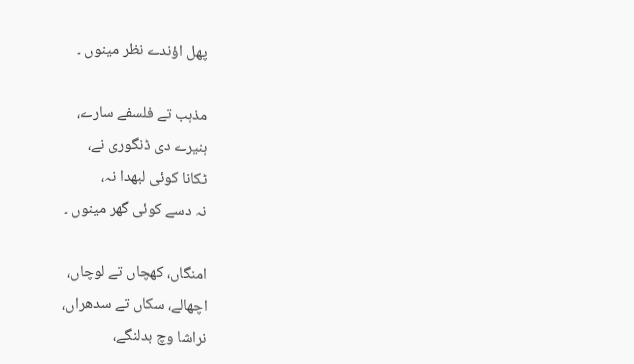پھل اؤندے نظر مینوں ۔

مذہب تے فلسفے سارے،
ہنیرے دی ڈنگوری نے،
ٹکانا کوئی لبھدا نہ،
نہ دسے کوئی گھر مینوں ۔

امنگاں، کھچاں تے لوچاں،
اچھالے، سکاں تے سدھراں،
نراشا وچ بدلنگے،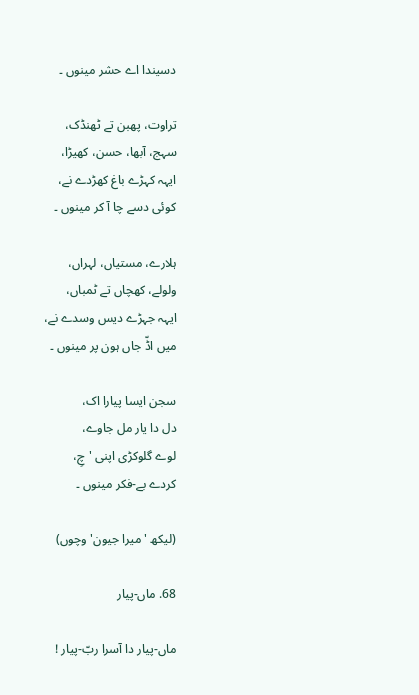دسیندا اے حشر مینوں ۔

تراوت، پھبن تے ٹھنڈک،
سہج، آبھا، حسن، کھیڑا،
ایہہ کہڑے باغ کھڑدے نے،
کوئی دسے چا آ کر مینوں ۔

ہلارے، مستیاں، لہراں،
ولولے، کھچاں تے ٹمباں،
ایہہ جہڑے دیس وسدے نے،
میں اڈّ جاں ہون پر مینوں ۔

سجن ایسا پیارا اک،
دل دا یار مل جاوے،
لوے گلوکڑی اپنی 'چِ،
کردے بے-فکر مینوں ۔

(لیکھ 'میرا جیون' وچوں)

68. ماں-پیار

ماں-پیار دا آسرا ربّ-پیار !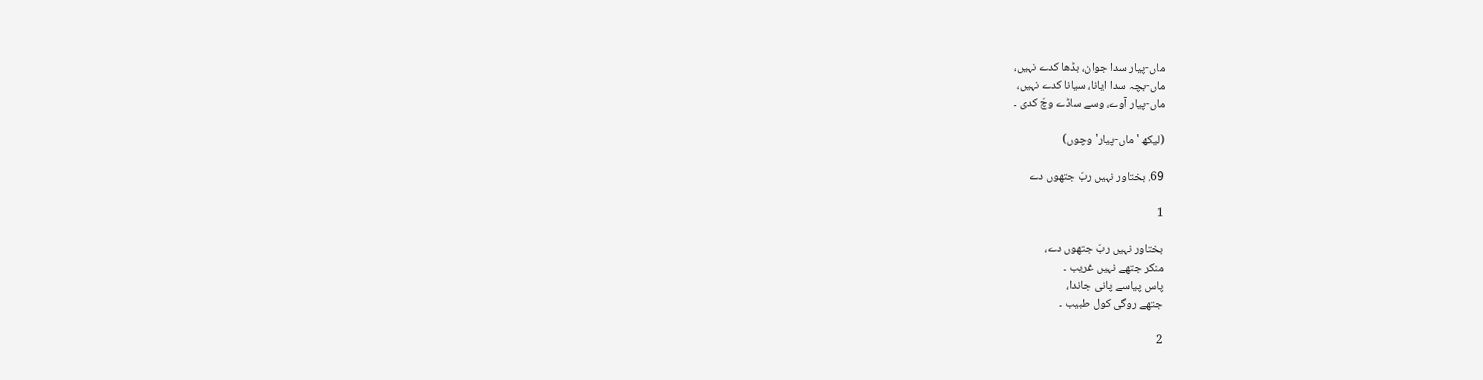ماں-پیار سدا جوان، بڈھا کدے نہیں،
ماں-بچہ سدا ایانا، سیانا کدے نہیں،
ماں-پیار آوے، وسے ساڈے وچّ کدی ۔

(لیکھ ' ماں-پیار' وچوں)

69. بختاور نہیں ربّ جتھوں دے

1

بختاور نہیں ربّ جتھوں دے،
منکر جتھے نہیں غریب ۔
پاس پیاسے پانی جاندا،
جتھے روگی کول طبیب ۔

2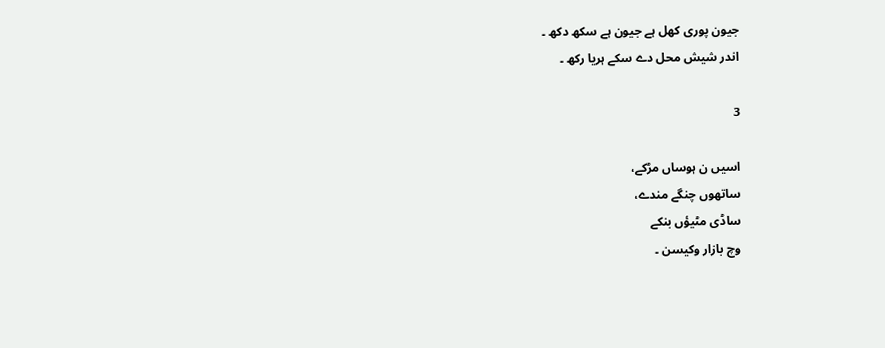جیون پوری کھل ہے جیون ہے سکھ دکھ ۔
اندر شیش محل دے سکے ہریا رکھ ۔

3

اسیں ن ہوساں مڑکے،
ساتھوں چنگے مندے،
ساڈی مٹیؤں بنکے
وچ بازار وکیسن ۔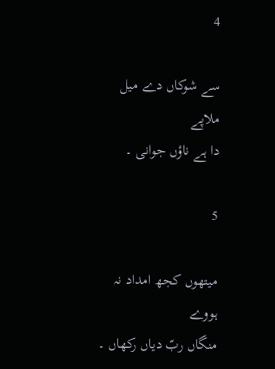4

سے شوکاں دے میل ملاپے
دا ہے ناؤں جوانی ۔

5

میتھوں کجھ امداد نہ ہووے
منگاں ربّ دیاں رکھاں ۔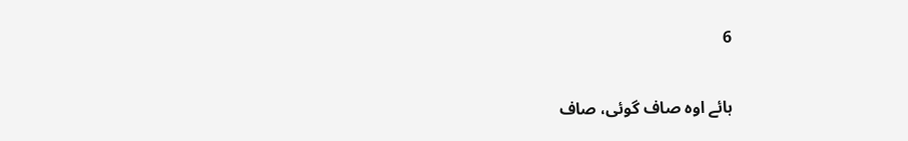6

ہائے اوہ صاف گوئی، صاف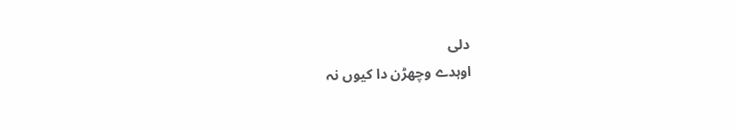دلی
اوہدے وچھڑن دا کیوں نہ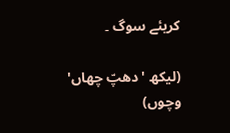کریئے سوگ ۔

(لیکھ 'دھپّ چھاں' وچوں)